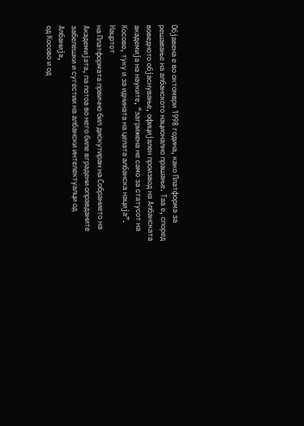Објавена е во октомври 1998 година, како Платформа за
решавање на албанското национално прашање. Таа е, според
воведното објаснување, официјален производ на Албанската
академија на науките, “загрижена не само за статусот на
Косово, туку и за иднината на целата албанска нација”. Нацртот
на Платформата првично бил дискутиран на Собранието на
Академијата, па потоа во него биле вградени оправданите
забелешки и сугестии на албански интелектуалци од Албанија,
од Косово и од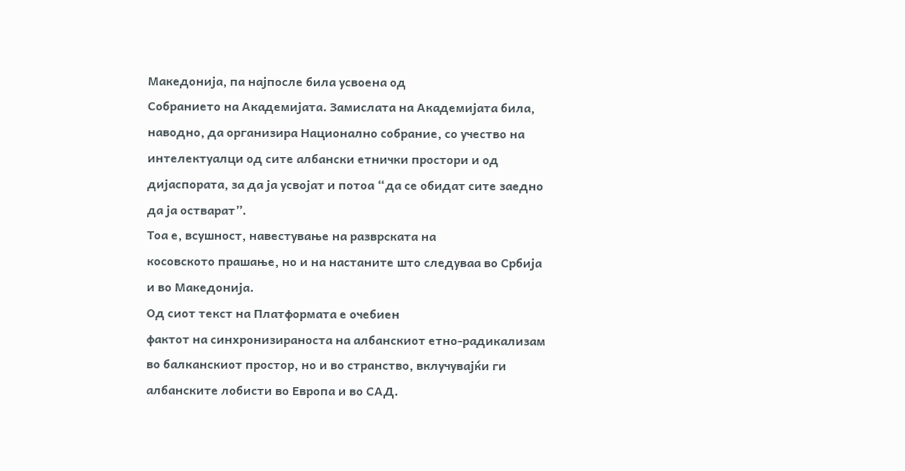Македонија, па најпосле била усвоена од
Собранието на Академијата. Замислата на Академијата била,
наводно, да организира Национално собрание, со учество на
интелектуалци од сите албански етнички простори и од
дијаспората, за да ја усвојат и потоа “да се обидат сите заедно
да ја остварат”.
Тоа е, всушност, навестување на разврската на
косовското прашање, но и на настаните што следуваа во Србија
и во Македонија.
Од сиот текст на Платформата е очебиен
фактот на синхронизираноста на албанскиот етно-радикализам
во балканскиот простор, но и во странство, вклучувајќи ги
албанските лобисти во Европа и во САД.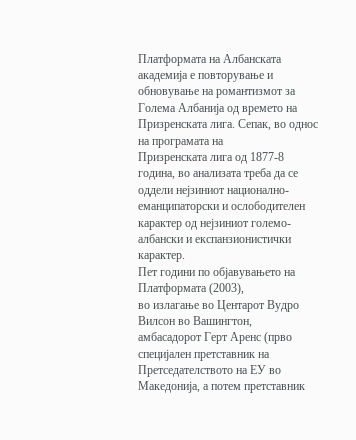Платформата на Албанската академија е повторување и
обновување на романтизмот за Голема Албанија од времето на
Призренската лига. Сепак, во однос на програмата на
Призренската лига од 1877-8 година, во анализата треба да се
оддели нејзиниот национално-еманципаторски и ослободителен
карактер од нејзиниот големо-албански и експанзионистички
карактер.
Пет години по објавувањето на Платформата (2003),
во излагање во Центарот Вудро Вилсон во Вашингтон,
амбасадорот Герт Аренс (прво специјален претставник на
Претседателството на ЕУ во Македонија, а потем претставник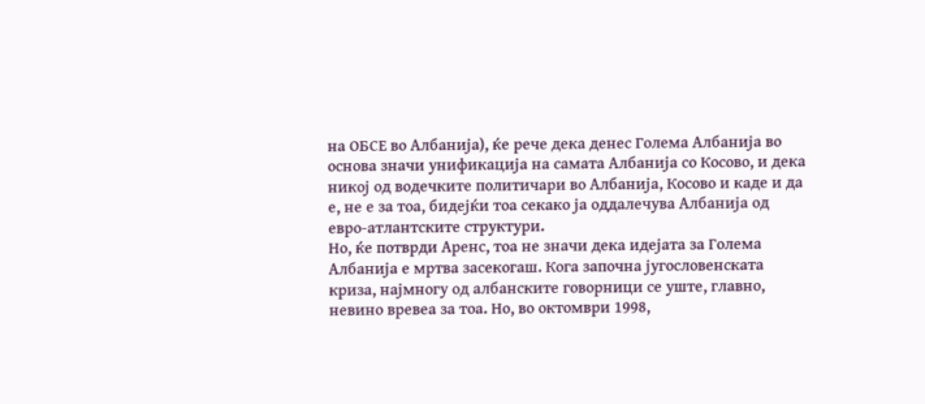на ОБСЕ во Албанија), ќе рече дека денес Голема Албанија во
основа значи унификација на самата Албанија со Косово, и дека
никој од водечките политичари во Албанија, Косово и каде и да
е, не е за тоа, бидејќи тоа секако ја оддалечува Албанија од
евро-атлантските структури.
Но, ќе потврди Аренс, тоа не значи дека идејата за Голема
Албанија е мртва засекогаш. Кога започна југословенската
криза, најмногу од албанските говорници се уште, главно,
невино вревеа за тоа. Но, во октомври 1998,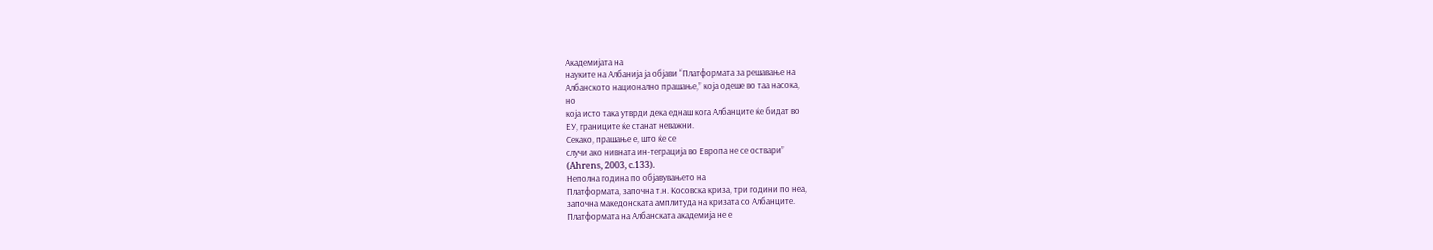Академијата на
науките на Албанија ја објави “Платформата за решавање на
Албанското национално прашање,” која одеше во таа насока,
но
која исто така утврди дека еднаш кога Албанците ќе бидат во
ЕУ, границите ќе станат неважни.
Секако, прашање е, што ќе се
случи ако нивната ин-теграција во Европа не се оствари”
(Ahrens, 2003, c.133).
Неполна година по објавувањето на
Платформата, започна т.н. Косовска криза, три години по неа,
започна македонската амплитуда на кризата со Албанците.
Платформата на Албанската академија не е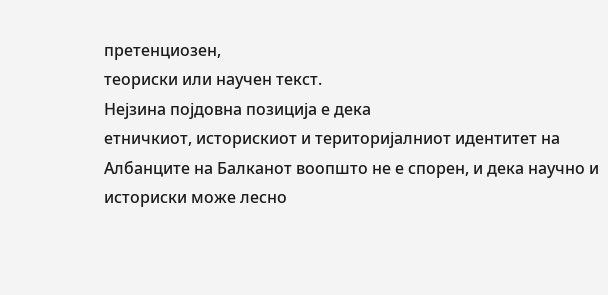претенциозен,
теориски или научен текст.
Нејзина појдовна позиција е дека
етничкиот, историскиот и територијалниот идентитет на
Албанците на Балканот воопшто не е спорен, и дека научно и
историски може лесно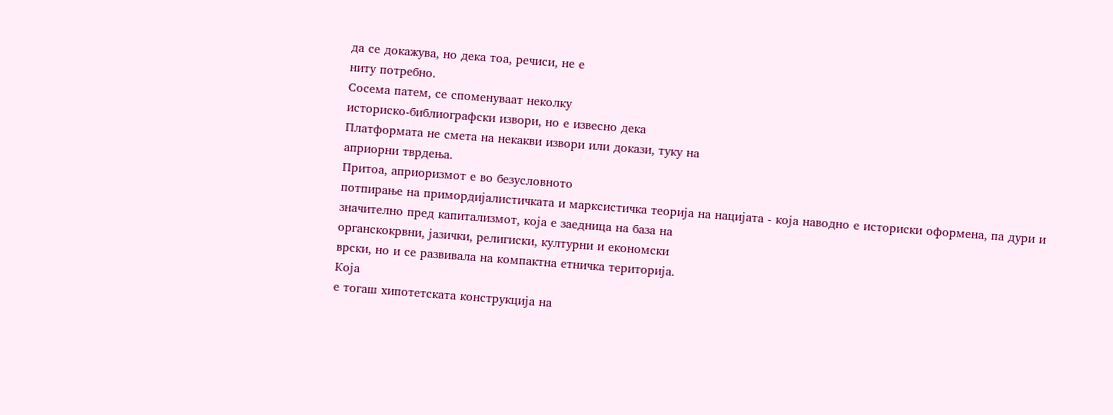да се докажува, но дека тоа, речиси, не е
ниту потребно.
Сосема патем, се споменуваат неколку
историско-библиографски извори, но е извесно дека
Платформата не смета на некакви извори или докази, туку на
априорни тврдења.
Притоа, априоризмот е во безусловното
потпирање на примордијалистичката и марксистичка теорија на нацијата - која наводно е историски оформена, па дури и
значително пред капитализмот, која е заедница на база на
органскокрвни, јазички, религиски, културни и економски
врски, но и се развивала на компактна етничка територија.
Која
е тогаш хипотетската конструкција на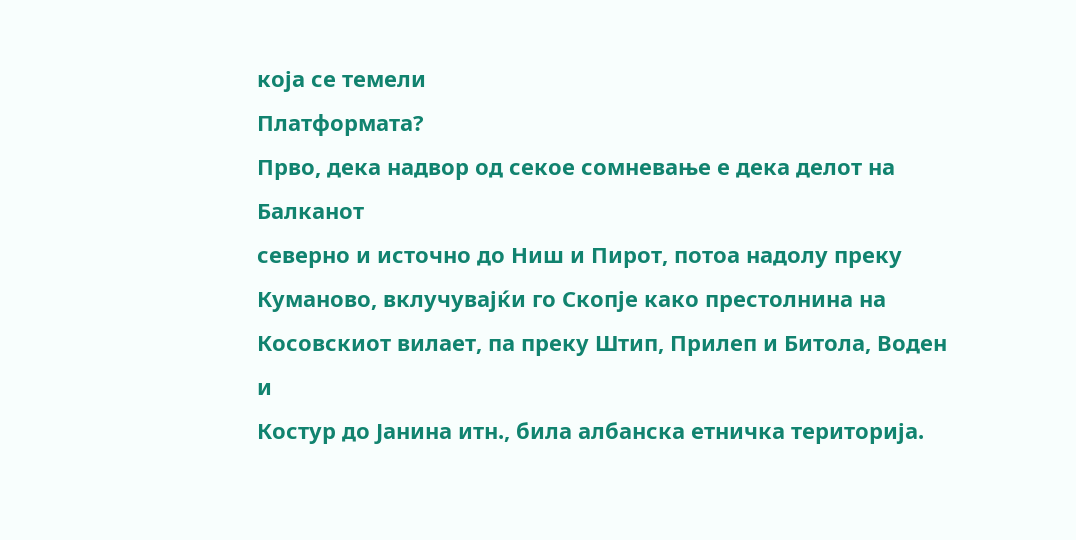која се темели
Платформата?
Прво, дека надвор од секое сомневање е дека делот на Балканот
северно и источно до Ниш и Пирот, потоа надолу преку
Куманово, вклучувајќи го Скопје како престолнина на
Косовскиот вилает, па преку Штип, Прилеп и Битола, Воден и
Костур до Јанина итн., била албанска етничка територија.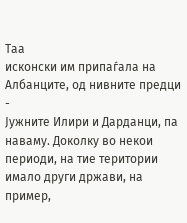Таа
исконски им припаѓала на Албанците, од нивните предци -
Јужните Илири и Дарданци, па наваму. Доколку во некои
периоди, на тие територии имало други држави, на пример,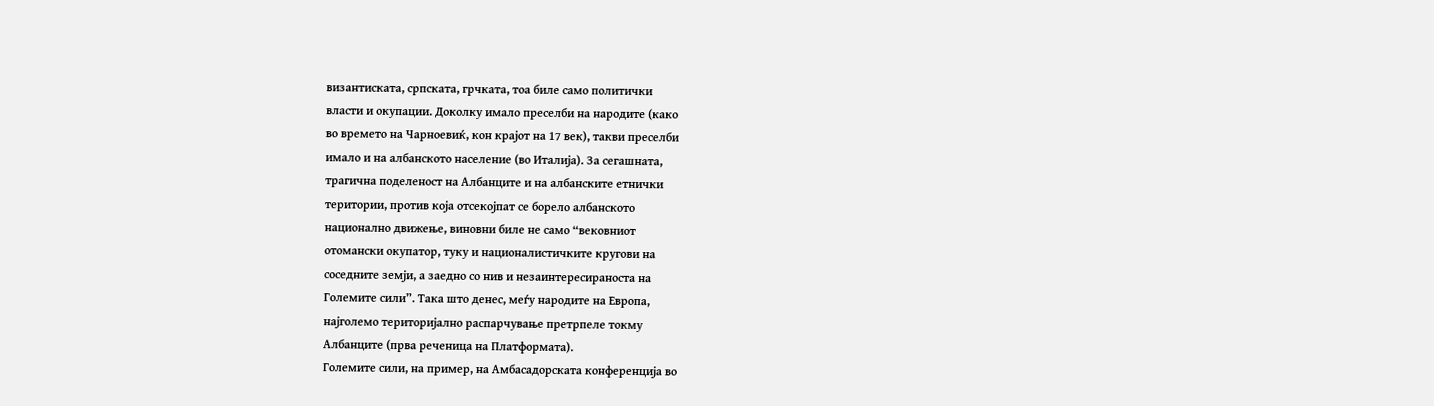византиската, српската, грчката, тоа биле само политички
власти и окупации. Доколку имало преселби на народите (како
во времето на Чарноевиќ, кон крајот на 17 век), такви преселби
имало и на албанското население (во Италија). За сегашната,
трагична поделеност на Албанците и на албанските етнички
територии, против која отсекојпат се борело албанското
национално движење, виновни биле не само “вековниот
отомански окупатор, туку и националистичките кругови на
соседните земји, а заедно со нив и незаинтересираноста на
Големите сили”. Така што денес, меѓу народите на Европа,
најголемо територијално распарчување претрпеле токму
Албанците (прва реченица на Платформата).
Големите сили, на пример, на Амбасадорската конференција во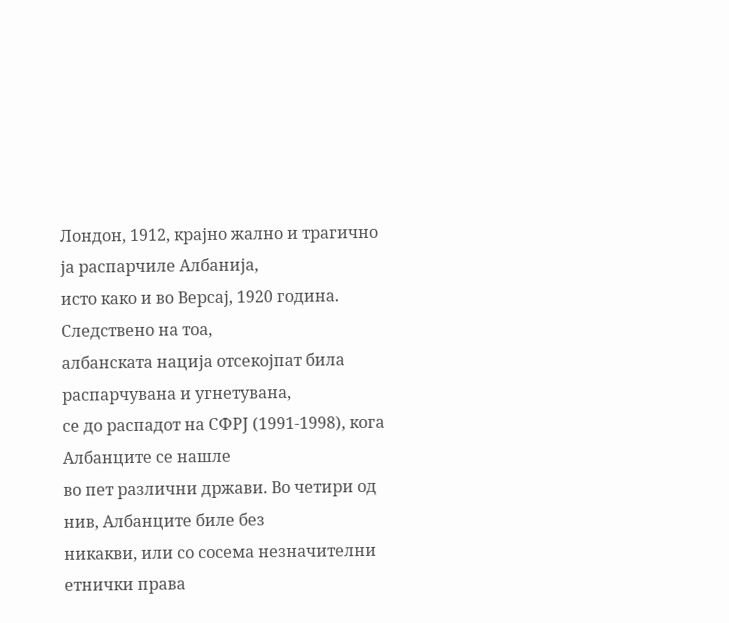Лондон, 1912, крајно жално и трагично ја распарчиле Албанија,
исто како и во Версај, 1920 година. Следствено на тоа,
албанската нација отсекојпат била распарчувана и угнетувана,
сe до распадот на СФРЈ (1991-1998), кога Албанците се нашле
во пет различни држави. Во четири од нив, Албанците биле без
никакви, или со сосема незначителни етнички права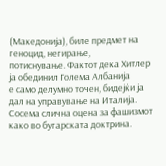(Македонија), биле предмет на геноцид, негирање,
потиснување. Фактот дека Хитлер ја обединил Голема Албанија
е само делумно точен, бидејќи ја дал на управување на Италија.
Сосема слична оцена за фашизмот како во бугарската доктрина.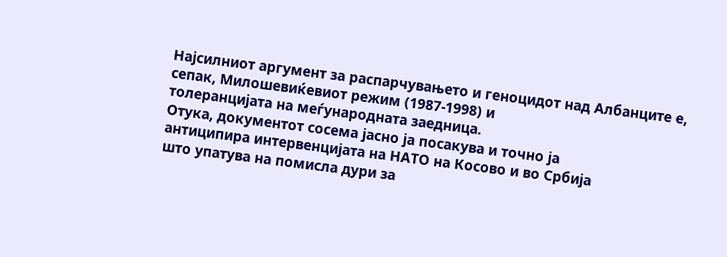Најсилниот аргумент за распарчувањето и геноцидот над Албанците е,
сепак, Милошевиќевиот режим (1987-1998) и
толеранцијата на меѓународната заедница.
Отука, документот сосема јасно ја посакува и точно ја
антиципира интервенцијата на НАТО на Косово и во Србија
што упатува на помисла дури за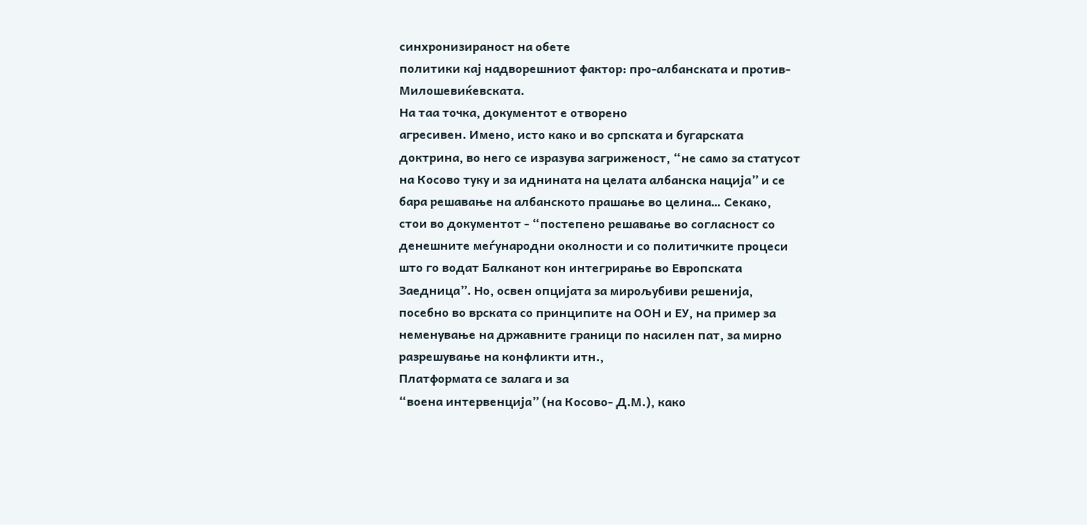синхронизираност на обете
политики кај надворешниот фактор: про-албанската и против-
Милошевиќевската.
На таа точка, документот е отворено
агресивен. Имено, исто како и во српската и бугарската
доктрина, во него се изразува загриженост, “не само за статусот
на Косово туку и за иднината на целата албанска нација” и се
бара решавање на албанското прашање во целина… Секако,
стои во документот - “постепено решавање во согласност со
денешните меѓународни околности и со политичките процеси
што го водат Балканот кон интегрирање во Европската
Заедница”. Но, освен опцијата за мирољубиви решенија,
посебно во врската со принципите на ООН и ЕУ, на пример за
неменување на државните граници по насилен пат, за мирно
разрешување на конфликти итн.,
Платформата се залага и за
“воена интервенција” (на Косово- Д.М.), како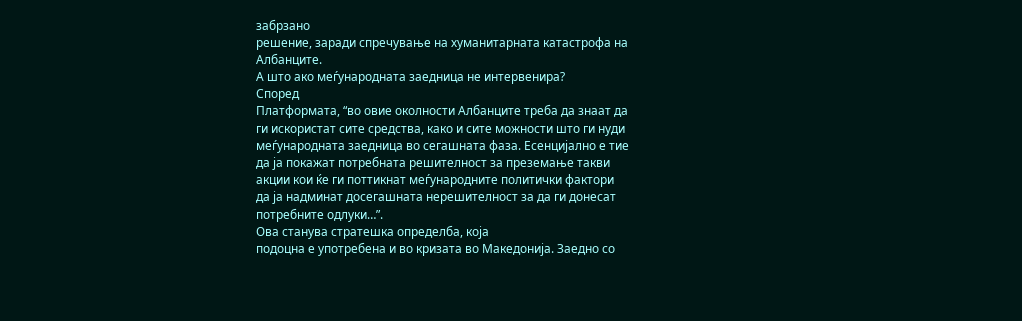забрзано
решение, заради спречување на хуманитарната катастрофа на
Албанците.
А што ако меѓународната заедница не интервенира?
Според
Платформата, “во овие околности Албанците треба да знаат да
ги искористат сите средства, како и сите можности што ги нуди
меѓународната заедница во сегашната фаза. Есенцијално е тие
да ја покажат потребната решителност за преземање такви
акции кои ќе ги поттикнат меѓународните политички фактори
да ја надминат досегашната нерешителност за да ги донесат
потребните одлуки…”.
Ова станува стратешка определба, која
подоцна е употребена и во кризата во Македонија. Заедно со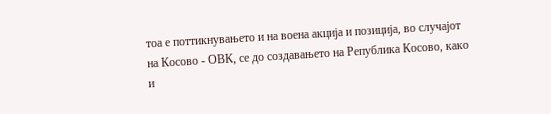тоа е поттикнувањето и на воена акција и позиција, во случајот
на Косово - ОВК, сe до создавањето на Република Косово, како
и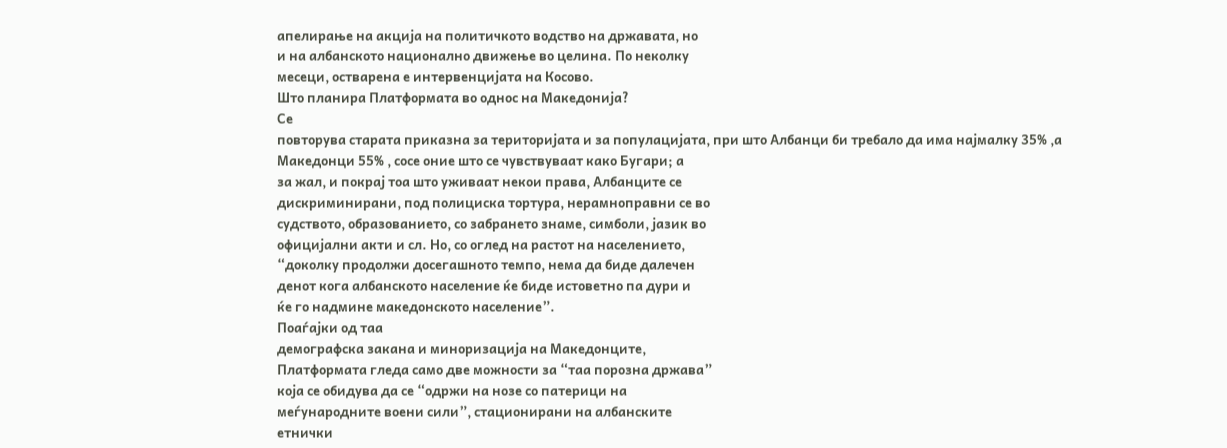апелирање на акција на политичкото водство на државата, но
и на албанското национално движење во целина. По неколку
месеци, остварена е интервенцијата на Косово.
Што планира Платформата во однос на Македонија?
Се
повторува старата приказна за територијата и за популацијата, при што Албанци би требало да има најмалку 35% ,а
Македонци 55% , сосе оние што се чувствуваат како Бугари; а
за жал, и покрај тоа што уживаат некои права, Албанците се
дискриминирани, под полициска тортура, нерамноправни се во
судството, образованието, со забрането знаме, симболи, јазик во
официјални акти и сл. Но, со оглед на растот на населението,
“доколку продолжи досегашното темпо, нема да биде далечен
денот кога албанското население ќе биде истоветно па дури и
ќе го надмине македонското население”.
Поаѓајки од таа
демографска закана и миноризација на Македонците,
Платформата гледа само две можности за “таа порозна држава”
која се обидува да се “одржи на нозе со патерици на
меѓународните воени сили”, стационирани на албанските
етнички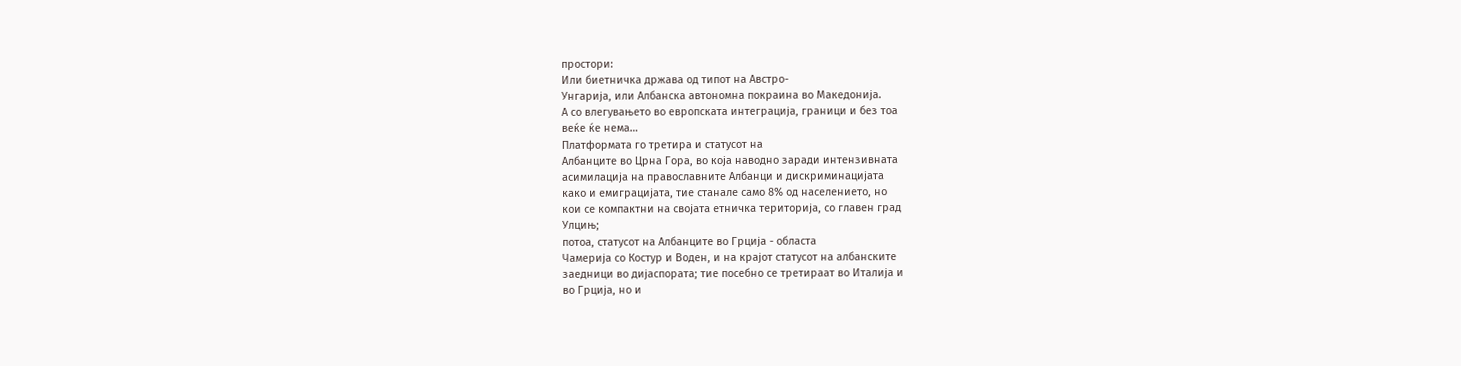простори:
Или биетничка држава од типот на Австро-
Унгарија, или Албанска автономна покраина во Македонија.
А со влегувањето во европската интеграција, граници и без тоа
веќе ќе нема…
Платформата го третира и статусот на
Албанците во Црна Гора, во која наводно заради интензивната
асимилација на православните Албанци и дискриминацијата
како и емиграцијата, тие станале само 8% од населението, но
кои се компактни на својата етничка територија, со главен град
Улцињ;
потоа, статусот на Албанците во Грција - областа
Чамерија со Костур и Воден, и на крајот статусот на албанските
заедници во дијаспората; тие посебно се третираат во Италија и
во Грција, но и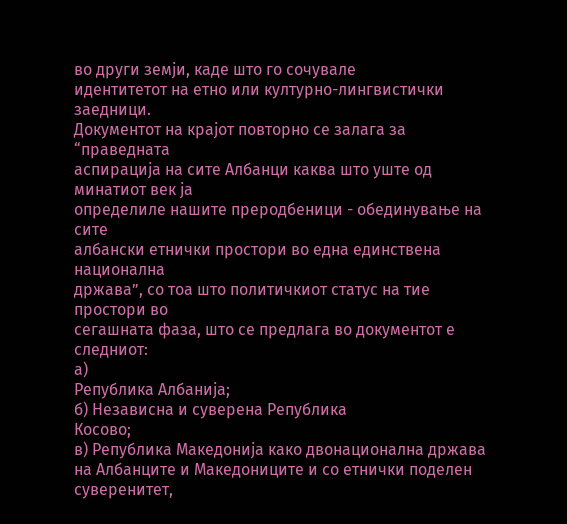во други земји, каде што го сочувале
идентитетот на етно или културно-лингвистички заедници.
Документот на крајот повторно се залага за “праведната
аспирација на сите Албанци каква што уште од минатиот век ја
определиле нашите преродбеници - обединување на сите
албански етнички простори во една единствена национална
држава”, со тоа што политичкиот статус на тие простори во
сегашната фаза, што се предлага во документот е следниот:
а)
Република Албанија;
б) Независна и суверена Република
Косово;
в) Република Македонија како двонационална држава
на Албанците и Македониците и со етнички поделен
суверенитет,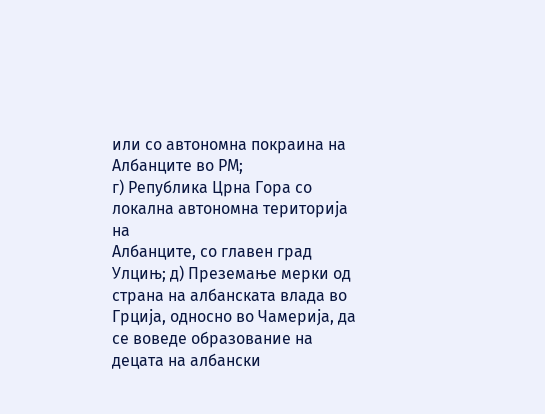или со автономна покраина на Албанците во РМ;
г) Република Црна Гора со локална автономна територија на
Албанците, со главен град Улцињ; д) Преземање мерки од страна на албанската влада во Грција, односно во Чамерија, да
се воведе образование на децата на албански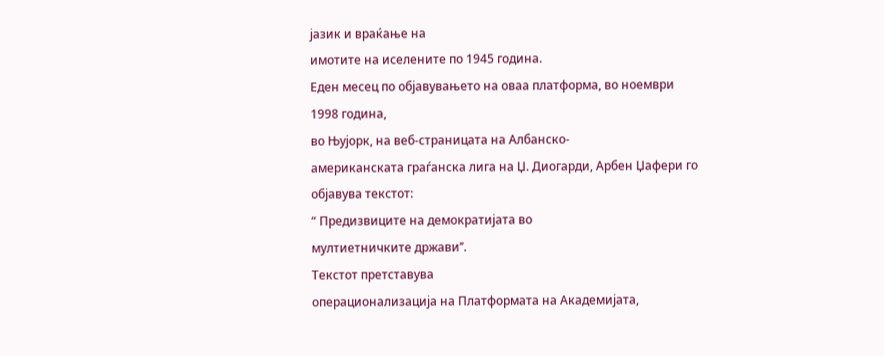јазик и враќање на
имотите на иселените по 1945 година.
Еден месец по објавувањето на оваа платформа, во ноември
1998 година,
во Њујорк, на веб-страницата на Албанско-
американската граѓанска лига на Џ. Диогарди, Арбен Џафери го
објавува текстот:
“ Предизвиците на демократијата во
мултиетничките држави’’.
Текстот претставува
операционализација на Платформата на Академијата,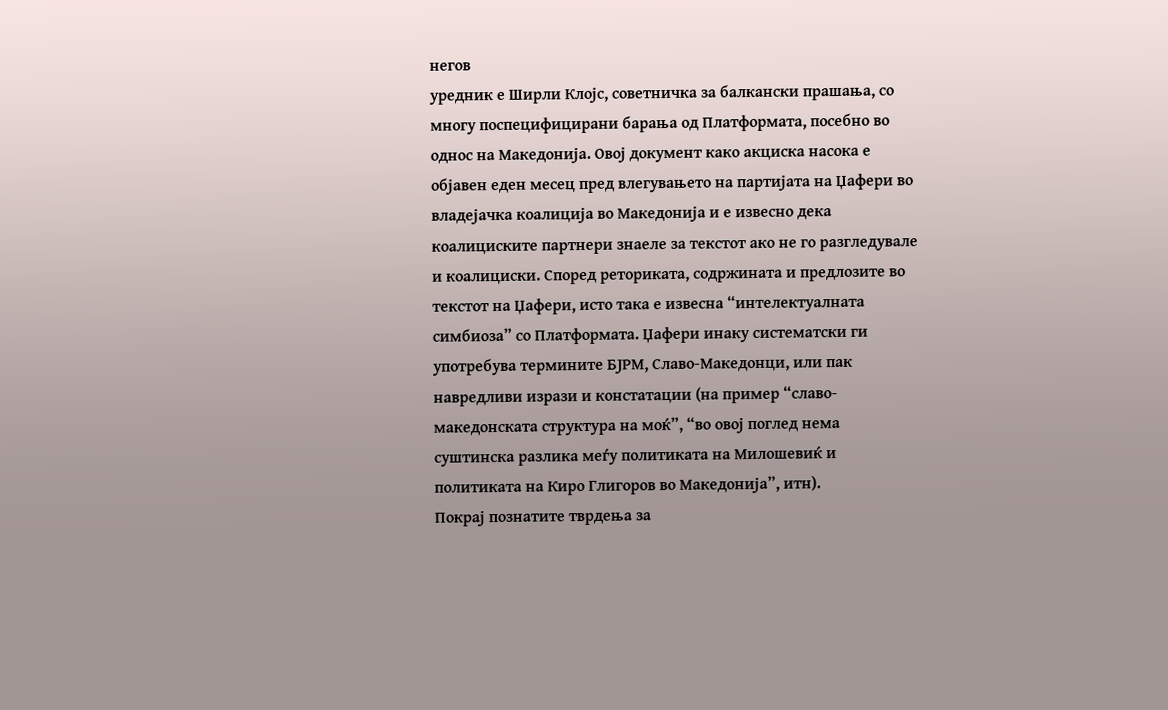негов
уредник е Ширли Клојс, советничка за балкански прашања, со
многу поспецифицирани барања од Платформата, посебно во
однос на Македонија. Овој документ како акциска насока е
објавен еден месец пред влегувањето на партијата на Џафери во
владејачка коалиција во Македонија и е извесно дека
коалициските партнери знаеле за текстот ако не го разгледувале
и коалициски. Според реториката, содржината и предлозите во
текстот на Џафери, исто така е извесна “интелектуалната
симбиоза” со Платформата. Џафери инаку систематски ги
употребува термините БЈРМ, Славо-Македонци, или пак
навредливи изрази и констатации (на пример “славо-
македонската структура на моќ”, “во овој поглед нема
суштинска разлика меѓу политиката на Милошевиќ и
политиката на Киро Глигоров во Македонија”, итн).
Покрај познатите тврдења за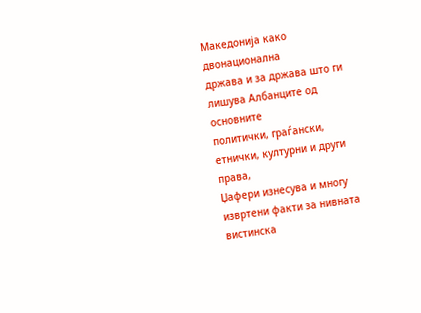Македонија како двонационална
држава и за држава што ги лишува Албанците од основните
политички, граѓански, етнички, културни и други права,
Џафери изнесува и многу извртени факти за нивната вистинска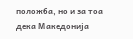положба, но и за тоа дека Македонија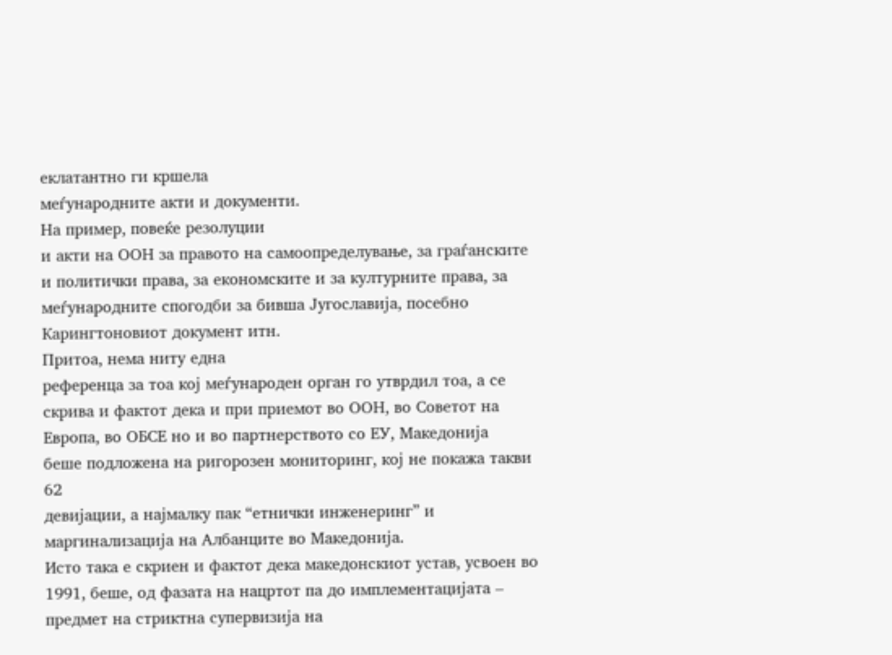еклатантно ги кршела
меѓународните акти и документи.
На пример, повеќе резолуции
и акти на ООН за правото на самоопределување, за граѓанските
и политички права, за економските и за културните права, за
меѓународните спогодби за бивша Југославија, посебно
Карингтоновиот документ итн.
Притоа, нема ниту една
референца за тоа кој меѓународен орган го утврдил тоа, а се
скрива и фактот дека и при приемот во ООН, во Советот на
Европа, во ОБСЕ но и во партнерството со ЕУ, Македонија
беше подложена на ригорозен мониторинг, кој не покажа такви
62
девијации, а најмалку пак “етнички инженеринг” и
маргинализација на Албанците во Македонија.
Исто така е скриен и фактот дека македонскиот устав, усвоен во
1991, беше, од фазата на нацртот па до имплементацијата –
предмет на стриктна супервизија на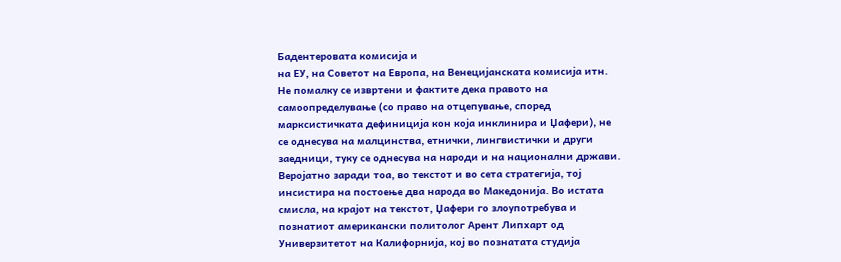Бадентеровата комисија и
на ЕУ, на Советот на Европа, на Венецијанската комисија итн.
Не помалку се извртени и фактите дека правото на
самоопределување (со право на отцепување, според
марксистичката дефиниција кон која инклинира и Џафери), не
се однесува на малцинства, етнички, лингвистички и други
заедници, туку се однесува на народи и на национални држави.
Веројатно заради тоа, во текстот и во сета стратегија, тој
инсистира на постоење два народа во Македонија. Во истата
смисла, на крајот на текстот, Џафери го злоупотребува и
познатиот американски политолог Арент Липхарт од
Универзитетот на Калифорнија, кој во познатата студија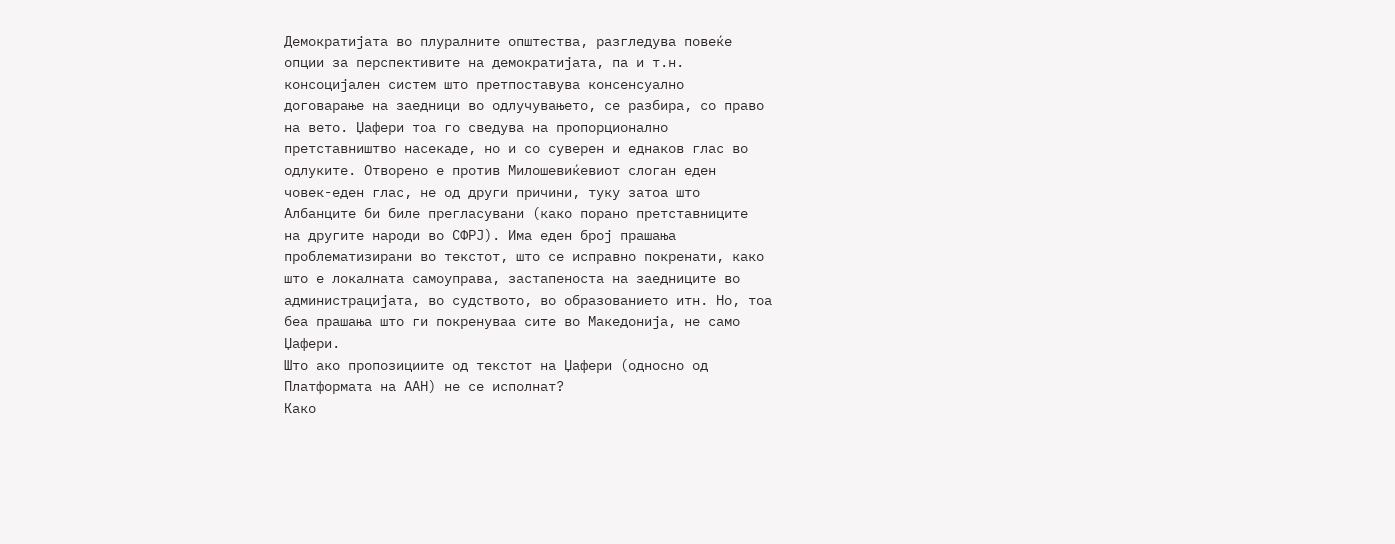Демократијата во плуралните општества, разгледува повеќе
опции за перспективите на демократијата, па и т.н.
консоцијален систем што претпоставува консенсуално
договарање на заедници во одлучувањето, се разбира, со право
на вето. Џафери тоа го сведува на пропорционално
претставништво насекаде, но и со суверен и еднаков глас во
одлуките. Отворено е против Милошевиќевиот слоган еден
човек-еден глас, не од други причини, туку затоа што
Албанците би биле прегласувани (како порано претставниците
на другите народи во СФРЈ). Има еден број прашања
проблематизирани во текстот, што се исправно покренати, како
што е локалната самоуправа, застапеноста на заедниците во
администрацијата, во судството, во образованието итн. Но, тоа
беа прашања што ги покренуваа сите во Македонија, не само
Џафери.
Што ако пропозициите од текстот на Џафери (односно од
Платформата на ААН) не се исполнат?
Како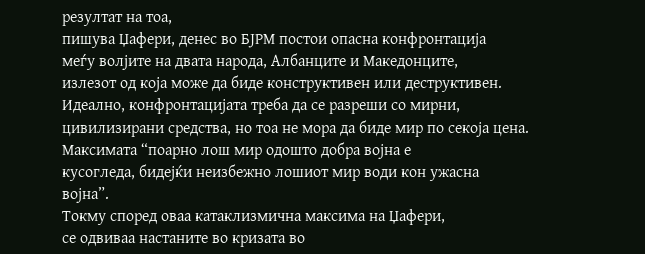резултат на тоа,
пишува Џафери, денес во БЈРМ постои опасна конфронтација
меѓу волјите на двата народа, Албанците и Македонците,
излезот од која може да биде конструктивен или деструктивен.
Идеално, конфронтацијата треба да се разреши со мирни,
цивилизирани средства, но тоа не мора да биде мир по секоја цена.
Максимата “поарно лош мир одошто добра војна е
кусогледа, бидејќи неизбежно лошиот мир води кон ужасна
војна”.
Токму според оваа катаклизмична максима на Џафери,
се одвиваа настаните во кризата во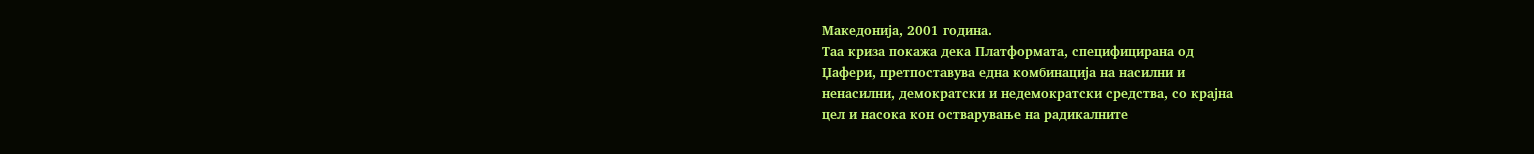Македонија, 2001 година.
Таа криза покажа дека Платформата, специфицирана од
Џафери, претпоставува една комбинација на насилни и
ненасилни, демократски и недемократски средства, со крајна
цел и насока кон остварување на радикалните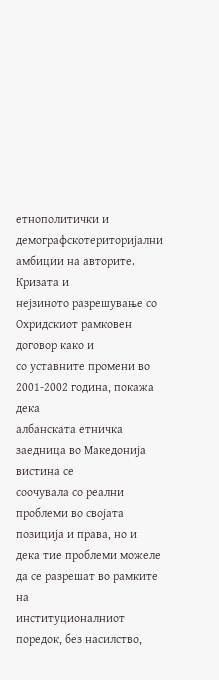етнополитички и
демографскотериторијални амбиции на авторите. Кризата и
нејзиното разрешување со Охридскиот рамковен договор како и
со уставните промени во 2001-2002 година, покажа дека
албанската етничка заедница во Македонија вистина се
соочувала со реални проблеми во својата позиција и права, но и
дека тие проблеми можеле да се разрешат во рамките на
институционалниот поредок, без насилство,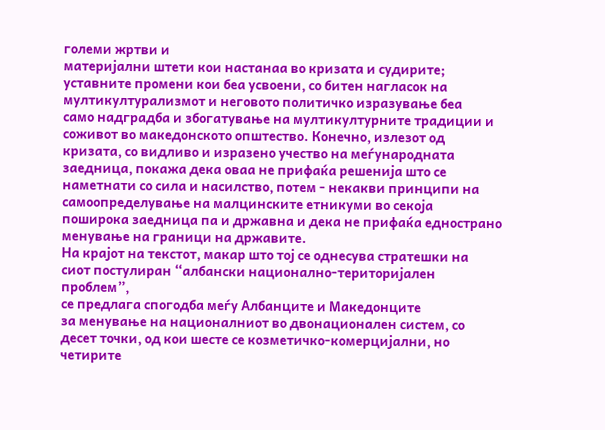големи жртви и
материјални штети кои настанаа во кризата и судирите;
уставните промени кои беа усвоени, со битен нагласок на
мултикултурализмот и неговото политичко изразување беа
само надградба и збогатување на мултикултурните традиции и
соживот во македонското општество. Конечно, излезот од
кризата, со видливо и изразено учество на меѓународната
заедница, покажа дека оваа не прифаќа решенија што се
наметнати со сила и насилство, потем - некакви принципи на
самоопределување на малцинските етникуми во секоја
поширока заедница па и државна и дека не прифаќа еднострано
менување на граници на државите.
На крајот на текстот, макар што тој се однесува стратешки на
сиот постулиран “албански национално-територијален
проблем”,
се предлага спогодба меѓу Албанците и Македонците
за менување на националниот во двонационален систем, со
десет точки, од кои шесте се козметичко-комерцијални, но
четирите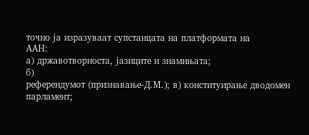точно ја изразуваат супстанцата на платформата на
ААН:
а) државотворноста, јазиците и знамињата;
б)
референдумот (признавање-Д.М.); в) конституирање дводомен
парламент;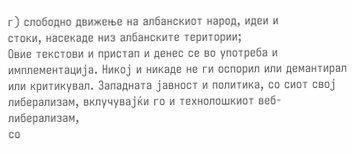г) слободно движење на албанскиот народ, идеи и
стоки, насекаде низ албанските територии;
Овие текстови и пристап и денес се во употреба и
имплементација. Никој и никаде не ги оспорил или демантирал
или критикувал. Западната јавност и политика, со сиот свој
либерализам, вклучувајќи го и технолошкиот веб-либерализам,
со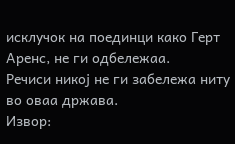исклучок на поединци како Герт Аренс, не ги одбележаа.
Речиси никој не ги забележа ниту во оваа држава.
Извор: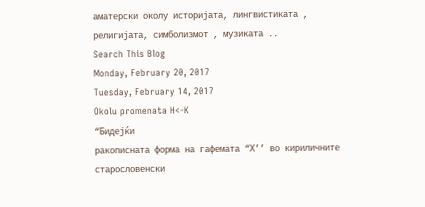аматерски околу историјата, лингвистиката , религијата, симболизмот , музиката ..
Search This Blog
Monday, February 20, 2017
Tuesday, February 14, 2017
Okolu promenata H<-K
“Бидејќи
ракописната форма на гафемата “Х’’ во кириличните старословенски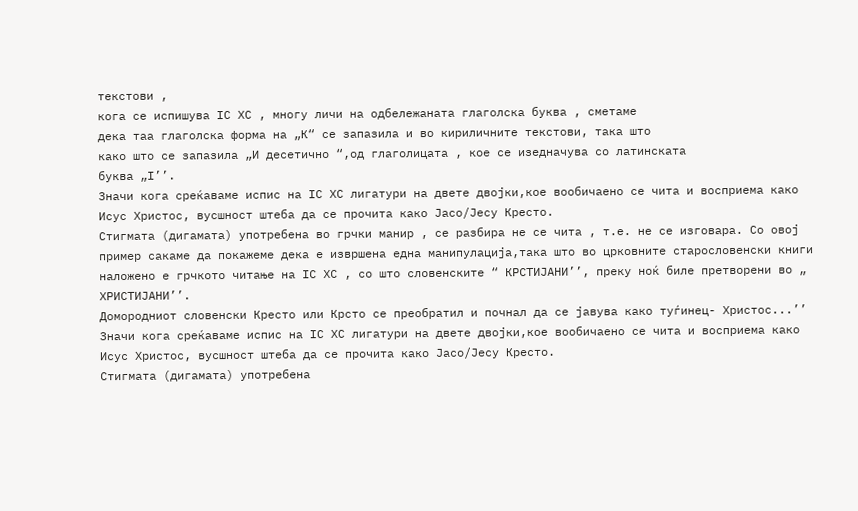текстови ,
кога се испишува IC XC , многу личи на одбележаната глаголска буква , сметаме
дека таа глаголска форма на „К“ се запазила и во кириличните текстови, така што
како што се запазила „И десетично “,од глаголицата , кое се изедначува со латинската
буква „I’’.
Значи кога среќаваме испис на IC XC лигатури на двете двојки,кое вообичаено се чита и восприема како Исус Христос, вусшност штеба да се прочита како Јасо/Јесу Кресто.
Стигмата (дигамата) употребена во грчки манир , се разбира не се чита , т.е. не се изговара. Со овој пример сакаме да покажеме дека е извршена една манипулација,така што во црковните старословенски книги наложено е грчкото читање на IC XC , со што словенските “ КРСТИЈАНИ’’, преку ноќ биле претворени во „ ХРИСТИЈАНИ’’.
Домородниот словенски Кресто или Крсто се преобратил и почнал да се јавува како туѓинец- Христос...’’
Значи кога среќаваме испис на IC XC лигатури на двете двојки,кое вообичаено се чита и восприема како Исус Христос, вусшност штеба да се прочита како Јасо/Јесу Кресто.
Стигмата (дигамата) употребена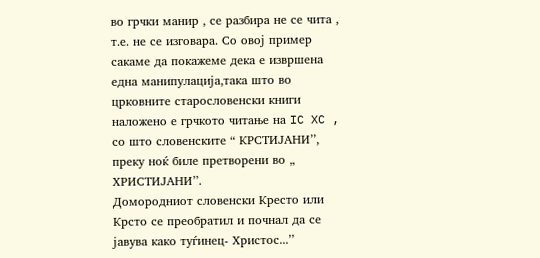во грчки манир , се разбира не се чита , т.е. не се изговара. Со овој пример сакаме да покажеме дека е извршена една манипулација,така што во црковните старословенски книги наложено е грчкото читање на IC XC , со што словенските “ КРСТИЈАНИ’’, преку ноќ биле претворени во „ ХРИСТИЈАНИ’’.
Домородниот словенски Кресто или Крсто се преобратил и почнал да се јавува како туѓинец- Христос...’’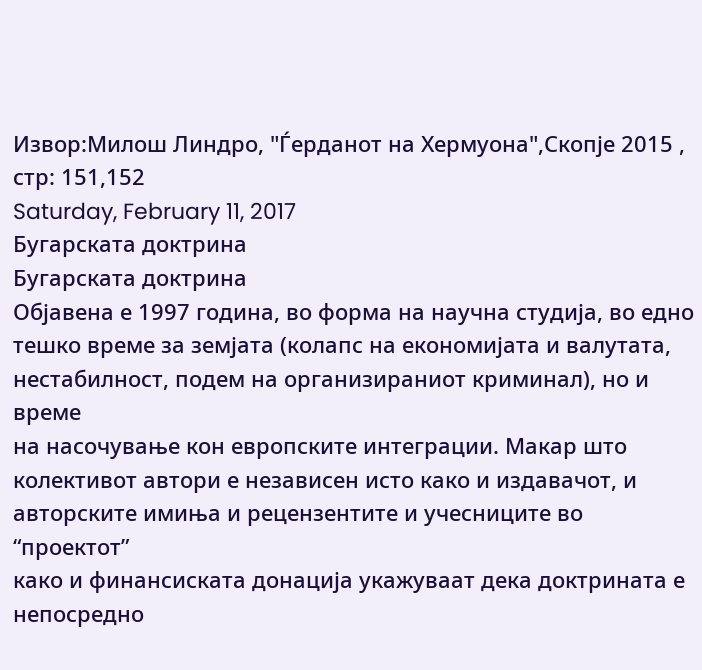Извор:Милош Линдро, "Ѓерданот на Хермуона",Скопје 2015 , стр: 151,152
Saturday, February 11, 2017
Бугарската доктрина
Бугарската доктрина
Објавена е 1997 година, во форма на научна студија, во едно
тешко време за земјата (колапс на економијата и валутата,
нестабилност, подем на организираниот криминал), но и време
на насочување кон европските интеграции. Макар што
колективот автори е независен исто како и издавачот, и
авторските имиња и рецензентите и учесниците во “проектот”
како и финансиската донација укажуваат дека доктрината е
непосредно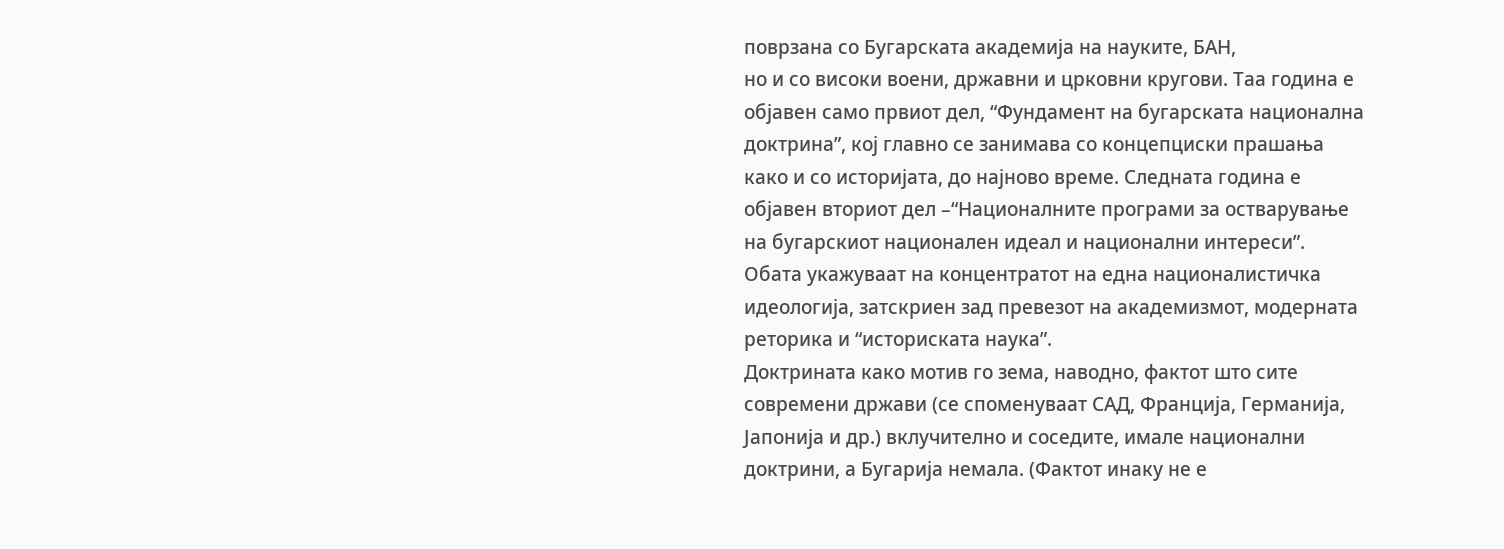поврзана со Бугарската академија на науките, БАН,
но и со високи воени, државни и црковни кругови. Таа година е
објавен само првиот дел, “Фундамент на бугарската национална
доктрина”, кој главно се занимава со концепциски прашања
како и со историјата, до најново време. Следната година е
објавен вториот дел –“Националните програми за остварување
на бугарскиот национален идеал и национални интереси”.
Обата укажуваат на концентратот на една националистичка
идеологија, затскриен зад превезот на академизмот, модерната
реторика и “историската наука”.
Доктрината како мотив го зема, наводно, фактот што сите
современи држави (се споменуваат САД, Франција, Германија,
Јапонија и др.) вклучително и соседите, имале национални
доктрини, а Бугарија немала. (Фактот инаку не е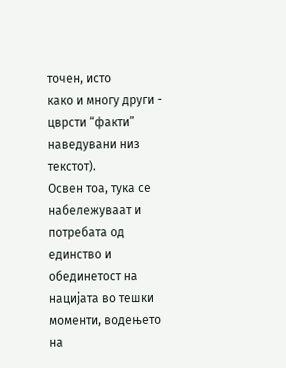точен, исто
како и многу други - цврсти “факти” наведувани низ текстот).
Освен тоа, тука се набележуваат и потребата од единство и
обединетост на нацијата во тешки моменти, водењето на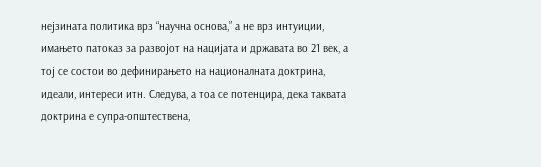нејзината политика врз “научна основа,” а не врз интуиции,
имањето патоказ за развојот на нацијата и државата во 21 век, а
тој се состои во дефинирањето на националната доктрина,
идеали, интереси итн. Следува, а тоа се потенцира, дека таквата
доктрина е супра-општествена,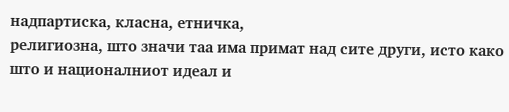надпартиска, класна, етничка,
религиозна, што значи таа има примат над сите други, исто како
што и националниот идеал и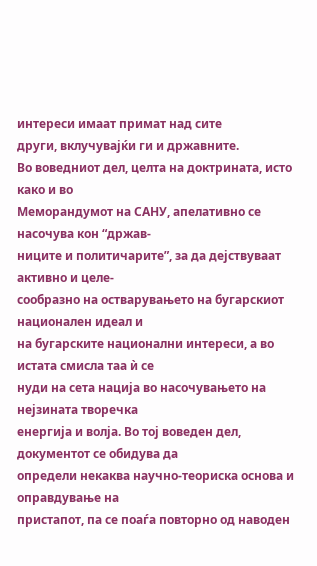интереси имаат примат над сите
други, вклучувајќи ги и државните.
Во воведниот дел, целта на доктрината, исто како и во
Меморандумот на САНУ, апелативно се насочува кон “држав-
ниците и политичарите”, за да дејствуваат активно и целе-
сообразно на остварувањето на бугарскиот национален идеал и
на бугарските национални интереси, а во истата смисла таа ѝ се
нуди на сета нација во насочувањето на нејзината творечка
енергија и волја. Во тој воведен дел, документот се обидува да
определи некаква научно-теориска основа и оправдување на
пристапот, па се поаѓа повторно од наводен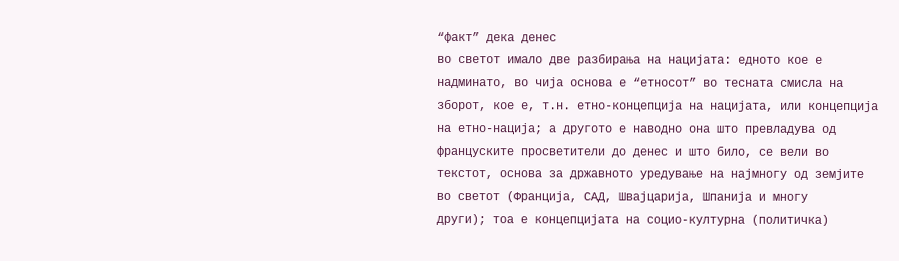“факт” дека денес
во светот имало две разбирања на нацијата: едното кое е
надминато, во чија основа е “етносот” во тесната смисла на
зборот, кое е, т.н. етно-концепција на нацијата, или концепција
на етно-нација; а другото е наводно она што превладува од
француските просветители до денес и што било, се вели во
текстот, основа за државното уредување на најмногу од земјите
во светот (Франција, САД, Швајцарија, Шпанија и многу
други); тоа е концепцијата на социо-културна (политичка)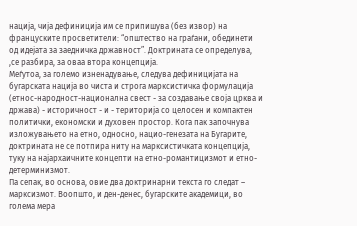нација, чија дефиниција им се припишува (без извор) на
француските просветители: “општество на граѓани, обединети
од идејата за заедничка државност”. Доктрината се определува,
,се разбира, за оваа втора концепција.
Меѓутоа, за големо изненадување, следува дефиницијата на
бугарската нација во чиста и строга марксистичка формулација
(етнос-народност-национална свест - за создавање своја црква и
држава) - историчност - и - територија со целосен и компактен
политички, економски и духовен простор. Кога пак започнува
изложувањето на етно, односно, нацио-генезата на Бугарите,
доктрината не се потпира ниту на марксистичката концепција,
туку на најархаичните концепти на етно-романтицизмот и етно-
детерминизмот.
Па сепак, во основа, овие два доктринарни текста го следат –
марксизмот. Воопшто, и ден-денес, бугарските академици, во
голема мера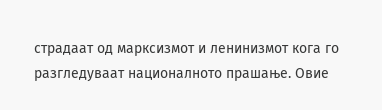страдаат од марксизмот и ленинизмот кога го
разгледуваат националното прашање. Овие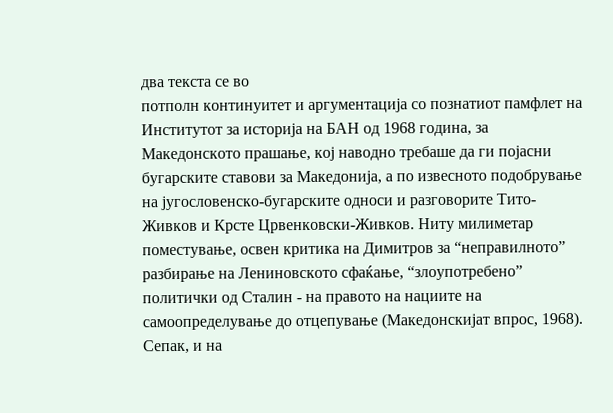два текста се во
потполн континуитет и аргументација со познатиот памфлет на
Институтот за историја на БАН од 1968 година, за
Македонското прашање, кој наводно требаше да ги појасни
бугарските ставови за Македонија, а по извесното подобрување
на југословенско-бугарските односи и разговорите Тито-
Живков и Крсте Црвенковски-Живков. Ниту милиметар
поместување, освен критика на Димитров за “неправилното”
разбирање на Лениновското сфаќање, “злоупотребено”
политички од Сталин - на правото на нациите на
самоопределување до отцепување (Македонскијат впрос, 1968).
Сепак, и на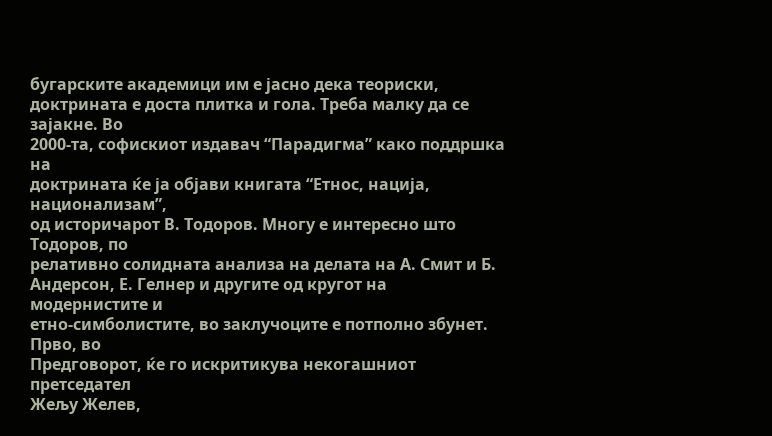бугарските академици им е јасно дека теориски,
доктрината е доста плитка и гола. Треба малку да се зајакне. Во
2000-та, софискиот издавач “Парадигма” како поддршка на
доктрината ќе ја објави книгата “Етнос, нација, национализам”,
од историчарот В. Тодоров. Многу е интересно што Тодоров, по
релативно солидната анализа на делата на А. Смит и Б.
Андерсон, Е. Гелнер и другите од кругот на модернистите и
етно-симболистите, во заклучоците е потполно збунет. Прво, во
Предговорот, ќе го искритикува некогашниот претседател
Жељу Желев,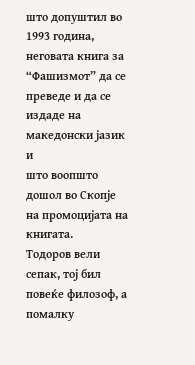што допуштил во 1993 година, неговата книга за
“Фашизмот” да се преведе и да се издаде на македонски јазик и
што воопшто дошол во Скопје на промоцијата на книгата.
Тодоров вели сепак, тој бил повеќе филозоф, а помалку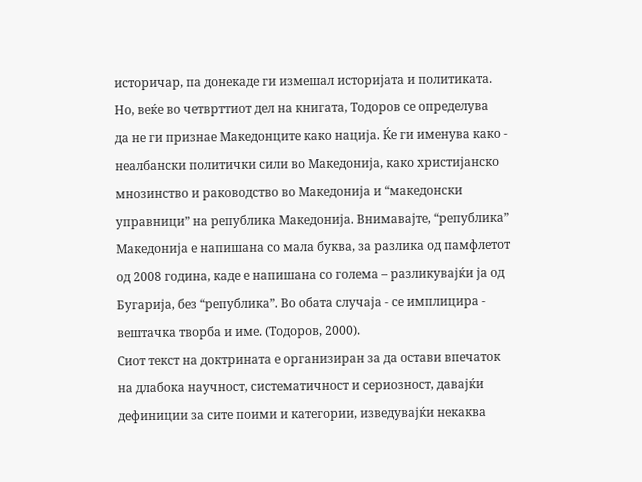историчар, па донекаде ги измешал историјата и политиката.
Но, веќе во четврттиот дел на книгата, Тодоров се определува
да не ги признае Македонците како нација. Ќе ги именува како -
неалбански политички сили во Македонија, како христијанско
мнозинство и раководство во Македонија и “македонски
управници” на република Македонија. Внимавајте, “република”
Македонија е напишана со мала буква, за разлика од памфлетот
од 2008 година, каде е напишана со голема – разликувајќи ја од
Бугарија, без “република”. Во обата случаја - се имплицира -
вештачка творба и име. (Тодоров, 2000).
Сиот текст на доктрината е организиран за да остави впечаток
на длабока научност, систематичност и сериозност, давајќи
дефиниции за сите поими и категории, изведувајќи некаква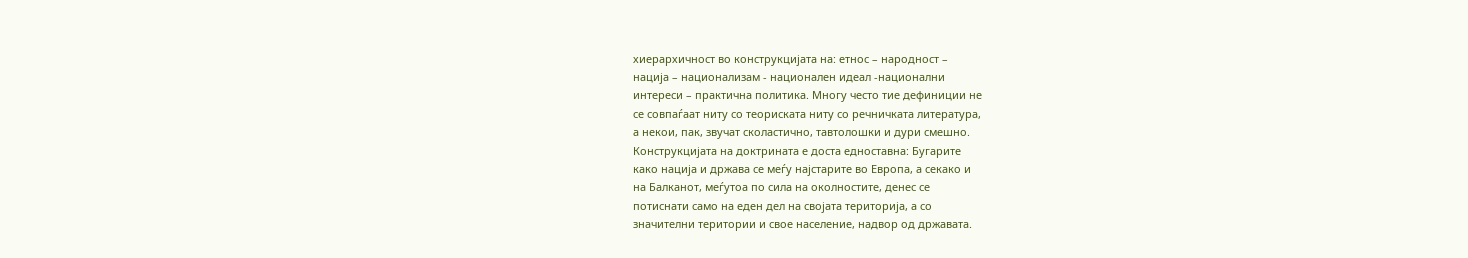хиерархичност во конструкцијата на: етнос – народност –
нација – национализам - национален идеал -национални
интереси – практична политика. Многу често тие дефиниции не
се совпаѓаат ниту со теориската ниту со речничката литература,
а некои, пак, звучат сколастично, тавтолошки и дури смешно.
Конструкцијата на доктрината е доста едноставна: Бугарите
како нација и држава се меѓу најстарите во Европа, а секако и
на Балканот, меѓутоа по сила на околностите, денес се
потиснати само на еден дел на својата територија, а со
значителни територии и свое население, надвор од државата.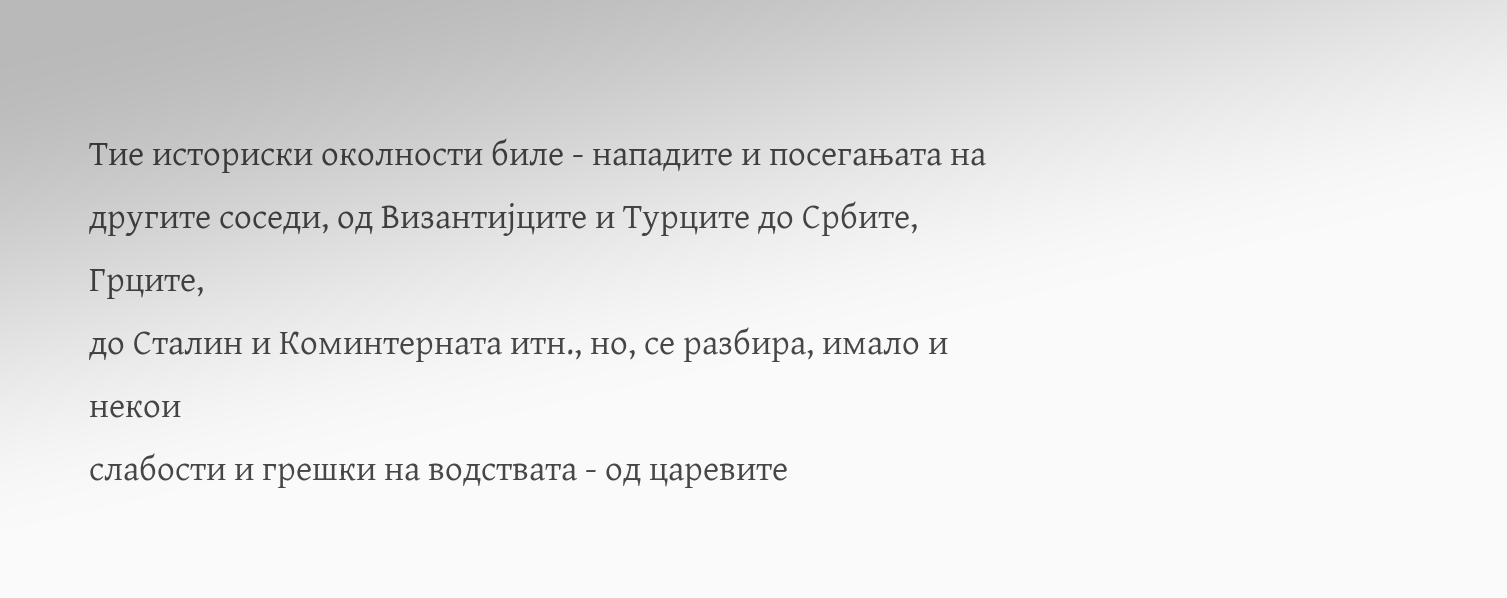Тие историски околности биле - нападите и посегањата на
другите соседи, од Византијците и Турците до Србите, Грците,
до Сталин и Коминтерната итн., но, се разбира, имало и некои
слабости и грешки на водствата - од царевите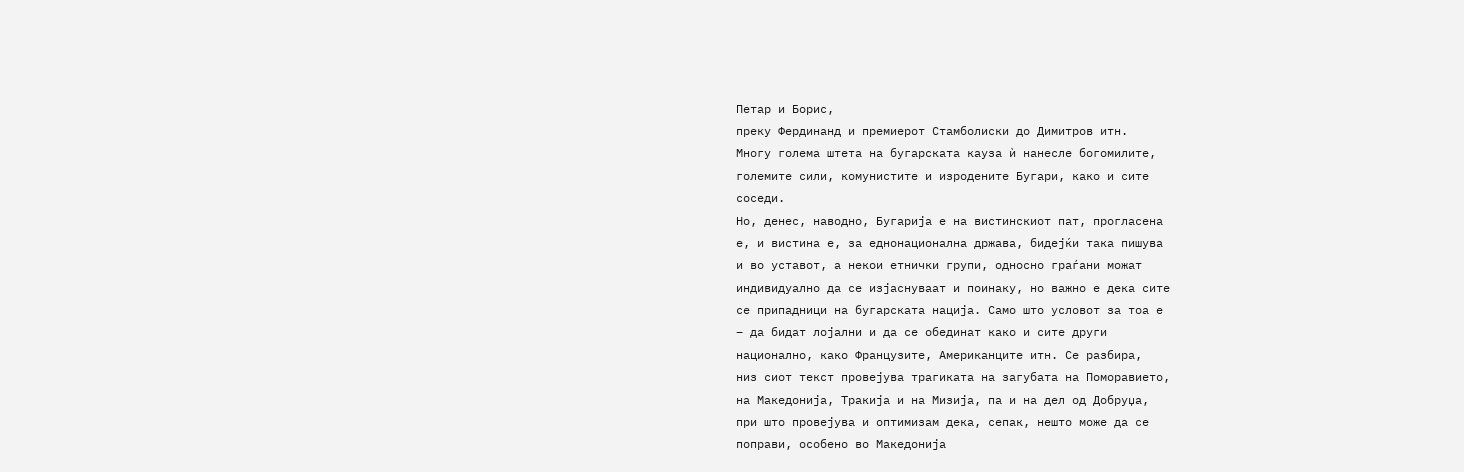Петар и Борис,
преку Фердинанд и премиерот Стамболиски до Димитров итн.
Многу голема штета на бугарската кауза ѝ нанесле богомилите,
големите сили, комунистите и изродените Бугари, како и сите
соседи.
Но, денес, наводно, Бугарија е на вистинскиот пат, прогласена
е, и вистина е, за еднонационална држава, бидејќи така пишува
и во уставот, а некои етнички групи, односно граѓани можат
индивидуално да се изјаснуваат и поинаку, но важно е дека сите
се припадници на бугарската нација. Само што условот за тоа е
– да бидат лојални и да се обединат како и сите други
национално, како Французите, Американците итн. Се разбира,
низ сиот текст провејува трагиката на загубата на Поморавието,
на Македонија, Тракија и на Мизија, па и на дел од Добруџа,
при што провејува и оптимизам дека, сепак, нешто може да се
поправи, особено во Македонија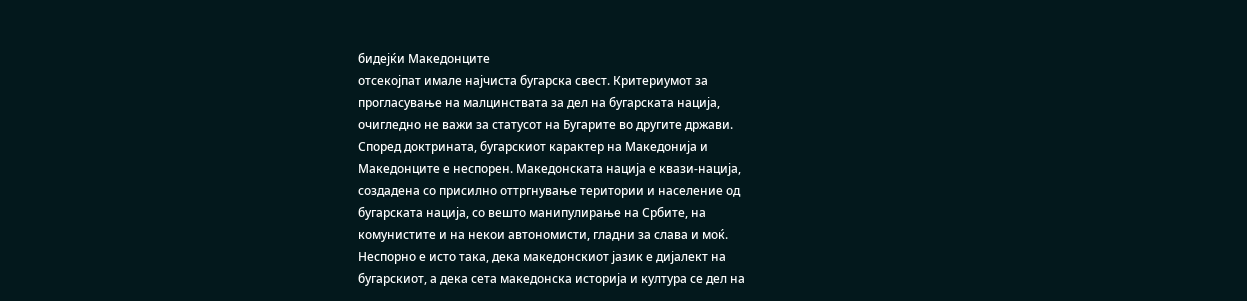бидејќи Македонците
отсекојпат имале најчиста бугарска свест. Критериумот за
прогласување на малцинствата за дел на бугарската нација,
очигледно не важи за статусот на Бугарите во другите држави.
Според доктрината, бугарскиот карактер на Македонија и
Македонците е неспорен. Македонската нација е квази-нација,
создадена со присилно оттргнување територии и население од
бугарската нација, со вешто манипулирање на Србите, на
комунистите и на некои автономисти, гладни за слава и моќ.
Неспорно е исто така, дека македонскиот јазик е дијалект на
бугарскиот, а дека сета македонска историја и култура се дел на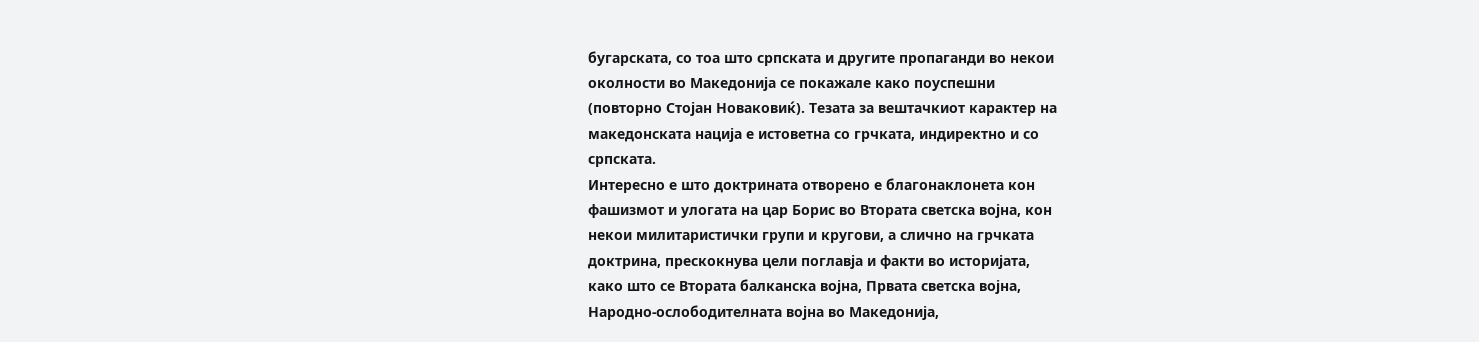бугарската, со тоа што српската и другите пропаганди во некои
околности во Македонија се покажале како поуспешни
(повторно Стојан Новаковиќ). Тезата за вештачкиот карактер на
македонската нација е истоветна со грчката, индиректно и со
српската.
Интересно е што доктрината отворено е благонаклонета кон
фашизмот и улогата на цар Борис во Втората светска војна, кон
некои милитаристички групи и кругови, а слично на грчката
доктрина, прескокнува цели поглавја и факти во историјата,
како што се Втората балканска војна, Првата светска војна,
Народно-ослободителната војна во Македонија,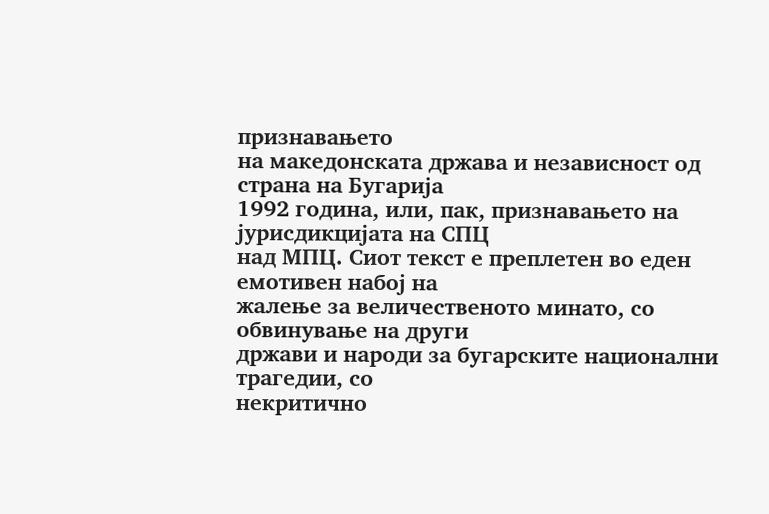признавањето
на македонската држава и независност од страна на Бугарија
1992 година, или, пак, признавањето на јурисдикцијата на СПЦ
над МПЦ. Сиот текст е преплетен во еден емотивен набој на
жалење за величественото минато, со обвинување на други
држави и народи за бугарските национални трагедии, со
некритично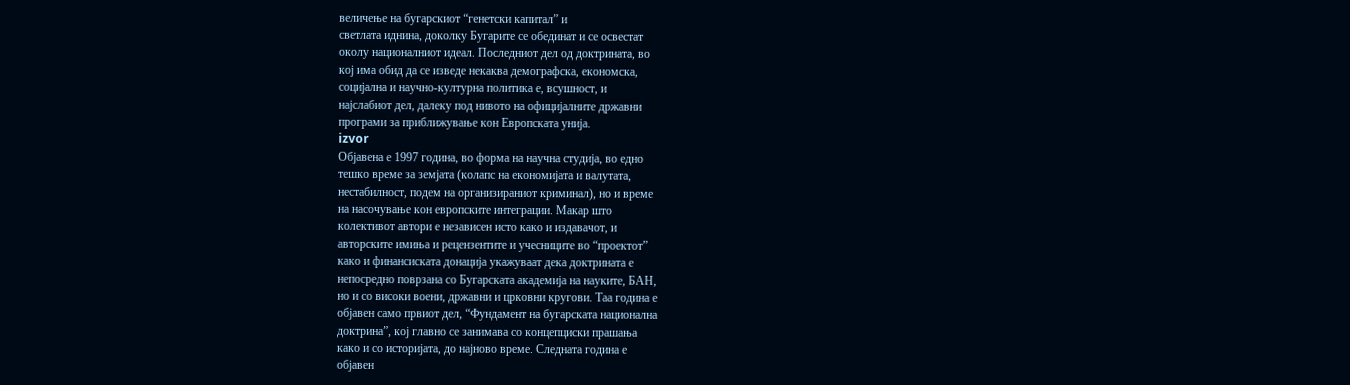величење на бугарскиот “генетски капитал” и
светлата иднина, доколку Бугарите се обединат и се освестат
околу националниот идеал. Последниот дел од доктрината, во
кој има обид да се изведе некаква демографска, економска,
социјална и научно-културна политика е, всушност, и
најслабиот дел, далеку под нивото на официјалните државни
програми за приближување кон Европската унија.
izvor
Објавена е 1997 година, во форма на научна студија, во едно
тешко време за земјата (колапс на економијата и валутата,
нестабилност, подем на организираниот криминал), но и време
на насочување кон европските интеграции. Макар што
колективот автори е независен исто како и издавачот, и
авторските имиња и рецензентите и учесниците во “проектот”
како и финансиската донација укажуваат дека доктрината е
непосредно поврзана со Бугарската академија на науките, БАН,
но и со високи воени, државни и црковни кругови. Таа година е
објавен само првиот дел, “Фундамент на бугарската национална
доктрина”, кој главно се занимава со концепциски прашања
како и со историјата, до најново време. Следната година е
објавен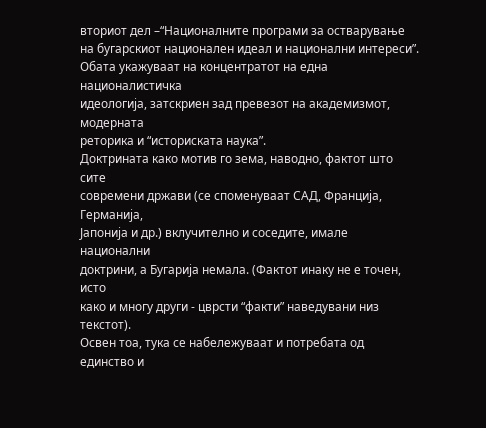вториот дел –“Националните програми за остварување
на бугарскиот национален идеал и национални интереси”.
Обата укажуваат на концентратот на една националистичка
идеологија, затскриен зад превезот на академизмот, модерната
реторика и “историската наука”.
Доктрината како мотив го зема, наводно, фактот што сите
современи држави (се споменуваат САД, Франција, Германија,
Јапонија и др.) вклучително и соседите, имале национални
доктрини, а Бугарија немала. (Фактот инаку не е точен, исто
како и многу други - цврсти “факти” наведувани низ текстот).
Освен тоа, тука се набележуваат и потребата од единство и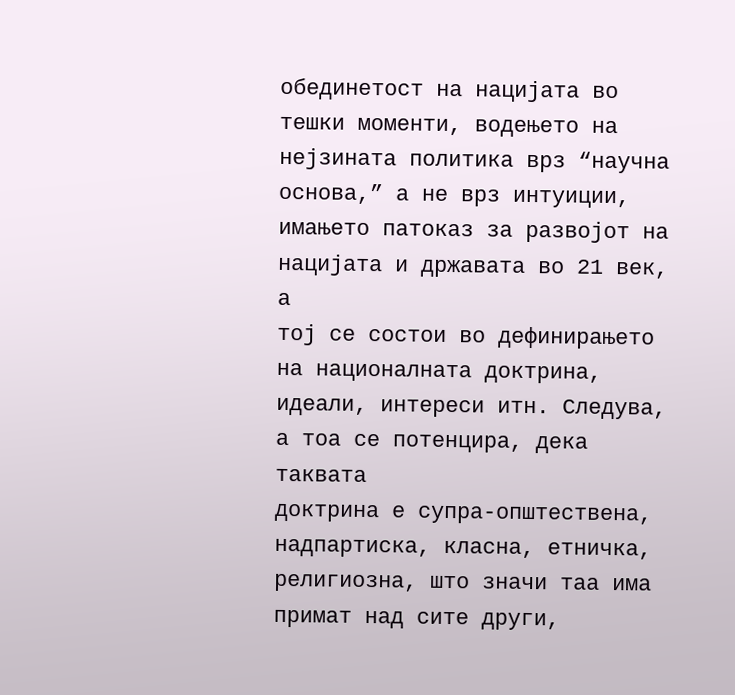обединетост на нацијата во тешки моменти, водењето на
нејзината политика врз “научна основа,” а не врз интуиции,
имањето патоказ за развојот на нацијата и државата во 21 век, а
тој се состои во дефинирањето на националната доктрина,
идеали, интереси итн. Следува, а тоа се потенцира, дека таквата
доктрина е супра-општествена, надпартиска, класна, етничка,
религиозна, што значи таа има примат над сите други,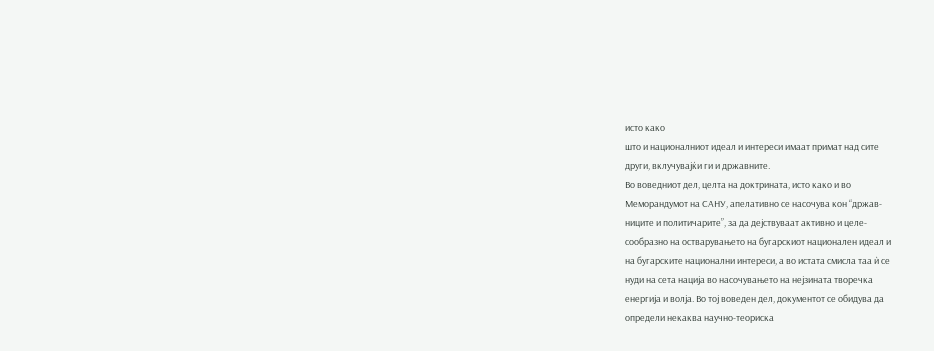исто како
што и националниот идеал и интереси имаат примат над сите
други, вклучувајќи ги и државните.
Во воведниот дел, целта на доктрината, исто како и во
Меморандумот на САНУ, апелативно се насочува кон “држав-
ниците и политичарите”, за да дејствуваат активно и целе-
сообразно на остварувањето на бугарскиот национален идеал и
на бугарските национални интереси, а во истата смисла таа ѝ се
нуди на сета нација во насочувањето на нејзината творечка
енергија и волја. Во тој воведен дел, документот се обидува да
определи некаква научно-теориска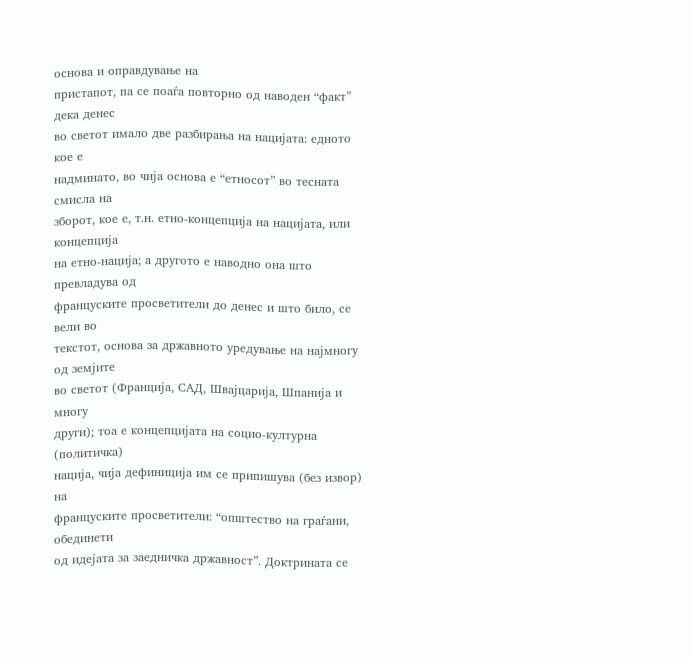основа и оправдување на
пристапот, па се поаѓа повторно од наводен “факт” дека денес
во светот имало две разбирања на нацијата: едното кое е
надминато, во чија основа е “етносот” во тесната смисла на
зборот, кое е, т.н. етно-концепција на нацијата, или концепција
на етно-нација; а другото е наводно она што превладува од
француските просветители до денес и што било, се вели во
текстот, основа за државното уредување на најмногу од земјите
во светот (Франција, САД, Швајцарија, Шпанија и многу
други); тоа е концепцијата на социо-културна (политичка)
нација, чија дефиниција им се припишува (без извор) на
француските просветители: “општество на граѓани, обединети
од идејата за заедничка државност”. Доктрината се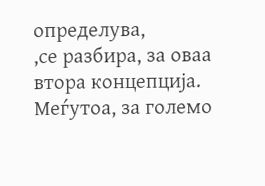определува,
,се разбира, за оваа втора концепција.
Меѓутоа, за големо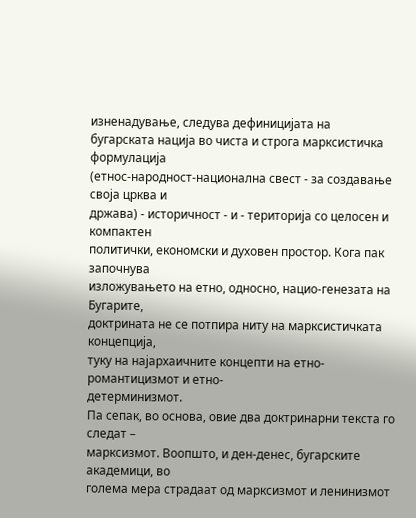изненадување, следува дефиницијата на
бугарската нација во чиста и строга марксистичка формулација
(етнос-народност-национална свест - за создавање своја црква и
држава) - историчност - и - територија со целосен и компактен
политички, економски и духовен простор. Кога пак започнува
изложувањето на етно, односно, нацио-генезата на Бугарите,
доктрината не се потпира ниту на марксистичката концепција,
туку на најархаичните концепти на етно-романтицизмот и етно-
детерминизмот.
Па сепак, во основа, овие два доктринарни текста го следат –
марксизмот. Воопшто, и ден-денес, бугарските академици, во
голема мера страдаат од марксизмот и ленинизмот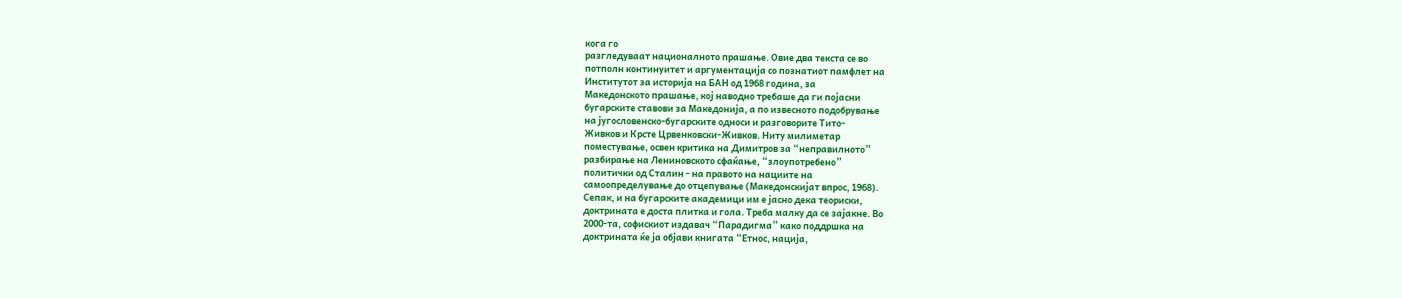кога го
разгледуваат националното прашање. Овие два текста се во
потполн континуитет и аргументација со познатиот памфлет на
Институтот за историја на БАН од 1968 година, за
Македонското прашање, кој наводно требаше да ги појасни
бугарските ставови за Македонија, а по извесното подобрување
на југословенско-бугарските односи и разговорите Тито-
Живков и Крсте Црвенковски-Живков. Ниту милиметар
поместување, освен критика на Димитров за “неправилното”
разбирање на Лениновското сфаќање, “злоупотребено”
политички од Сталин - на правото на нациите на
самоопределување до отцепување (Македонскијат впрос, 1968).
Сепак, и на бугарските академици им е јасно дека теориски,
доктрината е доста плитка и гола. Треба малку да се зајакне. Во
2000-та, софискиот издавач “Парадигма” како поддршка на
доктрината ќе ја објави книгата “Етнос, нација,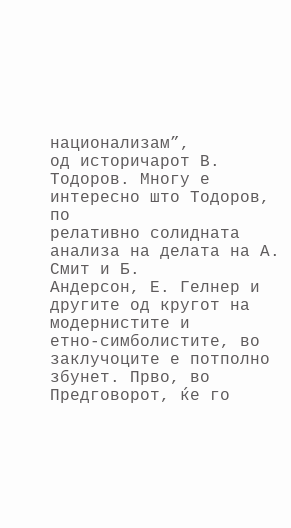национализам”,
од историчарот В. Тодоров. Многу е интересно што Тодоров, по
релативно солидната анализа на делата на А. Смит и Б.
Андерсон, Е. Гелнер и другите од кругот на модернистите и
етно-симболистите, во заклучоците е потполно збунет. Прво, во
Предговорот, ќе го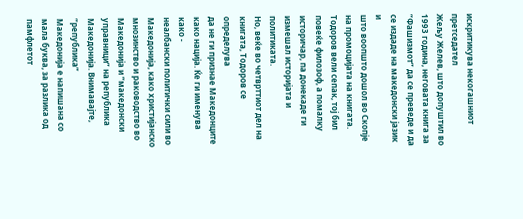искритикува некогашниот претседател
Жељу Желев, што допуштил во 1993 година, неговата книга за
“Фашизмот” да се преведе и да се издаде на македонски јазик и
што воопшто дошол во Скопје на промоцијата на книгата.
Тодоров вели сепак, тој бил повеќе филозоф, а помалку
историчар, па донекаде ги измешал историјата и политиката.
Но, веќе во четврттиот дел на книгата, Тодоров се определува
да не ги признае Македонците како нација. Ќе ги именува како -
неалбански политички сили во Македонија, како христијанско
мнозинство и раководство во Македонија и “македонски
управници” на република Македонија. Внимавајте, “република”
Македонија е напишана со мала буква, за разлика од памфлетот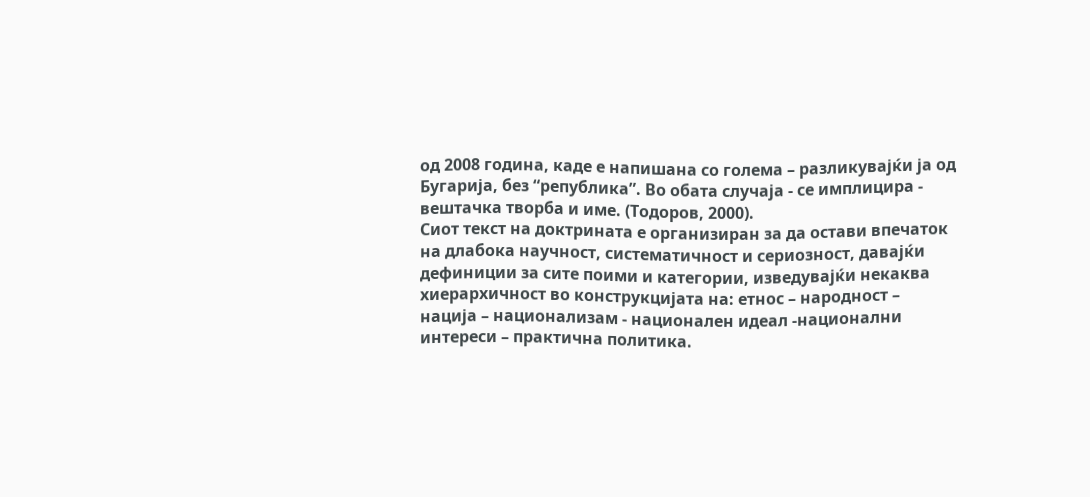од 2008 година, каде е напишана со голема – разликувајќи ја од
Бугарија, без “република”. Во обата случаја - се имплицира -
вештачка творба и име. (Тодоров, 2000).
Сиот текст на доктрината е организиран за да остави впечаток
на длабока научност, систематичност и сериозност, давајќи
дефиниции за сите поими и категории, изведувајќи некаква
хиерархичност во конструкцијата на: етнос – народност –
нација – национализам - национален идеал -национални
интереси – практична политика.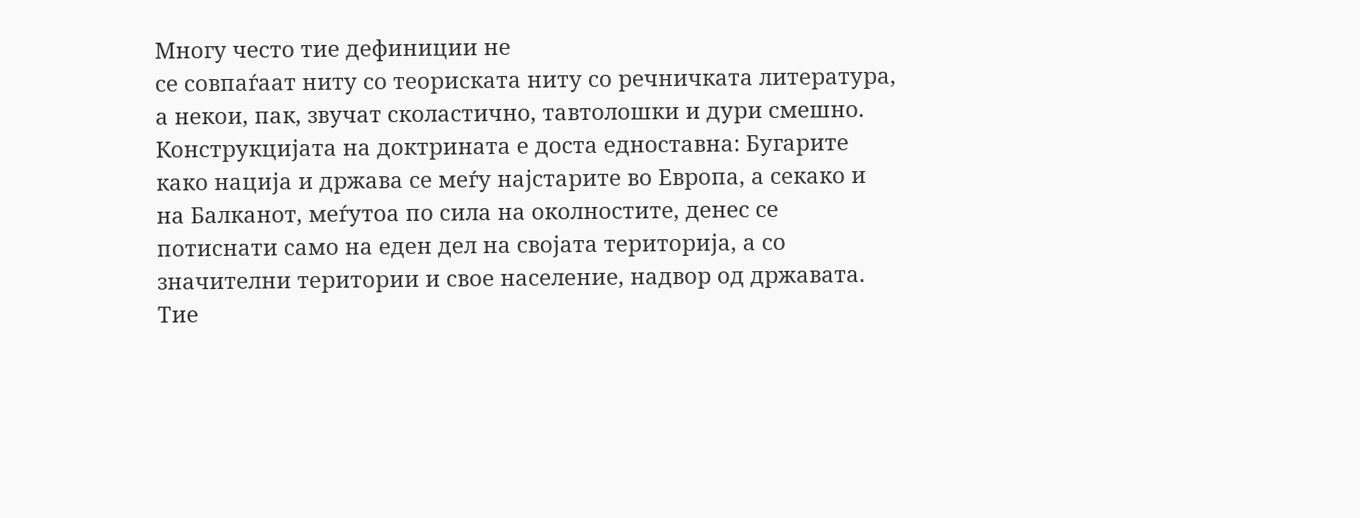Многу често тие дефиниции не
се совпаѓаат ниту со теориската ниту со речничката литература,
а некои, пак, звучат сколастично, тавтолошки и дури смешно.
Конструкцијата на доктрината е доста едноставна: Бугарите
како нација и држава се меѓу најстарите во Европа, а секако и
на Балканот, меѓутоа по сила на околностите, денес се
потиснати само на еден дел на својата територија, а со
значителни територии и свое население, надвор од државата.
Тие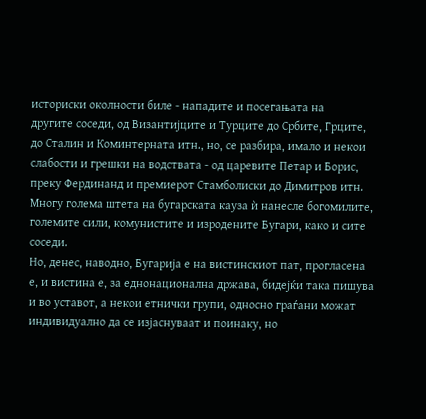историски околности биле - нападите и посегањата на
другите соседи, од Византијците и Турците до Србите, Грците,
до Сталин и Коминтерната итн., но, се разбира, имало и некои
слабости и грешки на водствата - од царевите Петар и Борис,
преку Фердинанд и премиерот Стамболиски до Димитров итн.
Многу голема штета на бугарската кауза ѝ нанесле богомилите,
големите сили, комунистите и изродените Бугари, како и сите
соседи.
Но, денес, наводно, Бугарија е на вистинскиот пат, прогласена
е, и вистина е, за еднонационална држава, бидејќи така пишува
и во уставот, а некои етнички групи, односно граѓани можат
индивидуално да се изјаснуваат и поинаку, но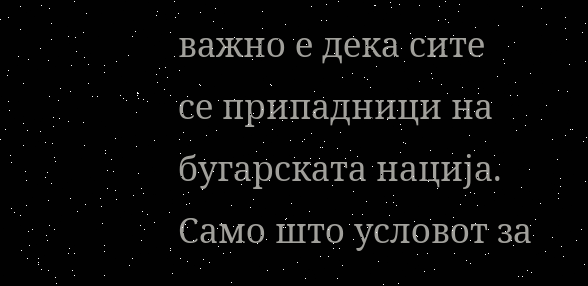важно е дека сите
се припадници на бугарската нација. Само што условот за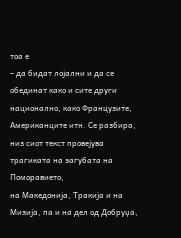тоа е
– да бидат лојални и да се обединат како и сите други
национално, како Французите, Американците итн. Се разбира,
низ сиот текст провејува трагиката на загубата на Поморавието,
на Македонија, Тракија и на Мизија, па и на дел од Добруџа,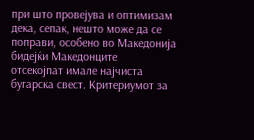при што провејува и оптимизам дека, сепак, нешто може да се
поправи, особено во Македонија бидејќи Македонците
отсекојпат имале најчиста бугарска свест. Критериумот за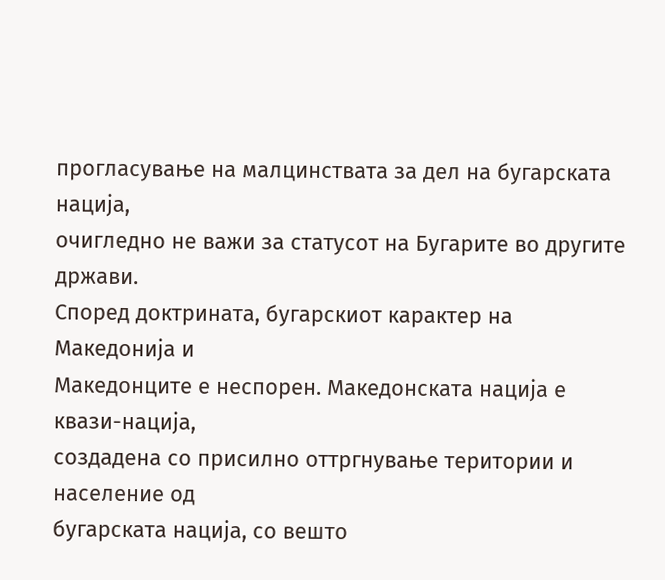прогласување на малцинствата за дел на бугарската нација,
очигледно не важи за статусот на Бугарите во другите држави.
Според доктрината, бугарскиот карактер на Македонија и
Македонците е неспорен. Македонската нација е квази-нација,
создадена со присилно оттргнување територии и население од
бугарската нација, со вешто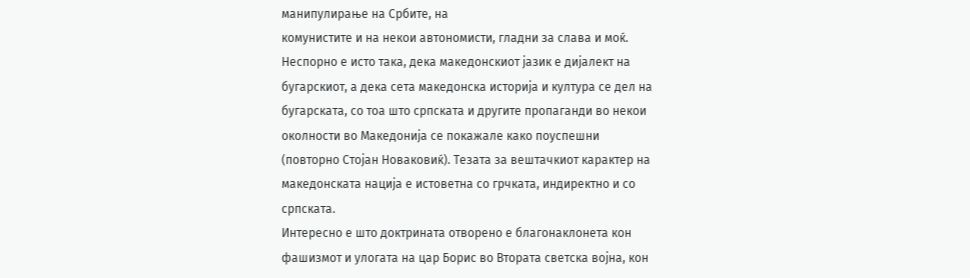манипулирање на Србите, на
комунистите и на некои автономисти, гладни за слава и моќ.
Неспорно е исто така, дека македонскиот јазик е дијалект на
бугарскиот, а дека сета македонска историја и култура се дел на
бугарската, со тоа што српската и другите пропаганди во некои
околности во Македонија се покажале како поуспешни
(повторно Стојан Новаковиќ). Тезата за вештачкиот карактер на
македонската нација е истоветна со грчката, индиректно и со
српската.
Интересно е што доктрината отворено е благонаклонета кон
фашизмот и улогата на цар Борис во Втората светска војна, кон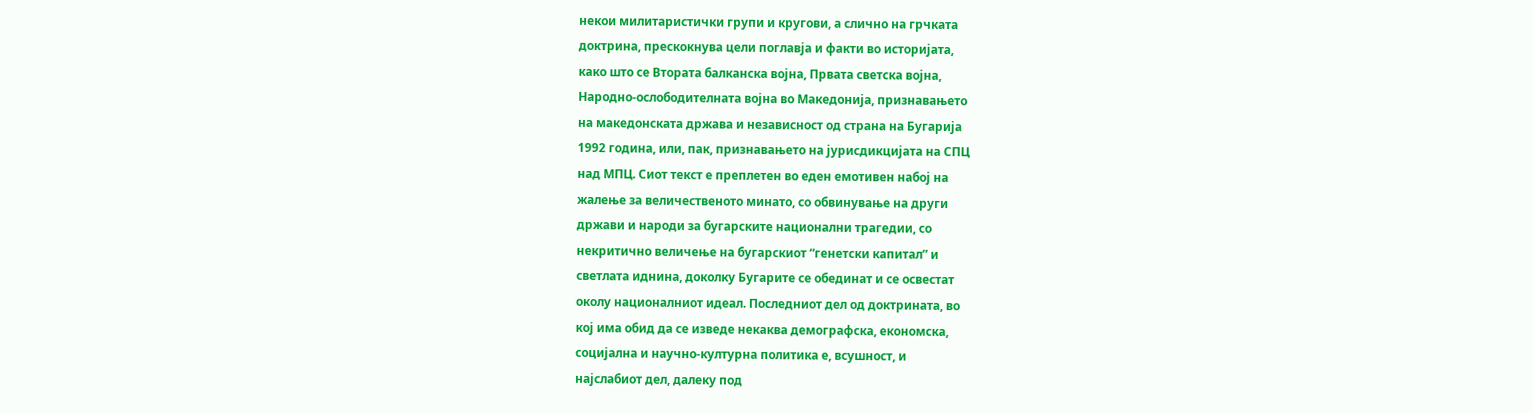некои милитаристички групи и кругови, а слично на грчката
доктрина, прескокнува цели поглавја и факти во историјата,
како што се Втората балканска војна, Првата светска војна,
Народно-ослободителната војна во Македонија, признавањето
на македонската држава и независност од страна на Бугарија
1992 година, или, пак, признавањето на јурисдикцијата на СПЦ
над МПЦ. Сиот текст е преплетен во еден емотивен набој на
жалење за величественото минато, со обвинување на други
држави и народи за бугарските национални трагедии, со
некритично величење на бугарскиот “генетски капитал” и
светлата иднина, доколку Бугарите се обединат и се освестат
околу националниот идеал. Последниот дел од доктрината, во
кој има обид да се изведе некаква демографска, економска,
социјална и научно-културна политика е, всушност, и
најслабиот дел, далеку под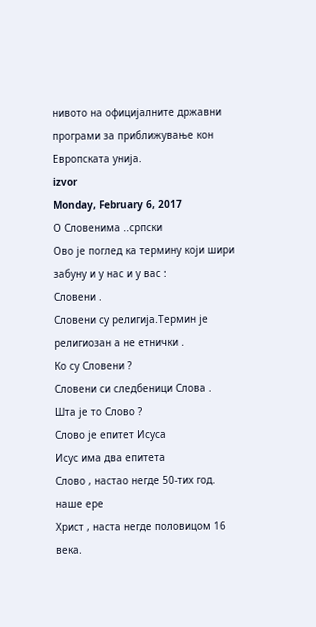нивото на официјалните државни
програми за приближување кон Европската унија.
izvor
Monday, February 6, 2017
О Словенима ..српски
Ово је поглед ка термину који шири забуну и у нас и у вас :
Словени .
Словени су религија.Термин је религиозан а не етнички .
Ко су Словени ?
Словени си следбеници Слова .
Шта је то Слово ?
Слово је епитет Исуса
Исус има два епитета
Слово , настао негде 50-тих год. наше ере
Христ , наста негде половицом 16 века.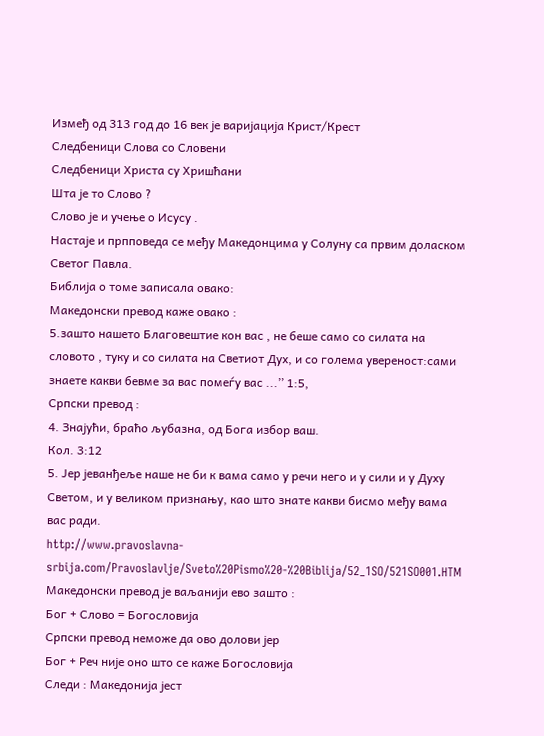Измеђ од 313 год до 16 век је варијација Крист/Крест
Следбеници Слова со Словени
Следбеници Христа су Хришћани
Шта је то Слово ?
Слово је и учење о Исусу .
Настаје и прпповеда се међу Македонцима у Солуну са првим доласком Светог Павла.
Библија о томе записала овако:
Македонски превод каже овако :
5.зашто нашето Благовештие кон вас , не беше само со силата на словото , туку и со силата на Светиот Дух, и со голема увереност:сами знаете какви бевме за вас помеѓу вас ...’’ 1:5,
Српски превод :
4. Знајући, браћо љубазна, од Бога избор ваш.
Кол. 3:12
5. Јер јеванђеље наше не би к вама само у речи него и у сили и у Духу Светом, и у великом признању, као што знате какви бисмо међу вама вас ради.
http://www.pravoslavna-srbija.com/Pravoslavlje/Sveto%20Pismo%20-%20Biblija/52_1SO/521SO001.HTM
Македонски превод је ваљанији ево зашто :
Бог + Слово = Богословија
Српски превод неможе да ово долови јер
Бог + Реч није оно што се каже Богословија
Следи : Македонија јест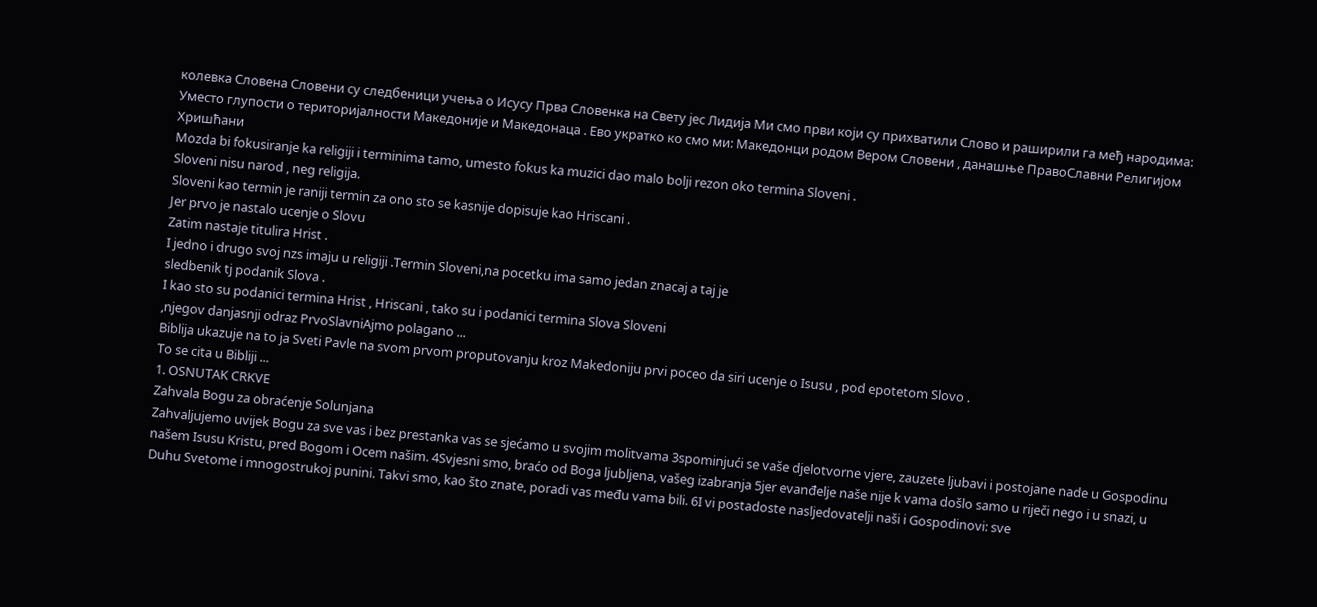колевка Словена Словени су следбеници учења о Исусу Прва Словенка на Свету јес Лидија Ми смо први који су прихватили Слово и раширили га међ народима: Уместо глупости о територијалности Македоније и Македонаца . Ево укратко ко смо ми: Македонци родом Вером Словени , данашње ПравоСлавни Религијом Хришћани
Mozda bi fokusiranje ka religiji i terminima tamo, umesto fokus ka muzici dao malo bolji rezon oko termina Sloveni .
Sloveni nisu narod , neg religija.
Sloveni kao termin je raniji termin za ono sto se kasnije dopisuje kao Hriscani .
Jer prvo je nastalo ucenje o Slovu
Zatim nastaje titulira Hrist .
I jedno i drugo svoj nzs imaju u religiji .Тermin Sloveni,na pocetku ima samo jedan znacaj a taj je
sledbenik tj podanik Slova .
I kao sto su podanici termina Hrist , Hriscani , tako su i podanici termina Slova Sloveni
,njegov danjasnji odraz PrvoSlavniAjmo polagano ...
Biblija ukazuje na to ja Sveti Pavle na svom prvom proputovanju kroz Makedoniju prvi poceo da siri ucenje o Isusu , pod epotetom Slovo .
To se cita u Bibliji ...
1. OSNUTAK CRKVE
Zahvala Bogu za obraćenje Solunjana
Zahvaljujemo uvijek Bogu za sve vas i bez prestanka vas se sjećamo u svojim molitvama 3spominjući se vaše djelotvorne vjere, zauzete ljubavi i postojane nade u Gospodinu našem Isusu Kristu, pred Bogom i Ocem našim. 4Svjesni smo, braćo od Boga ljubljena, vašeg izabranja 5jer evanđelje naše nije k vama došlo samo u riječi nego i u snazi, u Duhu Svetome i mnogostrukoj punini. Takvi smo, kao što znate, poradi vas među vama bili. 6I vi postadoste nasljedovatelji naši i Gospodinovi: sve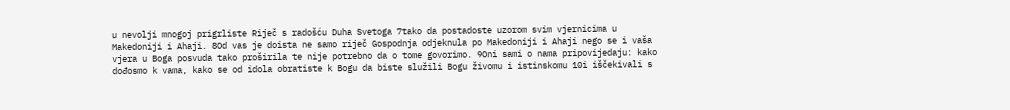u nevolji mnogoj prigrliste Riječ s radošću Duha Svetoga 7tako da postadoste uzorom svim vjernicima u Makedoniji i Ahaji. 8Od vas je doista ne samo riječ Gospodnja odjeknula po Makedoniji i Ahaji nego se i vaša vjera u Boga posvuda tako proširila te nije potrebno da o tome govorimo. 9Oni sami o nama pripovijedaju: kako dođosmo k vama, kako se od idola obratiste k Bogu da biste služili Bogu živomu i istinskomu 10i iščekivali s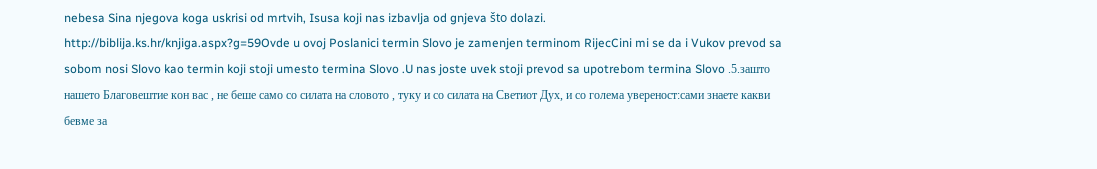nebesa Sina njegova koga uskrisi od mrtvih, Isusa koji nas izbavlja od gnjeva što dolazi.
http://biblija.ks.hr/knjiga.aspx?g=59Ovde u ovoj Poslanici termin Slovo je zamenjen terminom RijecCini mi se da i Vukov prevod sa sobom nosi Slovo kao termin koji stoji umesto termina Slovo .U nas joste uvek stoji prevod sa upotrebom termina Slovo .5.зашто нашето Благовештие кон вас , не беше само со силата на словото , туку и со силата на Светиот Дух, и со голема увереност:сами знаете какви бевме за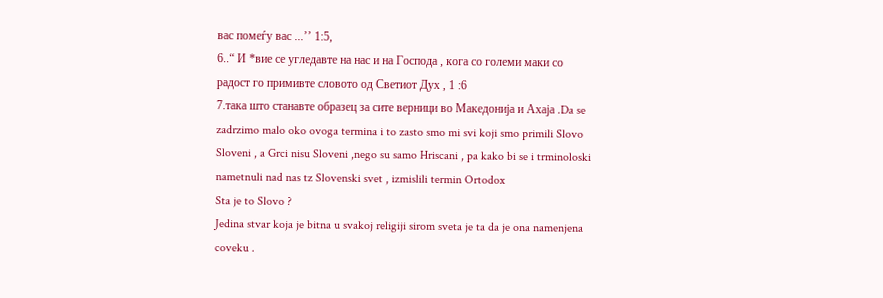вас помеѓу вас ...’’ 1:5,
6..“ И *вие се угледавте на нас и на Господа , кога со големи маки со радост го примивте словото од Светиот Дух , 1 :6
7.така што станавте образец за сите верници во Македонија и Ахаја .Da se zadrzimo malo oko ovoga termina i to zasto smo mi svi koji smo primili Slovo Sloveni , a Grci nisu Sloveni ,nego su samo Hriscani , pa kako bi se i trminoloski nametnuli nad nas tz Slovenski svet , izmislili termin Ortodox
Sta je to Slovo ?
Jedina stvar koja je bitna u svakoj religiji sirom sveta je ta da je ona namenjena coveku .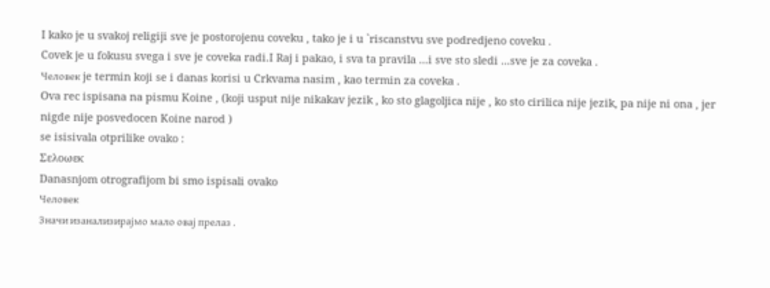I kako je u svakoj religiji sve je postorojenu coveku , tako je i u `riscanstvu sve podredjeno coveku .
Covek je u fokusu svega i sve je coveka radi.I Raj i pakao, i sva ta pravila ...i sve sto sledi ...sve je za coveka .
Человек je termin koji se i danas korisi u Crkvama nasim , kao termin za coveka .
Ova rec ispisana na pismu Koine , (koji usput nije nikakav jezik , ko sto glagoljica nije , ko sto cirilica nije jezik, pa nije ni ona , jer nigde nije posvedocen Koine narod )
se isisivala otprilike ovako :
Σελοωεκ
Danasnjom otrografijom bi smo ispisali ovako
Человек
Значи изанализирајмо мало овај прелаз .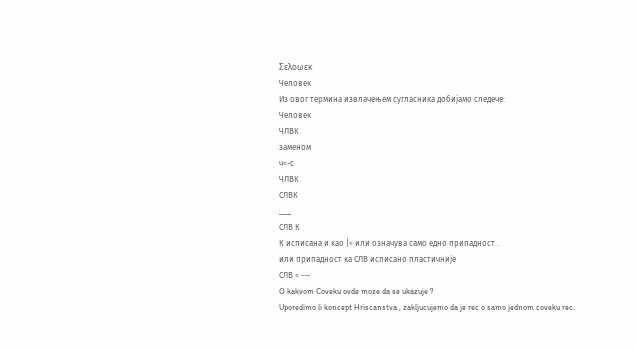Σελοωεκ
Человек
Из овог термина извлачењем сугласника добијамо следече:
Человек
ЧЛВК
заменом
ч<-с
ЧЛВК
СЛВК
___
СЛВ К
К исписана и као |< или означува само едно припадност .
или припадност ка СЛВ исписано пластичније
СЛВ < ---
O kakvom Coveku ovde moze da se ukazuje ?
Uporedimo li koncept Hriscanstva , zakljucujemo da je rec o samo jednom coveku rec.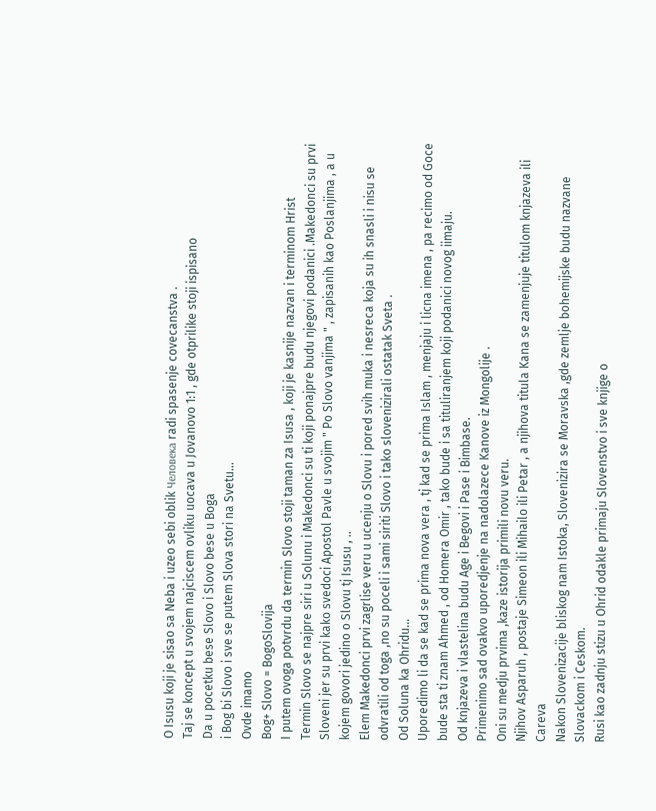O Isusu koji je sisao sa Neba i uzeo sebi oblik Человека radi spasenje covecanstva .
Taj se koncept u svojem najciscem ovliku uocava u Jovanovo 1:1 , gde otprilike stoji ispisano
Da u pocetku bese Slovo i Slovo bese u Boga
i Bog bi Slovo i sve se putem Slova stori na Svetu...
Ovde imamo
Bog+ Slovo = BogoSlovija
I putem ovoga potvrdu da termin Slovo stoji taman za Isusa , koji je kasnije nazvan i terminom Hrist
Termin Slovo se najpre siri u Solunu i Makedonci su ti koji ponajpre budu njegovi podanici .Makedonci su prvi Sloveni jer su prvi kako svedoci Apostol Pavle u svojim " Po Slovo vanjima " , zapisanih kao Poslanjima , a u kojem govori jedino o Slovu tj Isusu , ..
Elem Makedonci prvi zagrlise veru u ucenju o Slovu i pored svih muka i nesreca koja su ih snasli i nisu se odvratili od toga ,no su poceli i sami siriti Slovo i tako slovenizirali ostatak Sveta .
Od Soluna ka Ohridu...
Uporedimo li da se kad se prima nova vera , tj kad se prima Islam , menjaju i licna imena , pa recimo od Goce bude sta ti znam Ahmed , od Homera Omir , tako bude i sa tituliranjem koji podanici novog iimaju.
Od knjazeva i vlastelina budu Age i Begovi i Pase i Bimbase.
Primenimo sad ovakvo uporedjenje na nadolazece Kanove iz Mongolije .
Oni su medju prvima ,kaze istorija primili novu veru.
Njihov Asparuh , postaje Simeon ili Mihailo ili Petar , a njihova titula Kana se zamenjuje titulom knjazeva ili Careva
Nakon Slovenizacije bliskog nam Istoka, Slovenizira se Moravska ,gde zemlje bohemijske budu nazvane Slovackom i Ceskom.
Rusi kao zadnju stizu u Ohrid odakle primaju Slovenstvo i sve knjige o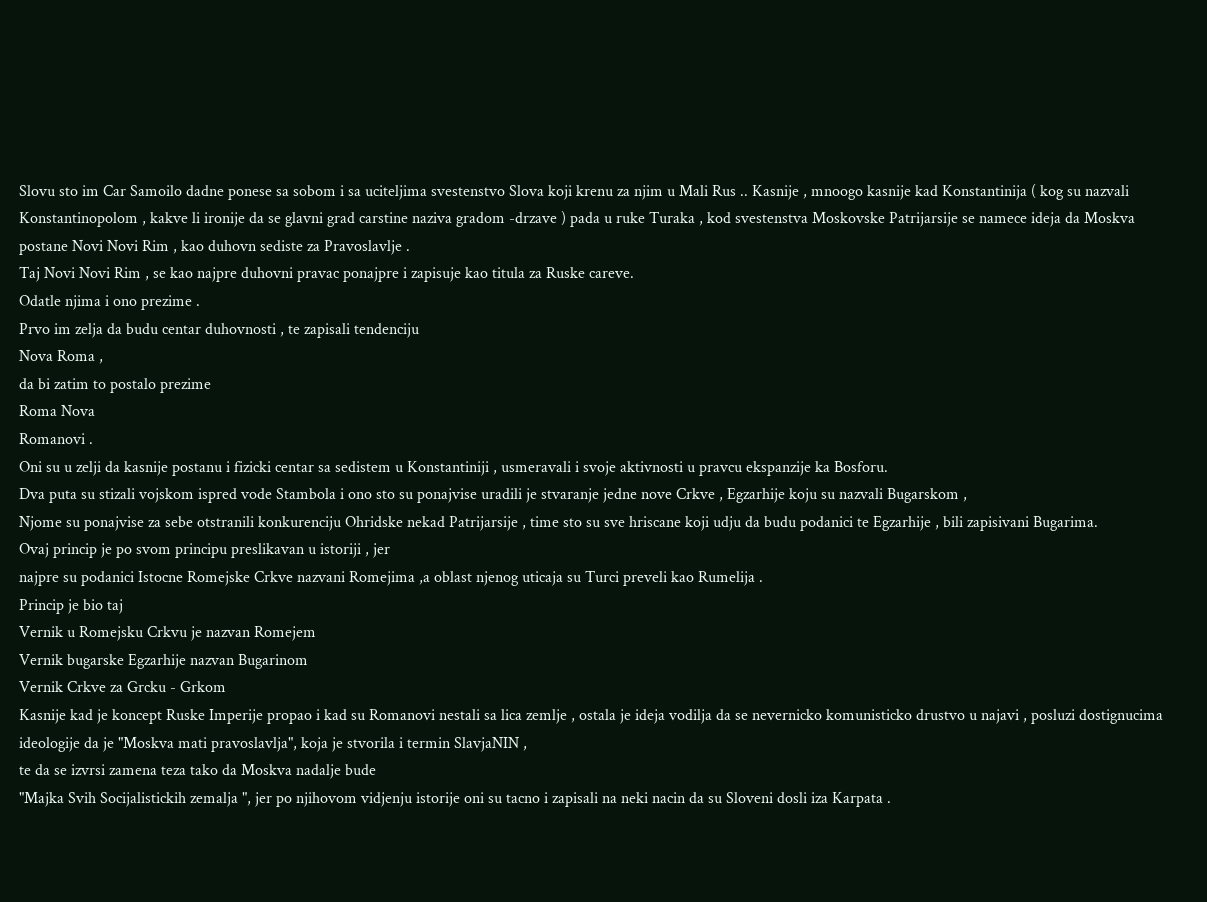Slovu sto im Car Samoilo dadne ponese sa sobom i sa uciteljima svestenstvo Slova koji krenu za njim u Mali Rus .. Kasnije , mnoogo kasnije kad Konstantinija ( kog su nazvali Konstantinopolom , kakve li ironije da se glavni grad carstine naziva gradom -drzave ) pada u ruke Turaka , kod svestenstva Moskovske Patrijarsije se namece ideja da Moskva postane Novi Novi Rim , kao duhovn sediste za Pravoslavlje .
Taj Novi Novi Rim , se kao najpre duhovni pravac ponajpre i zapisuje kao titula za Ruske careve.
Odatle njima i ono prezime .
Prvo im zelja da budu centar duhovnosti , te zapisali tendenciju
Nova Roma ,
da bi zatim to postalo prezime
Roma Nova
Romanovi .
Oni su u zelji da kasnije postanu i fizicki centar sa sedistem u Konstantiniji , usmeravali i svoje aktivnosti u pravcu ekspanzije ka Bosforu.
Dva puta su stizali vojskom ispred vode Stambola i ono sto su ponajvise uradili je stvaranje jedne nove Crkve , Egzarhije koju su nazvali Bugarskom ,
Njome su ponajvise za sebe otstranili konkurenciju Ohridske nekad Patrijarsije , time sto su sve hriscane koji udju da budu podanici te Egzarhije , bili zapisivani Bugarima.
Ovaj princip je po svom principu preslikavan u istoriji , jer
najpre su podanici Istocne Romejske Crkve nazvani Romejima ,a oblast njenog uticaja su Turci preveli kao Rumelija .
Princip je bio taj
Vernik u Romejsku Crkvu je nazvan Romejem
Vernik bugarske Egzarhije nazvan Bugarinom
Vernik Crkve za Grcku - Grkom
Kasnije kad je koncept Ruske Imperije propao i kad su Romanovi nestali sa lica zemlje , ostala je ideja vodilja da se nevernicko komunisticko drustvo u najavi , posluzi dostignucima ideologije da je "Moskva mati pravoslavlja", koja je stvorila i termin SlavjaNIN ,
te da se izvrsi zamena teza tako da Moskva nadalje bude
"Majka Svih Socijalistickih zemalja ", jer po njihovom vidjenju istorije oni su tacno i zapisali na neki nacin da su Sloveni dosli iza Karpata .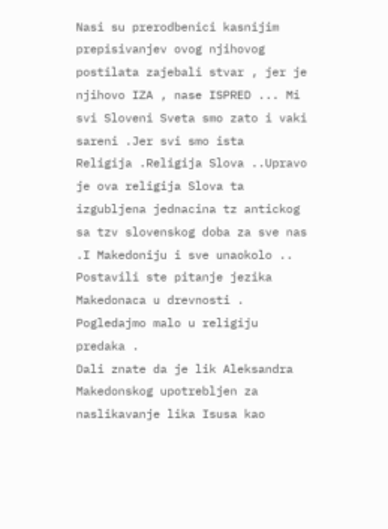Nasi su prerodbenici kasnijim prepisivanjev ovog njihovog postilata zajebali stvar , jer je njihovo IZA , nase ISPRED ... Mi svi Sloveni Sveta smo zato i vaki sareni .Jer svi smo ista
Religija .Religija Slova ..Upravo je ova religija Slova ta izgubljena jednacina tz antickog sa tzv slovenskog doba za sve nas .I Makedoniju i sve unaokolo ..
Postavili ste pitanje jezika Makedonaca u drevnosti .
Pogledajmo malo u religiju predaka .
Dali znate da je lik Aleksandra Makedonskog upotrebljen za naslikavanje lika Isusa kao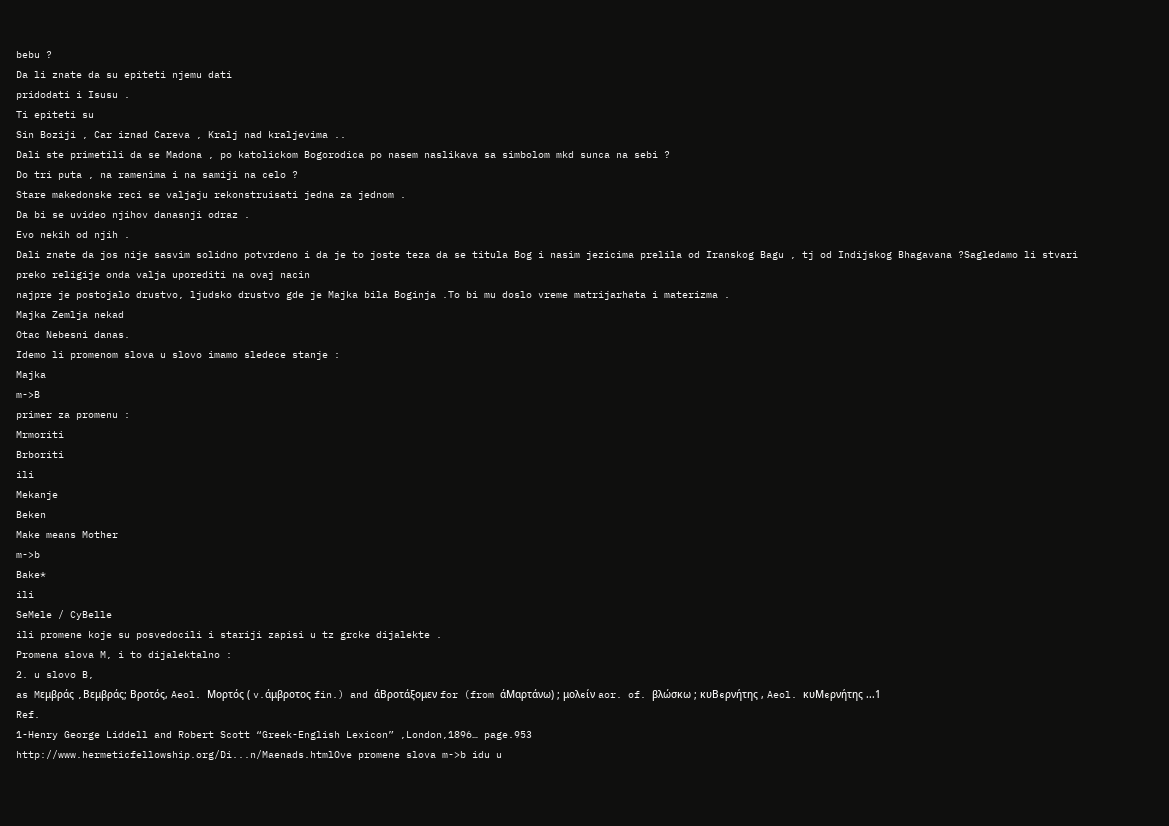bebu ?
Da li znate da su epiteti njemu dati
pridodati i Isusu .
Ti epiteti su
Sin Boziji , Car iznad Careva , Kralj nad kraljevima ..
Dali ste primetili da se Madona , po katolickom Bogorodica po nasem naslikava sa simbolom mkd sunca na sebi ?
Do tri puta , na ramenima i na samiji na celo ?
Stare makedonske reci se valjaju rekonstruisati jedna za jednom .
Da bi se uvideo njihov danasnji odraz .
Evo nekih od njih .
Dali znate da jos nije sasvim solidno potvrdeno i da je to joste teza da se titula Bog i nasim jezicima prelila od Iranskog Bagu , tj od Indijskog Bhagavana ?Sagledamo li stvari preko religije onda valja uporediti na ovaj nacin
najpre je postojalo drustvo, ljudsko drustvo gde je Majka bila Boginja .To bi mu doslo vreme matrijarhata i materizma .
Majka Zemlja nekad
Otac Nebesni danas.
Idemo li promenom slova u slovo imamo sledece stanje :
Majka
m->B
primer za promenu :
Mrmoriti
Brboriti
ili
Mekanje
Beken
Make means Mother
m->b
Bake*
ili
SeMele / CyBelle
ili promene koje su posvedocili i stariji zapisi u tz grcke dijalekte .
Promena slova M, i to dijalektalno :
2. u slovo B,
as Mεμβράς ,Bεμβράς; Bροτός, Aeol. Mορτός ( v.άμβροτος fin.) and άBροτάξομεν for (from άMαρτάνω) ; μολєίν aor. of. βλώσκω ; κυBєρνήτης , Aeol. κυMєρνήτης ...1
Ref.
1-Henry George Liddell and Robert Scott “Greek-English Lexicon” ,London,1896… page.953
http://www.hermeticfellowship.org/Di...n/Maenads.htmlOve promene slova m->b idu u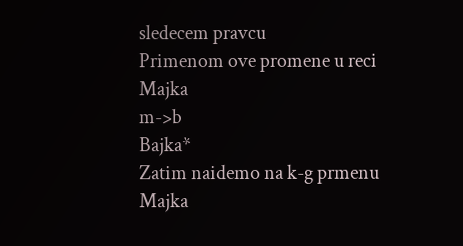sledecem pravcu
Primenom ove promene u reci
Majka
m->b
Bajka*
Zatim naidemo na k-g prmenu
Majka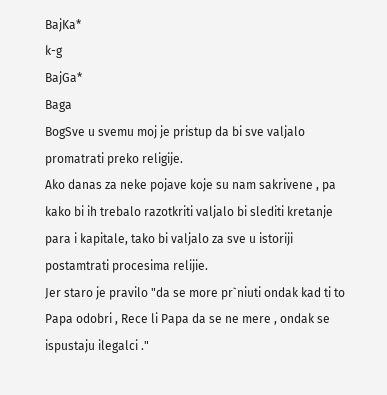BajKa*
k-g
BajGa*
Baga
BogSve u svemu moj je pristup da bi sve valjalo promatrati preko religije.
Ako danas za neke pojave koje su nam sakrivene , pa kako bi ih trebalo razotkriti valjalo bi slediti kretanje para i kapitale, tako bi valjalo za sve u istoriji postamtrati procesima relijie.
Jer staro je pravilo "da se more pr`niuti ondak kad ti to Papa odobri , Rece li Papa da se ne mere , ondak se ispustaju ilegalci ."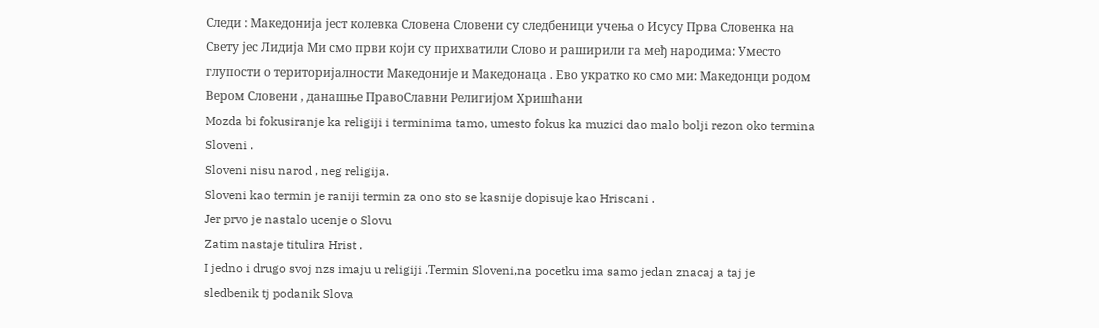Следи : Македонија јест колевка Словена Словени су следбеници учења о Исусу Прва Словенка на Свету јес Лидија Ми смо први који су прихватили Слово и раширили га међ народима: Уместо глупости о територијалности Македоније и Македонаца . Ево укратко ко смо ми: Македонци родом Вером Словени , данашње ПравоСлавни Религијом Хришћани
Mozda bi fokusiranje ka religiji i terminima tamo, umesto fokus ka muzici dao malo bolji rezon oko termina Sloveni .
Sloveni nisu narod , neg religija.
Sloveni kao termin je raniji termin za ono sto se kasnije dopisuje kao Hriscani .
Jer prvo je nastalo ucenje o Slovu
Zatim nastaje titulira Hrist .
I jedno i drugo svoj nzs imaju u religiji .Тermin Sloveni,na pocetku ima samo jedan znacaj a taj je
sledbenik tj podanik Slova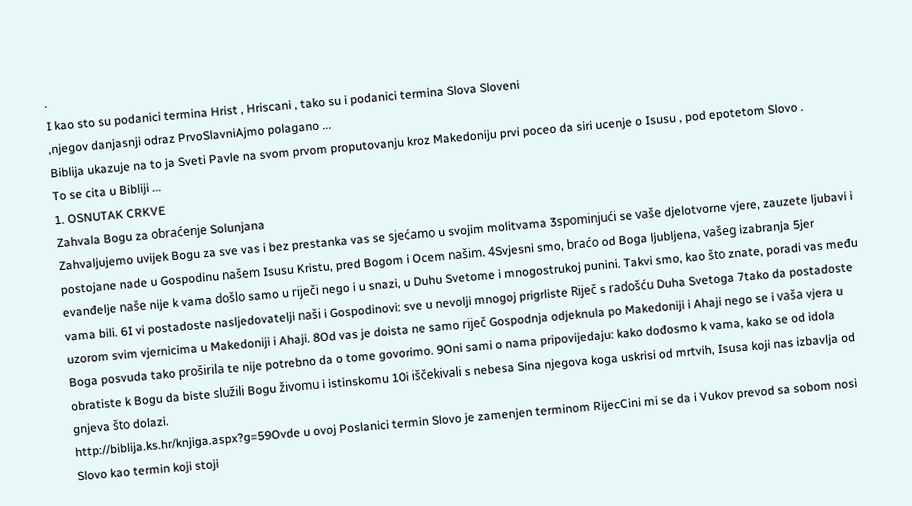.
I kao sto su podanici termina Hrist , Hriscani , tako su i podanici termina Slova Sloveni
,njegov danjasnji odraz PrvoSlavniAjmo polagano ...
Biblija ukazuje na to ja Sveti Pavle na svom prvom proputovanju kroz Makedoniju prvi poceo da siri ucenje o Isusu , pod epotetom Slovo .
To se cita u Bibliji ...
1. OSNUTAK CRKVE
Zahvala Bogu za obraćenje Solunjana
Zahvaljujemo uvijek Bogu za sve vas i bez prestanka vas se sjećamo u svojim molitvama 3spominjući se vaše djelotvorne vjere, zauzete ljubavi i postojane nade u Gospodinu našem Isusu Kristu, pred Bogom i Ocem našim. 4Svjesni smo, braćo od Boga ljubljena, vašeg izabranja 5jer evanđelje naše nije k vama došlo samo u riječi nego i u snazi, u Duhu Svetome i mnogostrukoj punini. Takvi smo, kao što znate, poradi vas među vama bili. 6I vi postadoste nasljedovatelji naši i Gospodinovi: sve u nevolji mnogoj prigrliste Riječ s radošću Duha Svetoga 7tako da postadoste uzorom svim vjernicima u Makedoniji i Ahaji. 8Od vas je doista ne samo riječ Gospodnja odjeknula po Makedoniji i Ahaji nego se i vaša vjera u Boga posvuda tako proširila te nije potrebno da o tome govorimo. 9Oni sami o nama pripovijedaju: kako dođosmo k vama, kako se od idola obratiste k Bogu da biste služili Bogu živomu i istinskomu 10i iščekivali s nebesa Sina njegova koga uskrisi od mrtvih, Isusa koji nas izbavlja od gnjeva što dolazi.
http://biblija.ks.hr/knjiga.aspx?g=59Ovde u ovoj Poslanici termin Slovo je zamenjen terminom RijecCini mi se da i Vukov prevod sa sobom nosi Slovo kao termin koji stoji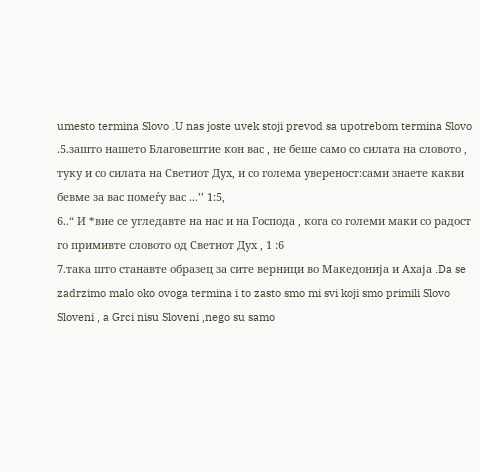umesto termina Slovo .U nas joste uvek stoji prevod sa upotrebom termina Slovo .5.зашто нашето Благовештие кон вас , не беше само со силата на словото , туку и со силата на Светиот Дух, и со голема увереност:сами знаете какви бевме за вас помеѓу вас ...’’ 1:5,
6..“ И *вие се угледавте на нас и на Господа , кога со големи маки со радост го примивте словото од Светиот Дух , 1 :6
7.така што станавте образец за сите верници во Македонија и Ахаја .Da se zadrzimo malo oko ovoga termina i to zasto smo mi svi koji smo primili Slovo Sloveni , a Grci nisu Sloveni ,nego su samo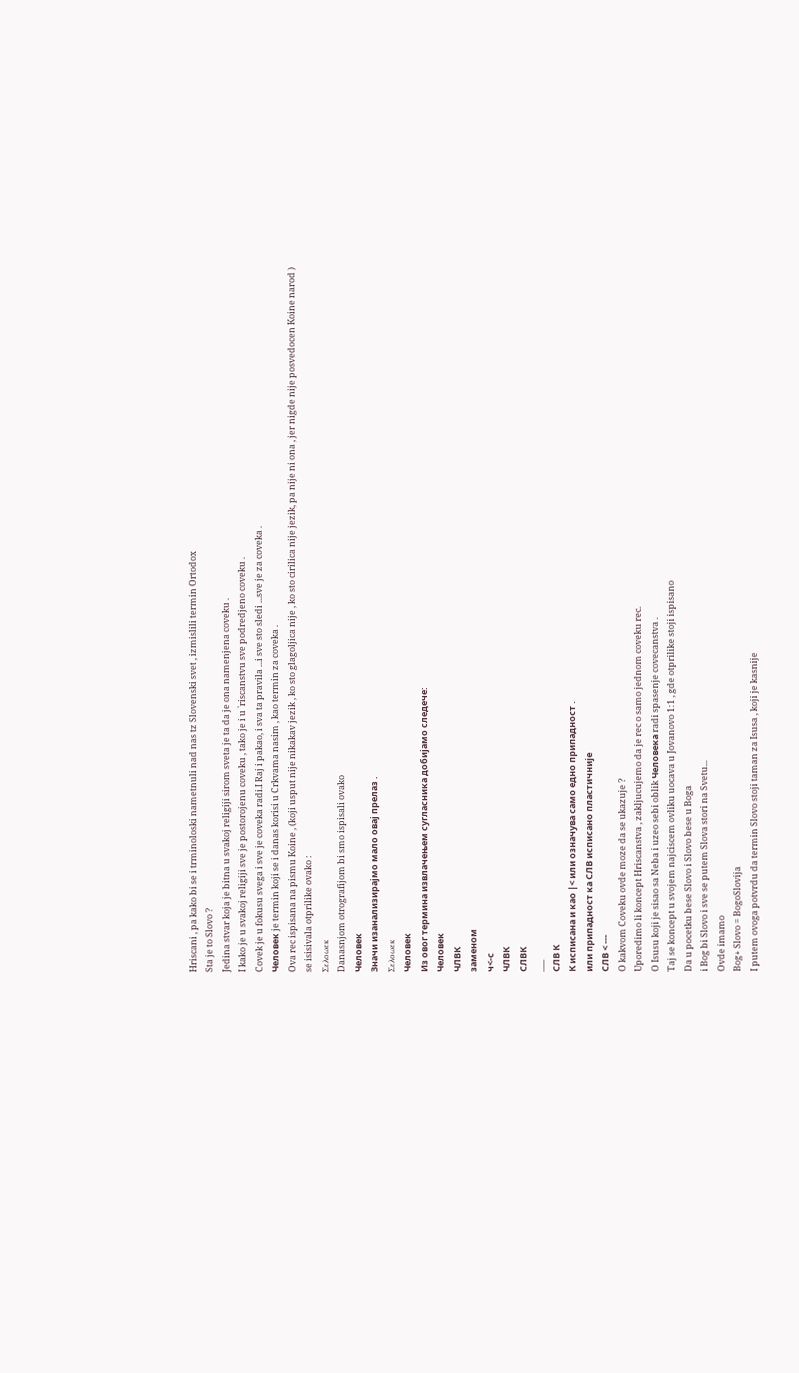Hriscani , pa kako bi se i trminoloski nametnuli nad nas tz Slovenski svet , izmislili termin Ortodox
Sta je to Slovo ?
Jedina stvar koja je bitna u svakoj religiji sirom sveta je ta da je ona namenjena coveku .
I kako je u svakoj religiji sve je postorojenu coveku , tako je i u `riscanstvu sve podredjeno coveku .
Covek je u fokusu svega i sve je coveka radi.I Raj i pakao, i sva ta pravila ...i sve sto sledi ...sve je za coveka .
Человек je termin koji se i danas korisi u Crkvama nasim , kao termin za coveka .
Ova rec ispisana na pismu Koine , (koji usput nije nikakav jezik , ko sto glagoljica nije , ko sto cirilica nije jezik, pa nije ni ona , jer nigde nije posvedocen Koine narod )
se isisivala otprilike ovako :
Σελοωεκ
Danasnjom otrografijom bi smo ispisali ovako
Человек
Значи изанализирајмо мало овај прелаз .
Σελοωεκ
Человек
Из овог термина извлачењем сугласника добијамо следече:
Человек
ЧЛВК
заменом
ч<-с
ЧЛВК
СЛВК
___
СЛВ К
К исписана и као |< или означува само едно припадност .
или припадност ка СЛВ исписано пластичније
СЛВ < ---
O kakvom Coveku ovde moze da se ukazuje ?
Uporedimo li koncept Hriscanstva , zakljucujemo da je rec o samo jednom coveku rec.
O Isusu koji je sisao sa Neba i uzeo sebi oblik Человека radi spasenje covecanstva .
Taj se koncept u svojem najciscem ovliku uocava u Jovanovo 1:1 , gde otprilike stoji ispisano
Da u pocetku bese Slovo i Slovo bese u Boga
i Bog bi Slovo i sve se putem Slova stori na Svetu...
Ovde imamo
Bog+ Slovo = BogoSlovija
I putem ovoga potvrdu da termin Slovo stoji taman za Isusa , koji je kasnije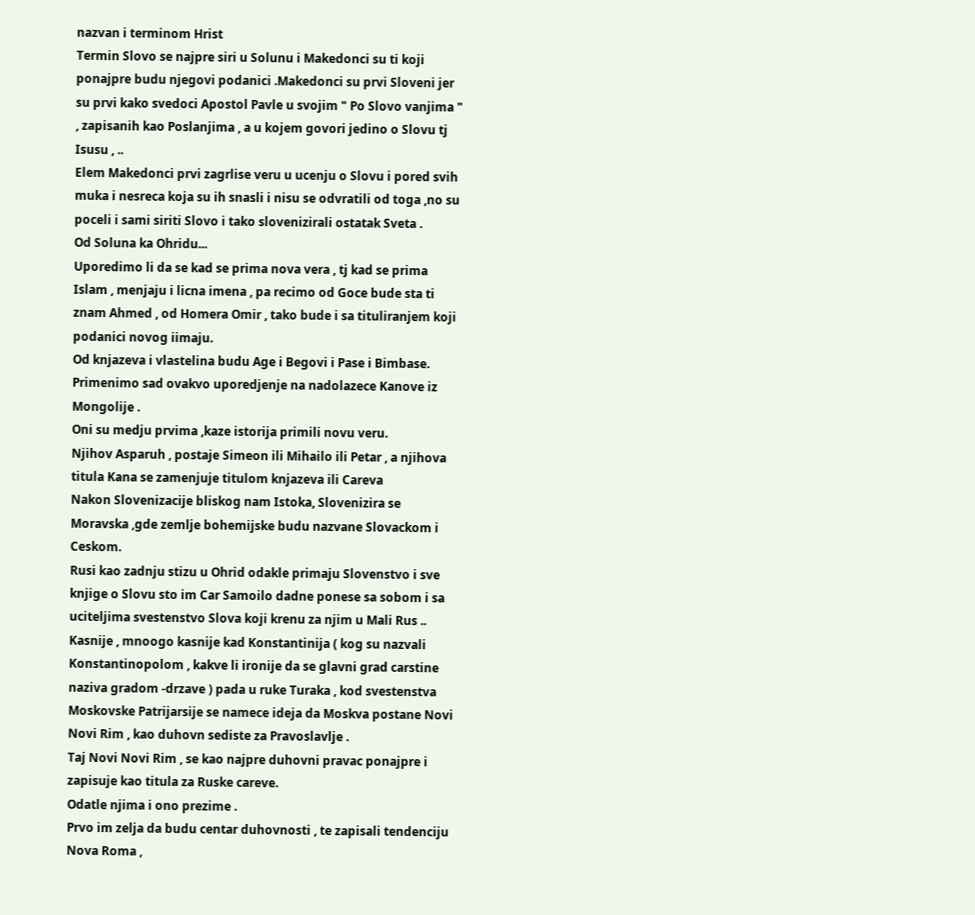nazvan i terminom Hrist
Termin Slovo se najpre siri u Solunu i Makedonci su ti koji ponajpre budu njegovi podanici .Makedonci su prvi Sloveni jer su prvi kako svedoci Apostol Pavle u svojim " Po Slovo vanjima " , zapisanih kao Poslanjima , a u kojem govori jedino o Slovu tj Isusu , ..
Elem Makedonci prvi zagrlise veru u ucenju o Slovu i pored svih muka i nesreca koja su ih snasli i nisu se odvratili od toga ,no su poceli i sami siriti Slovo i tako slovenizirali ostatak Sveta .
Od Soluna ka Ohridu...
Uporedimo li da se kad se prima nova vera , tj kad se prima Islam , menjaju i licna imena , pa recimo od Goce bude sta ti znam Ahmed , od Homera Omir , tako bude i sa tituliranjem koji podanici novog iimaju.
Od knjazeva i vlastelina budu Age i Begovi i Pase i Bimbase.
Primenimo sad ovakvo uporedjenje na nadolazece Kanove iz Mongolije .
Oni su medju prvima ,kaze istorija primili novu veru.
Njihov Asparuh , postaje Simeon ili Mihailo ili Petar , a njihova titula Kana se zamenjuje titulom knjazeva ili Careva
Nakon Slovenizacije bliskog nam Istoka, Slovenizira se Moravska ,gde zemlje bohemijske budu nazvane Slovackom i Ceskom.
Rusi kao zadnju stizu u Ohrid odakle primaju Slovenstvo i sve knjige o Slovu sto im Car Samoilo dadne ponese sa sobom i sa uciteljima svestenstvo Slova koji krenu za njim u Mali Rus .. Kasnije , mnoogo kasnije kad Konstantinija ( kog su nazvali Konstantinopolom , kakve li ironije da se glavni grad carstine naziva gradom -drzave ) pada u ruke Turaka , kod svestenstva Moskovske Patrijarsije se namece ideja da Moskva postane Novi Novi Rim , kao duhovn sediste za Pravoslavlje .
Taj Novi Novi Rim , se kao najpre duhovni pravac ponajpre i zapisuje kao titula za Ruske careve.
Odatle njima i ono prezime .
Prvo im zelja da budu centar duhovnosti , te zapisali tendenciju
Nova Roma ,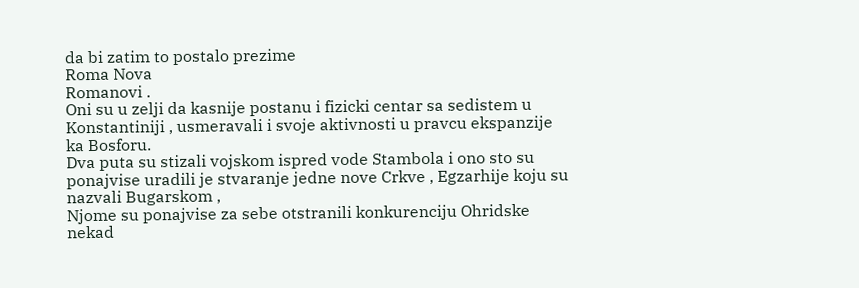da bi zatim to postalo prezime
Roma Nova
Romanovi .
Oni su u zelji da kasnije postanu i fizicki centar sa sedistem u Konstantiniji , usmeravali i svoje aktivnosti u pravcu ekspanzije ka Bosforu.
Dva puta su stizali vojskom ispred vode Stambola i ono sto su ponajvise uradili je stvaranje jedne nove Crkve , Egzarhije koju su nazvali Bugarskom ,
Njome su ponajvise za sebe otstranili konkurenciju Ohridske nekad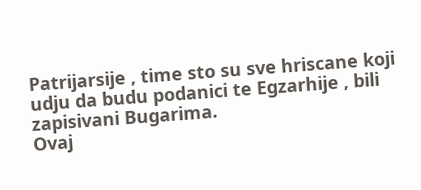Patrijarsije , time sto su sve hriscane koji udju da budu podanici te Egzarhije , bili zapisivani Bugarima.
Ovaj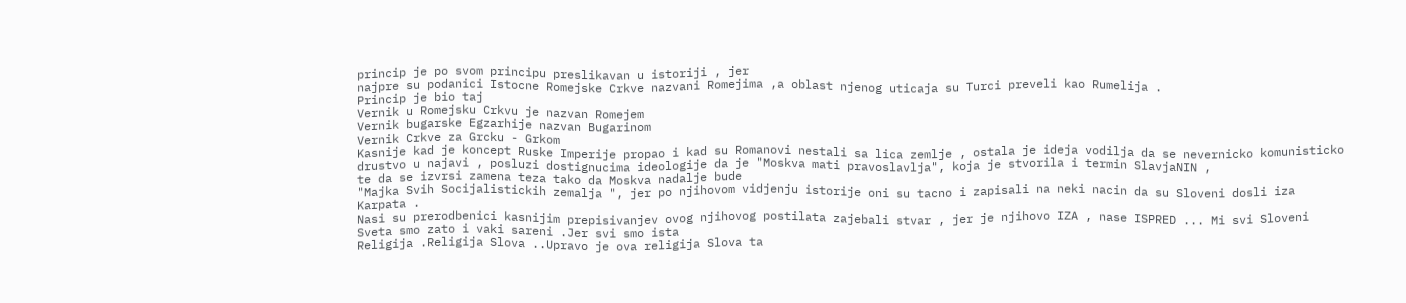princip je po svom principu preslikavan u istoriji , jer
najpre su podanici Istocne Romejske Crkve nazvani Romejima ,a oblast njenog uticaja su Turci preveli kao Rumelija .
Princip je bio taj
Vernik u Romejsku Crkvu je nazvan Romejem
Vernik bugarske Egzarhije nazvan Bugarinom
Vernik Crkve za Grcku - Grkom
Kasnije kad je koncept Ruske Imperije propao i kad su Romanovi nestali sa lica zemlje , ostala je ideja vodilja da se nevernicko komunisticko drustvo u najavi , posluzi dostignucima ideologije da je "Moskva mati pravoslavlja", koja je stvorila i termin SlavjaNIN ,
te da se izvrsi zamena teza tako da Moskva nadalje bude
"Majka Svih Socijalistickih zemalja ", jer po njihovom vidjenju istorije oni su tacno i zapisali na neki nacin da su Sloveni dosli iza Karpata .
Nasi su prerodbenici kasnijim prepisivanjev ovog njihovog postilata zajebali stvar , jer je njihovo IZA , nase ISPRED ... Mi svi Sloveni Sveta smo zato i vaki sareni .Jer svi smo ista
Religija .Religija Slova ..Upravo je ova religija Slova ta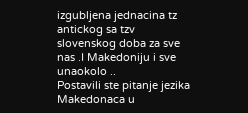izgubljena jednacina tz antickog sa tzv slovenskog doba za sve nas .I Makedoniju i sve unaokolo ..
Postavili ste pitanje jezika Makedonaca u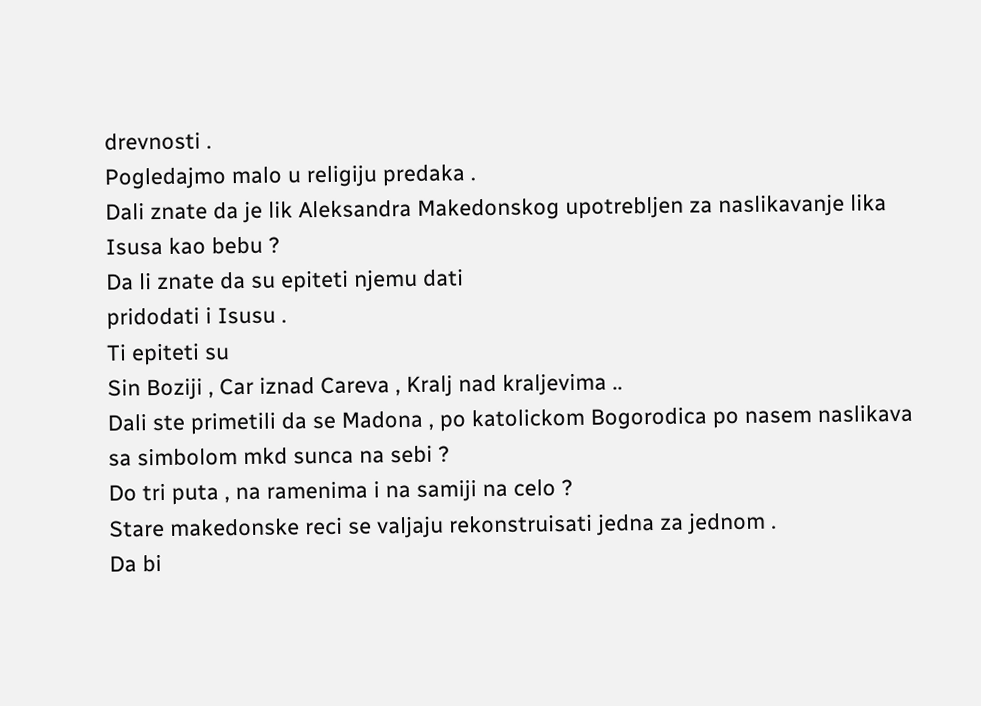drevnosti .
Pogledajmo malo u religiju predaka .
Dali znate da je lik Aleksandra Makedonskog upotrebljen za naslikavanje lika Isusa kao bebu ?
Da li znate da su epiteti njemu dati
pridodati i Isusu .
Ti epiteti su
Sin Boziji , Car iznad Careva , Kralj nad kraljevima ..
Dali ste primetili da se Madona , po katolickom Bogorodica po nasem naslikava sa simbolom mkd sunca na sebi ?
Do tri puta , na ramenima i na samiji na celo ?
Stare makedonske reci se valjaju rekonstruisati jedna za jednom .
Da bi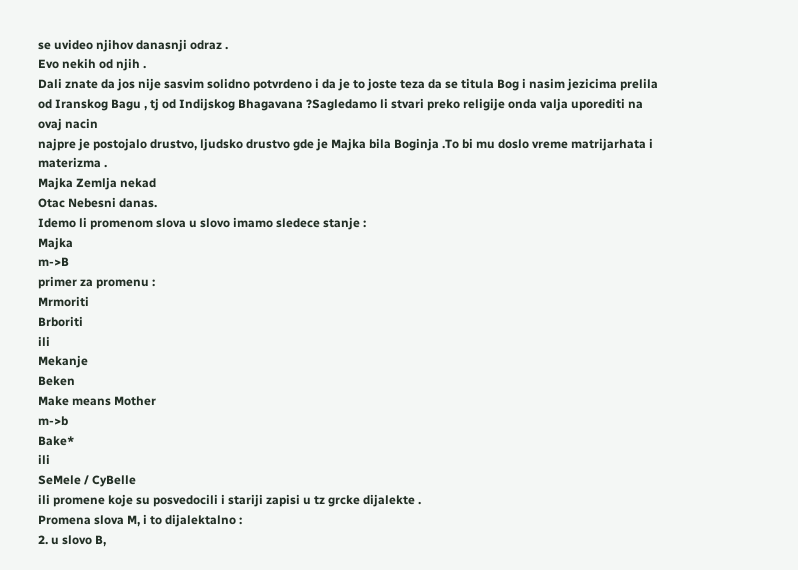se uvideo njihov danasnji odraz .
Evo nekih od njih .
Dali znate da jos nije sasvim solidno potvrdeno i da je to joste teza da se titula Bog i nasim jezicima prelila od Iranskog Bagu , tj od Indijskog Bhagavana ?Sagledamo li stvari preko religije onda valja uporediti na ovaj nacin
najpre je postojalo drustvo, ljudsko drustvo gde je Majka bila Boginja .To bi mu doslo vreme matrijarhata i materizma .
Majka Zemlja nekad
Otac Nebesni danas.
Idemo li promenom slova u slovo imamo sledece stanje :
Majka
m->B
primer za promenu :
Mrmoriti
Brboriti
ili
Mekanje
Beken
Make means Mother
m->b
Bake*
ili
SeMele / CyBelle
ili promene koje su posvedocili i stariji zapisi u tz grcke dijalekte .
Promena slova M, i to dijalektalno :
2. u slovo B,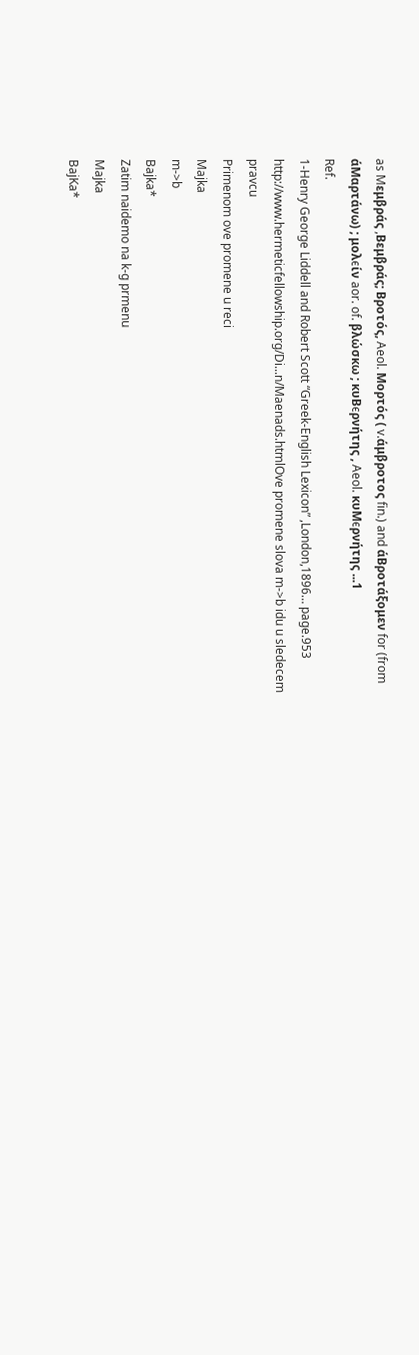as Mεμβράς ,Bεμβράς; Bροτός, Aeol. Mορτός ( v.άμβροτος fin.) and άBροτάξομεν for (from άMαρτάνω) ; μολєίν aor. of. βλώσκω ; κυBєρνήτης , Aeol. κυMєρνήτης ...1
Ref.
1-Henry George Liddell and Robert Scott “Greek-English Lexicon” ,London,1896… page.953
http://www.hermeticfellowship.org/Di...n/Maenads.htmlOve promene slova m->b idu u sledecem pravcu
Primenom ove promene u reci
Majka
m->b
Bajka*
Zatim naidemo na k-g prmenu
Majka
BajKa*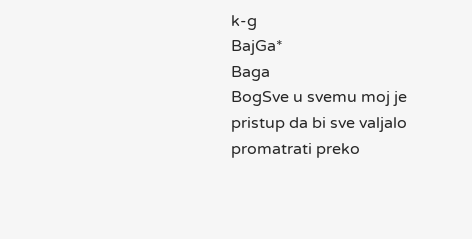k-g
BajGa*
Baga
BogSve u svemu moj je pristup da bi sve valjalo promatrati preko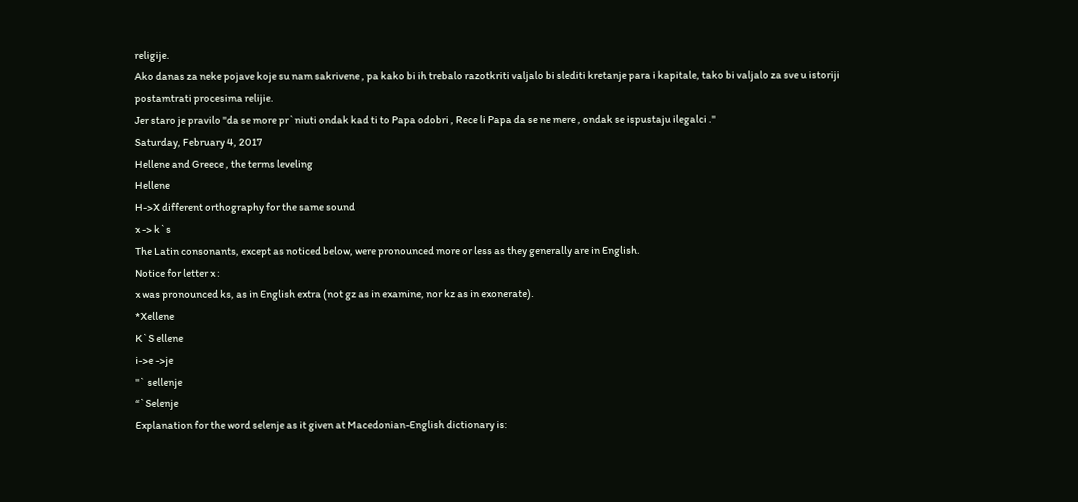religije.
Ako danas za neke pojave koje su nam sakrivene , pa kako bi ih trebalo razotkriti valjalo bi slediti kretanje para i kapitale, tako bi valjalo za sve u istoriji postamtrati procesima relijie.
Jer staro je pravilo "da se more pr`niuti ondak kad ti to Papa odobri , Rece li Papa da se ne mere , ondak se ispustaju ilegalci ."
Saturday, February 4, 2017
Hellene and Greece , the terms leveling
Hellene
H->X different orthography for the same sound
x -> k`s
The Latin consonants, except as noticed below, were pronounced more or less as they generally are in English.
Notice for letter x :
x was pronounced ks, as in English extra (not gz as in examine, nor kz as in exonerate).
*Xellene
K`S ellene
i->e ->je
''` sellenje
“`Selenje
Explanation for the word selenje as it given at Macedonian-English dictionary is: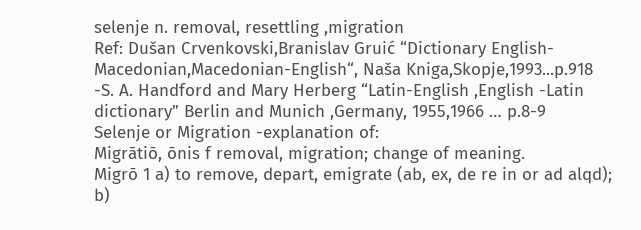selenje n. removal, resettling ,migration
Ref: Dušan Crvenkovski,Branislav Gruić “Dictionary English-Macedonian,Macedonian-English“, Naša Kniga,Skopje,1993...p.918
-S. A. Handford and Mary Herberg “Latin-English ,English -Latin dictionary” Berlin and Munich ,Germany, 1955,1966 … p.8-9
Selenje or Migration -explanation of:
Migrātiō, ōnis f removal, migration; change of meaning.
Migrō 1 a) to remove, depart, emigrate (ab, ex, de re in or ad alqd);
b)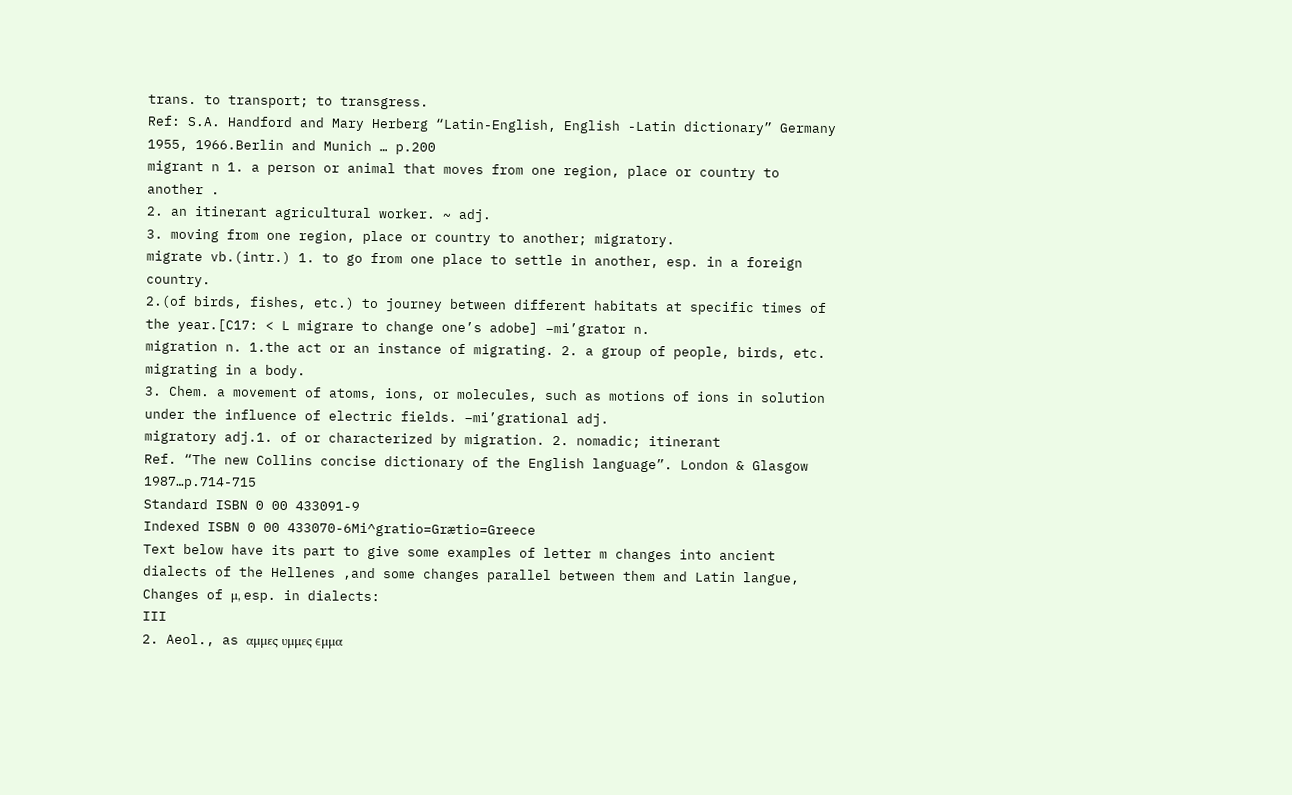trans. to transport; to transgress.
Ref: S.A. Handford and Mary Herberg “Latin-English, English -Latin dictionary” Germany 1955, 1966.Berlin and Munich … p.200
migrant n 1. a person or animal that moves from one region, place or country to another .
2. an itinerant agricultural worker. ~ adj.
3. moving from one region, place or country to another; migratory.
migrate vb.(intr.) 1. to go from one place to settle in another, esp. in a foreign country.
2.(of birds, fishes, etc.) to journey between different habitats at specific times of the year.[C17: < L migrare to change one’s adobe] –mi’grator n.
migration n. 1.the act or an instance of migrating. 2. a group of people, birds, etc. migrating in a body.
3. Chem. a movement of atoms, ions, or molecules, such as motions of ions in solution under the influence of electric fields. –mi’grational adj.
migratory adj.1. of or characterized by migration. 2. nomadic; itinerant
Ref. “The new Collins concise dictionary of the English language”. London & Glasgow 1987…p.714-715
Standard ISBN 0 00 433091-9
Indexed ISBN 0 00 433070-6Mi^gratio=Grætio=Greece
Text below have its part to give some examples of letter m changes into ancient dialects of the Hellenes ,and some changes parallel between them and Latin langue,
Changes of μ, esp. in dialects:
III
2. Aeol., as αμμες υμμες єμμα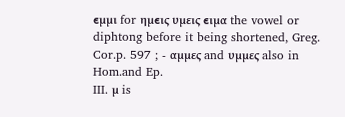єμμι for ημєις υμεις єιμα the vowel or diphtong before it being shortened, Greg. Cor.p. 597 ; - αμμες and υμμες also in Hom.and Ep.
III. μ is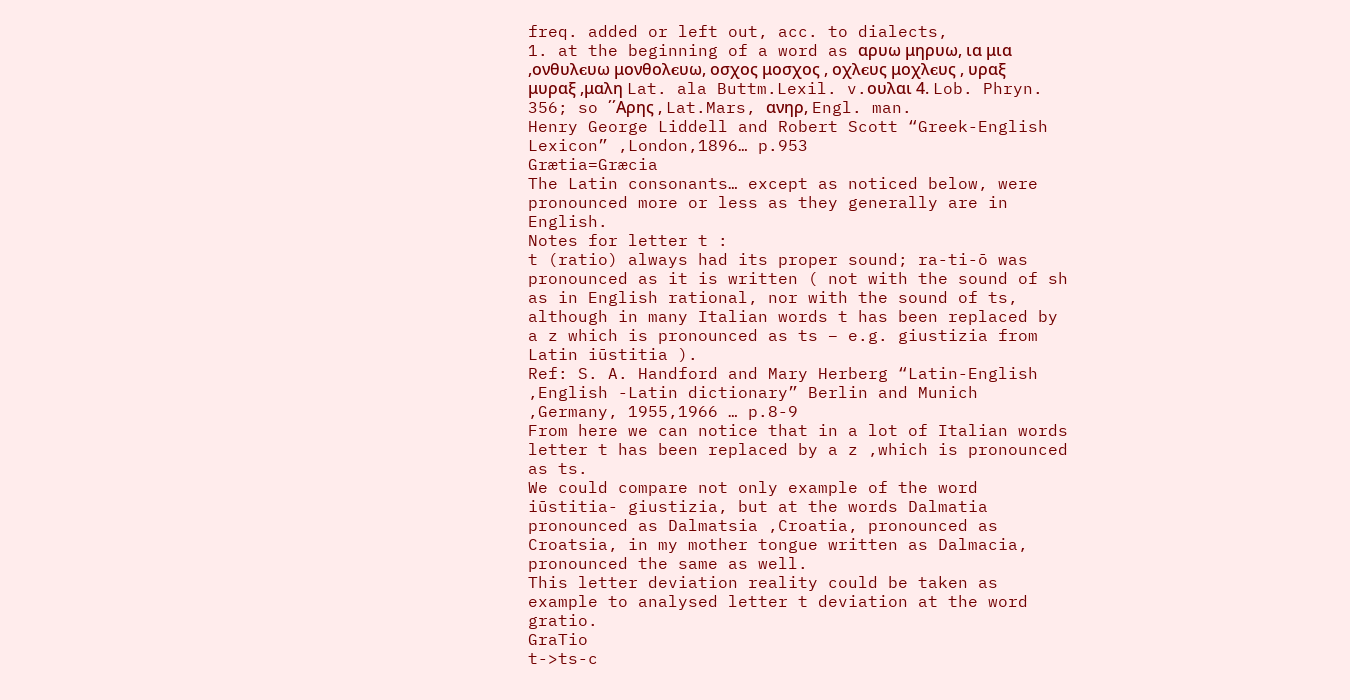freq. added or left out, acc. to dialects,
1. at the beginning of a word as αρυω μηρυω, ια μια ,ονθυλєυω μονθολєυω, οσχος μοσχος , οχλєυς μοχλєυς , υραξ μυραξ ,μαλη Lat. ala Buttm.Lexil. v.ουλαι 4. Lob. Phryn. 356; so ΄΄Αρης , Lat.Mars, ανηρ, Engl. man.
Henry George Liddell and Robert Scott “Greek-English Lexicon” ,London,1896… p.953
Grætia=Græcia
The Latin consonants… except as noticed below, were pronounced more or less as they generally are in English.
Notes for letter t :
t (ratio) always had its proper sound; ra-ti-ō was pronounced as it is written ( not with the sound of sh as in English rational, nor with the sound of ts, although in many Italian words t has been replaced by a z which is pronounced as ts – e.g. giustizia from Latin iūstitia ).
Ref: S. A. Handford and Mary Herberg “Latin-English ,English -Latin dictionary” Berlin and Munich ,Germany, 1955,1966 … p.8-9
From here we can notice that in a lot of Italian words letter t has been replaced by a z ,which is pronounced as ts.
We could compare not only example of the word iūstitia- giustizia, but at the words Dalmatia pronounced as Dalmatsia ,Croatia, pronounced as Croatsia, in my mother tongue written as Dalmacia, pronounced the same as well.
This letter deviation reality could be taken as example to analysed letter t deviation at the word gratio.
GraTio
t->ts-c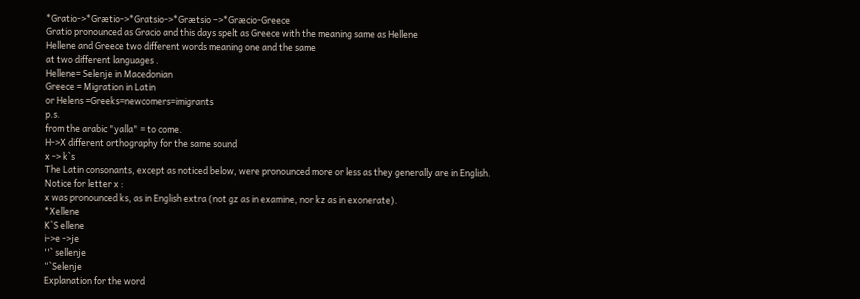*Gratio->*Grætio->*Gratsio->*Grætsio –>*Græcio-Greece
Gratio pronounced as Gracio and this days spelt as Greece with the meaning same as Hellene
Hellene and Greece two different words meaning one and the same
at two different languages .
Hellene= Selenje in Macedonian
Greece = Migration in Latin
or Helens =Greeks=newcomers=imigrants
p.s.
from the arabic "yalla" = to come.
H->X different orthography for the same sound
x -> k`s
The Latin consonants, except as noticed below, were pronounced more or less as they generally are in English.
Notice for letter x :
x was pronounced ks, as in English extra (not gz as in examine, nor kz as in exonerate).
*Xellene
K`S ellene
i->e ->je
''` sellenje
“`Selenje
Explanation for the word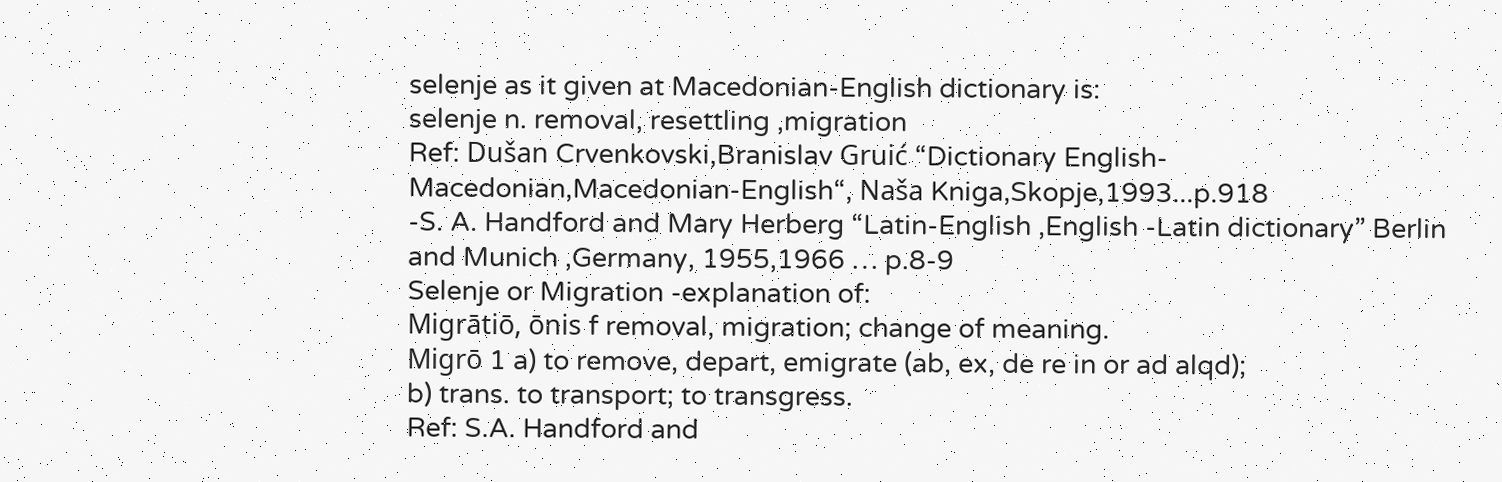selenje as it given at Macedonian-English dictionary is:
selenje n. removal, resettling ,migration
Ref: Dušan Crvenkovski,Branislav Gruić “Dictionary English-Macedonian,Macedonian-English“, Naša Kniga,Skopje,1993...p.918
-S. A. Handford and Mary Herberg “Latin-English ,English -Latin dictionary” Berlin and Munich ,Germany, 1955,1966 … p.8-9
Selenje or Migration -explanation of:
Migrātiō, ōnis f removal, migration; change of meaning.
Migrō 1 a) to remove, depart, emigrate (ab, ex, de re in or ad alqd);
b) trans. to transport; to transgress.
Ref: S.A. Handford and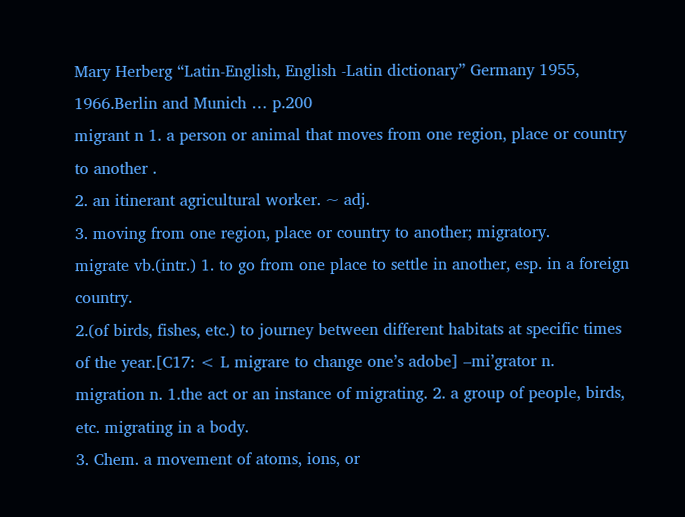Mary Herberg “Latin-English, English -Latin dictionary” Germany 1955, 1966.Berlin and Munich … p.200
migrant n 1. a person or animal that moves from one region, place or country to another .
2. an itinerant agricultural worker. ~ adj.
3. moving from one region, place or country to another; migratory.
migrate vb.(intr.) 1. to go from one place to settle in another, esp. in a foreign country.
2.(of birds, fishes, etc.) to journey between different habitats at specific times of the year.[C17: < L migrare to change one’s adobe] –mi’grator n.
migration n. 1.the act or an instance of migrating. 2. a group of people, birds, etc. migrating in a body.
3. Chem. a movement of atoms, ions, or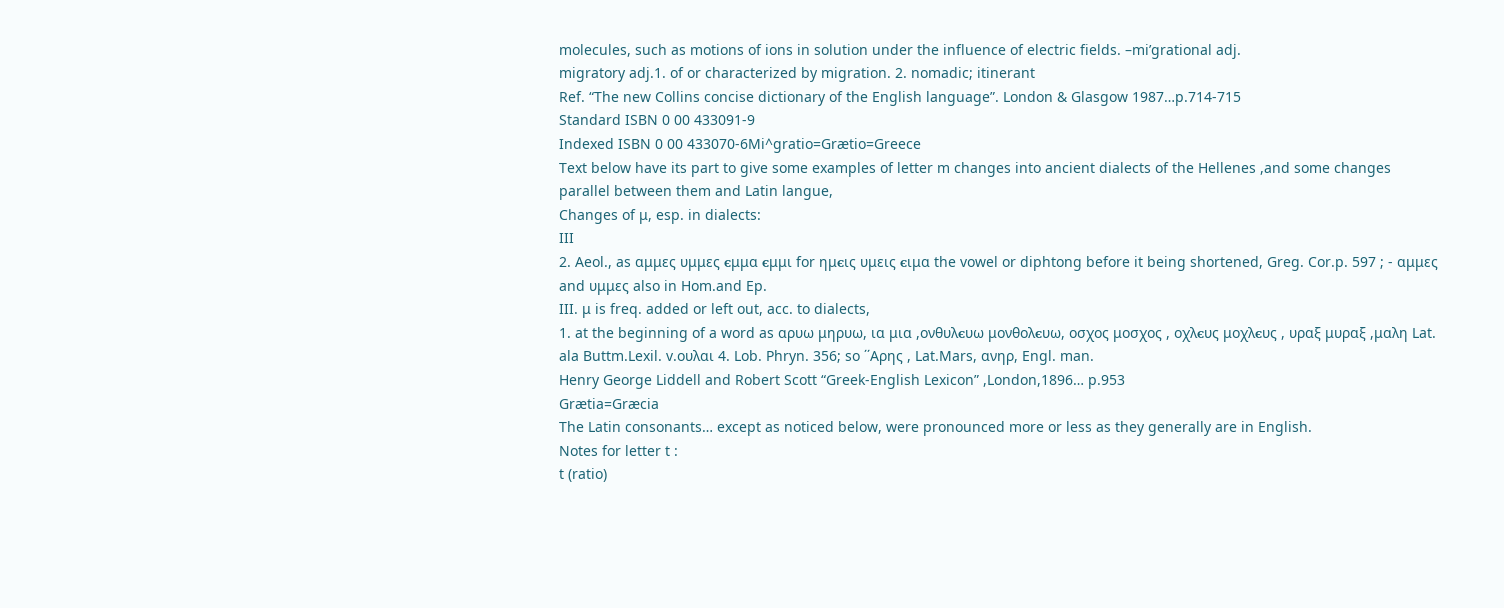molecules, such as motions of ions in solution under the influence of electric fields. –mi’grational adj.
migratory adj.1. of or characterized by migration. 2. nomadic; itinerant
Ref. “The new Collins concise dictionary of the English language”. London & Glasgow 1987…p.714-715
Standard ISBN 0 00 433091-9
Indexed ISBN 0 00 433070-6Mi^gratio=Grætio=Greece
Text below have its part to give some examples of letter m changes into ancient dialects of the Hellenes ,and some changes parallel between them and Latin langue,
Changes of μ, esp. in dialects:
III
2. Aeol., as αμμες υμμες єμμα єμμι for ημєις υμεις єιμα the vowel or diphtong before it being shortened, Greg. Cor.p. 597 ; - αμμες and υμμες also in Hom.and Ep.
III. μ is freq. added or left out, acc. to dialects,
1. at the beginning of a word as αρυω μηρυω, ια μια ,ονθυλєυω μονθολєυω, οσχος μοσχος , οχλєυς μοχλєυς , υραξ μυραξ ,μαλη Lat. ala Buttm.Lexil. v.ουλαι 4. Lob. Phryn. 356; so ΄΄Αρης , Lat.Mars, ανηρ, Engl. man.
Henry George Liddell and Robert Scott “Greek-English Lexicon” ,London,1896… p.953
Grætia=Græcia
The Latin consonants… except as noticed below, were pronounced more or less as they generally are in English.
Notes for letter t :
t (ratio)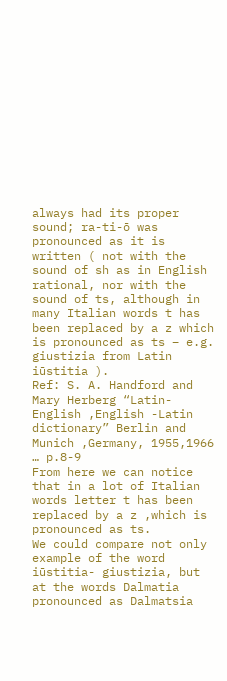always had its proper sound; ra-ti-ō was pronounced as it is written ( not with the sound of sh as in English rational, nor with the sound of ts, although in many Italian words t has been replaced by a z which is pronounced as ts – e.g. giustizia from Latin iūstitia ).
Ref: S. A. Handford and Mary Herberg “Latin-English ,English -Latin dictionary” Berlin and Munich ,Germany, 1955,1966 … p.8-9
From here we can notice that in a lot of Italian words letter t has been replaced by a z ,which is pronounced as ts.
We could compare not only example of the word iūstitia- giustizia, but at the words Dalmatia pronounced as Dalmatsia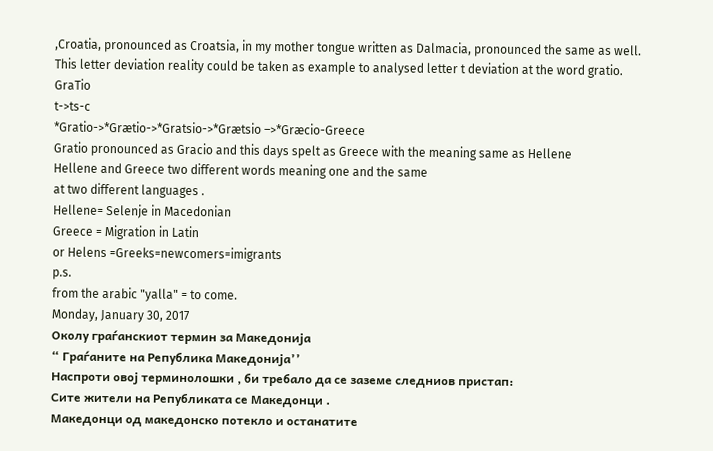,Croatia, pronounced as Croatsia, in my mother tongue written as Dalmacia, pronounced the same as well.
This letter deviation reality could be taken as example to analysed letter t deviation at the word gratio.
GraTio
t->ts-c
*Gratio->*Grætio->*Gratsio->*Grætsio –>*Græcio-Greece
Gratio pronounced as Gracio and this days spelt as Greece with the meaning same as Hellene
Hellene and Greece two different words meaning one and the same
at two different languages .
Hellene= Selenje in Macedonian
Greece = Migration in Latin
or Helens =Greeks=newcomers=imigrants
p.s.
from the arabic "yalla" = to come.
Monday, January 30, 2017
Околу граѓанскиот термин за Македонија
“ Граѓаните на Република Македонија’’
Наспроти овој терминолошки , би требало да се заземе следниов пристап:
Сите жители на Републиката се Македонци .
Македонци од македонско потекло и останатите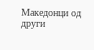Македонци од други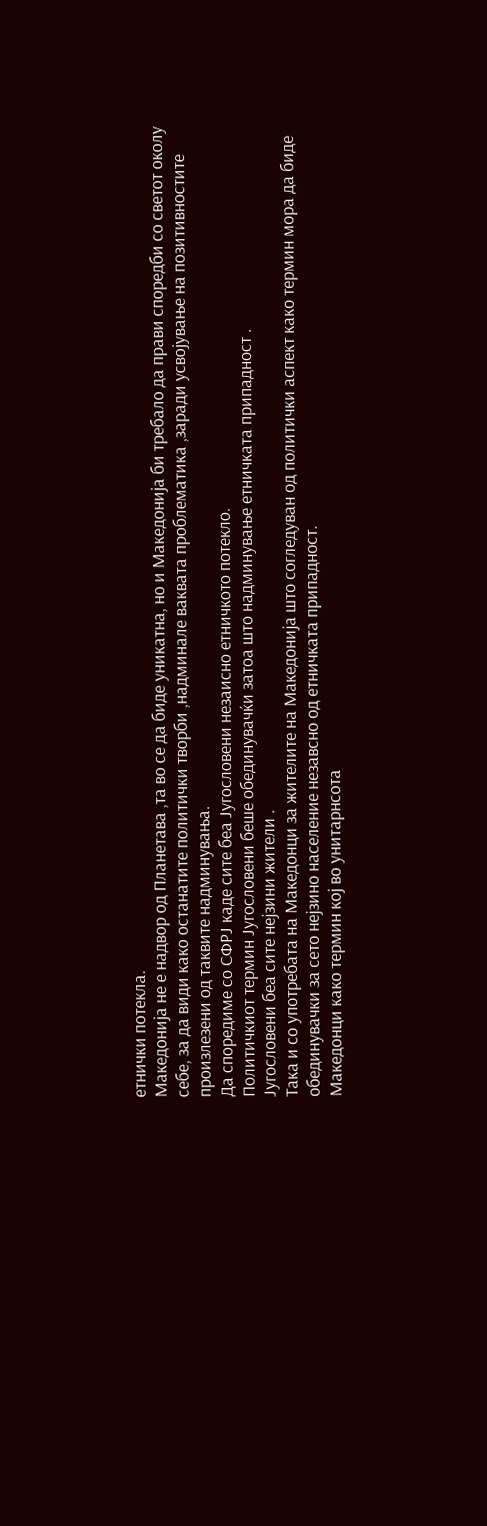етнички потекла.
Македонија не е надвор од Планетава ,та во се да биде уникатна, но и Македонија би требало да прави споредби со светот околу себе, за да види како останатите политички творби ,надминале ваквата проблематика ,заради усвојување на позитивностите произлезени од таквите надминувања.
Да споредиме со СФРЈ каде сите беа Југословени незаисно етничкото потекло.
Политичкиот термин Југословени беше обединувачќи затоа што надминување етничката припадност .
Југословени беа сите нејзини жители .
Така и со употребата на Македонци за жителите на Македонија што согледуван од политички аспект како термин мора да биде обединувачки за сето нејзино население незавсно од етничката припадност.
Македонци како термин кој во унитарнсота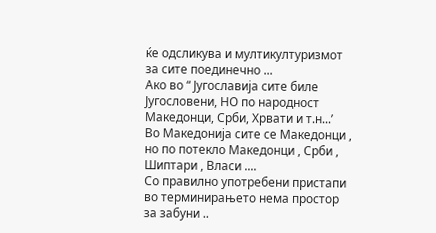ќе одсликува и мултикултуризмот за сите поединечно ...
Ако во “ Југославија сите биле Југословени, НО по народност Македонци, Срби, Хрвати и т.н...’
Во Македонија сите се Македонци , но по потекло Македонци , Срби , Шиптари , Власи ....
Со правилно употребени пристапи во терминирањето нема простор за забуни ..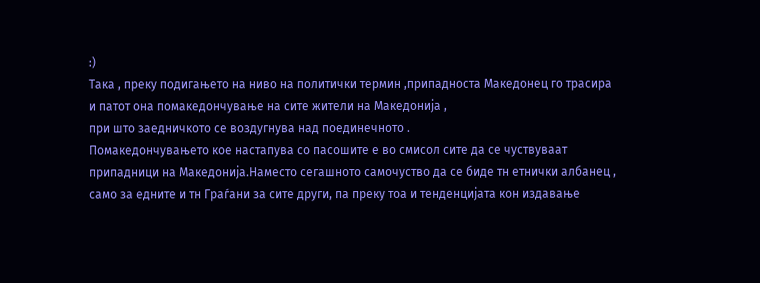:)
Така , преку подигањето на ниво на политички термин ,припадноста Македонец го трасира и патот она помакедончување на сите жители на Македонија ,
при што заедничкото се воздугнува над поединечното .
Помакедончувањето кое настапува со пасошите е во смисол сите да се чуствуваат припадници на Македонија.Наместо сегашното самочуство да се биде тн етнички албанец , само за едните и тн Граѓани за сите други, па преку тоа и тенденцијата кон издавање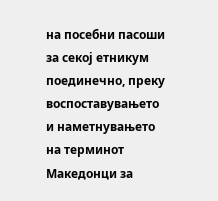на посебни пасоши за секој етникум поединечно, преку воспоставувањето и наметнувањето на терминот Македонци за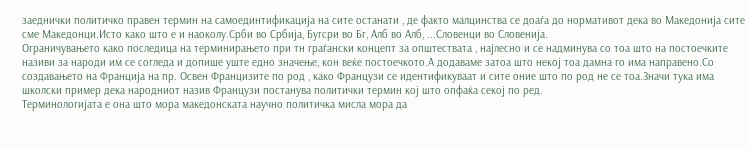заеднички политичко правен термин на самоединтификација на сите останати , де факто малцинства се доаѓа до нормативот дека во Македонија сите сме Македонци.Исто како што е и наоколу.Срби во Србија, Бугсри во Бг, Алб во Алб, ...Словенци во Словенија.
Ограничувањето како последица на терминирањето при тн граѓански концепт за општествата , најлесно и се надминува со тоа што на постоечките називи за народи им се согледа и допише уште едно значење, кон веќе постоечкото.А додаваме затоа што некој тоа дамна го има направено.Со создавањето на Франција на пр. Освен Францизите по род , како Французи се идентификуваат и сите оние што по род не се тоа.Значи тука има школски пример дека народниот назив Французи постанува политички термин кој што опфаќа секој по ред.
Терминологијата е она што мора македонската научно политичка мисла мора да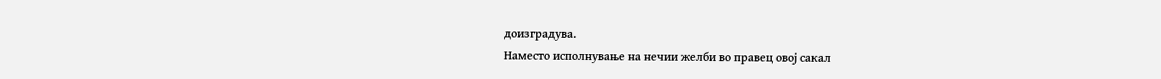доизградува.
Наместо исполнување на нечии желби во правец овој сакал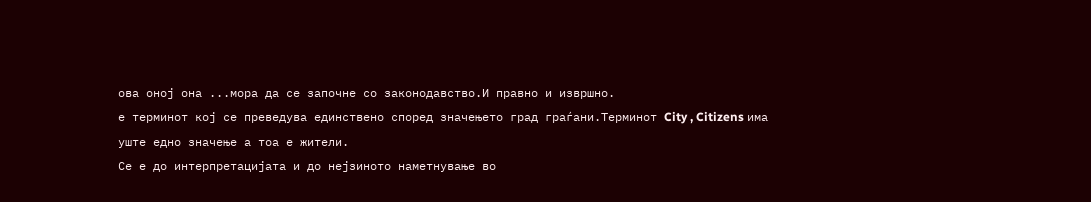ова оној она ...мора да се започне со законодавство.И правно и извршно.
е терминот кој се преведува единствено според значењето град граѓани.Терминот City , Citizens има уште едно значење а тоа е жители.
Се е до интерпретацијата и до нејзиното наметнување во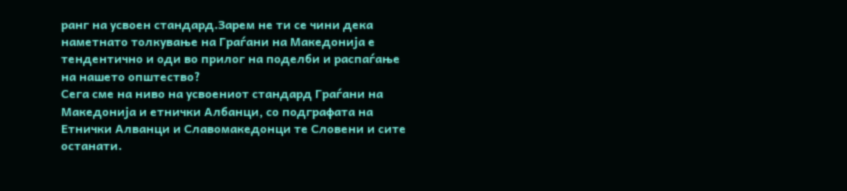ранг на усвоен стандард.Зарем не ти се чини дека наметнато толкување на Граѓани на Македонија е тендентично и оди во прилог на поделби и распаѓање на нашето општество?
Сега сме на ниво на усвоениот стандард Граѓани на Македонија и етнички Албанци, со подграфата на Етнички Алванци и Славомакедонци те Словени и сите останати.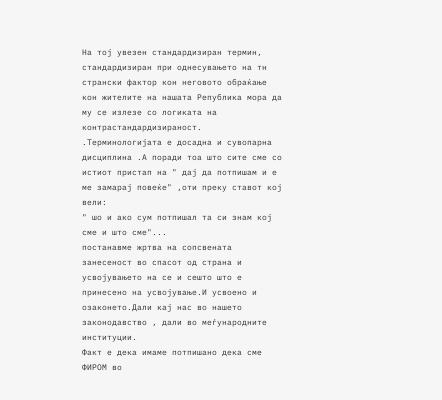На тој увезен стандардизиран термин, стандардизиран при однесувањето на тн странски фактор кон неговото обраќање кон жителите на нашата Република мора да му се излезе со логиката на контрастандардизираност.
.Терминологијата е досадна и сувопарна дисциплина .А поради тоа што сите сме со истиот пристап на " дај да потпишам и е ме замарај повеќе" ,оти преку ставот кој вели:
" шо и ако сум потпишал та си знам кој сме и што сме"...
постанавме жртва на сопсвената занесеност во спасот од страна и усвојувањето на се и сешто што е принесено на усвојување.И усвоено и озаконето.Дали кај нас во нашето законодавство , дали во меѓународните институции.
Факт е дека имаме потпишано дека сме ФИРОМ во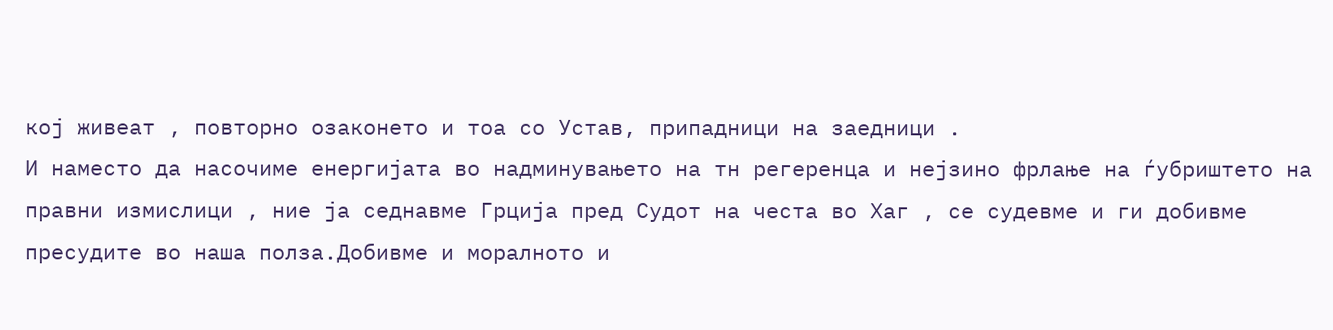кој живеат , повторно озаконето и тоа со Устав, припадници на заедници .
И наместо да насочиме енергијата во надминувањето на тн регеренца и нејзино фрлање на ѓубриштето на правни измислици , ние ја седнавме Грција пред Судот на честа во Хаг , се судевме и ги добивме пресудите во наша полза.Добивме и моралното и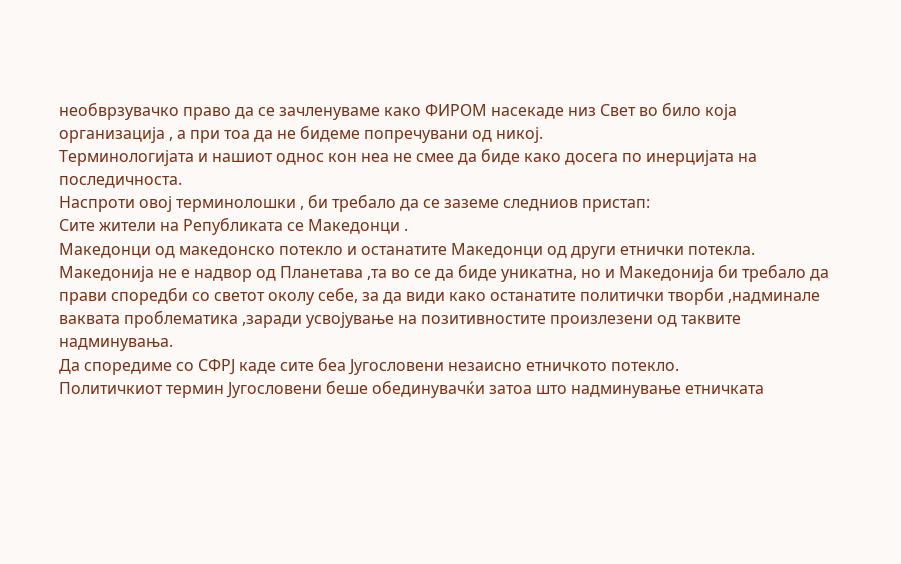необврзувачко право да се зачленуваме како ФИРОМ насекаде низ Свет во било која организација , а при тоа да не бидеме попречувани од никој.
Терминологијата и нашиот однос кон неа не смее да биде како досега по инерцијата на последичноста.
Наспроти овој терминолошки , би требало да се заземе следниов пристап:
Сите жители на Републиката се Македонци .
Македонци од македонско потекло и останатите Македонци од други етнички потекла.
Македонија не е надвор од Планетава ,та во се да биде уникатна, но и Македонија би требало да прави споредби со светот околу себе, за да види како останатите политички творби ,надминале ваквата проблематика ,заради усвојување на позитивностите произлезени од таквите надминувања.
Да споредиме со СФРЈ каде сите беа Југословени незаисно етничкото потекло.
Политичкиот термин Југословени беше обединувачќи затоа што надминување етничката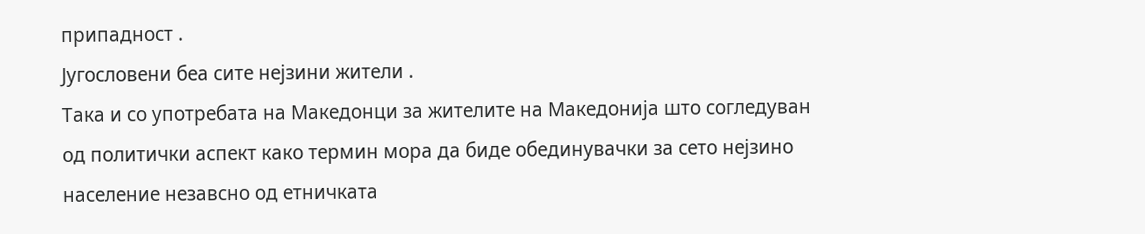припадност .
Југословени беа сите нејзини жители .
Така и со употребата на Македонци за жителите на Македонија што согледуван од политички аспект како термин мора да биде обединувачки за сето нејзино население незавсно од етничката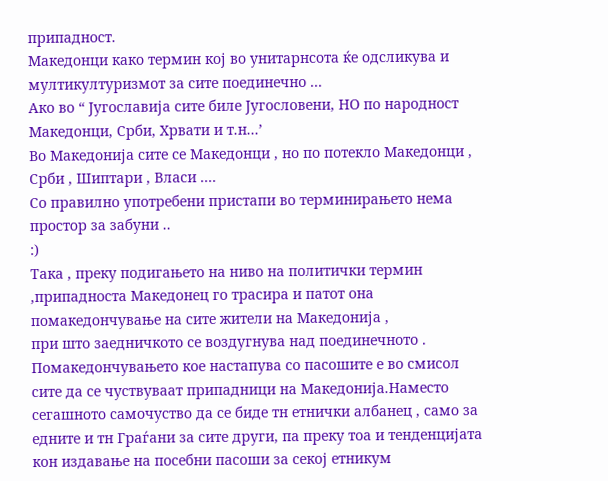припадност.
Македонци како термин кој во унитарнсота ќе одсликува и мултикултуризмот за сите поединечно ...
Ако во “ Југославија сите биле Југословени, НО по народност Македонци, Срби, Хрвати и т.н...’
Во Македонија сите се Македонци , но по потекло Македонци , Срби , Шиптари , Власи ....
Со правилно употребени пристапи во терминирањето нема простор за забуни ..
:)
Така , преку подигањето на ниво на политички термин ,припадноста Македонец го трасира и патот она помакедончување на сите жители на Македонија ,
при што заедничкото се воздугнува над поединечното .
Помакедончувањето кое настапува со пасошите е во смисол сите да се чуствуваат припадници на Македонија.Наместо сегашното самочуство да се биде тн етнички албанец , само за едните и тн Граѓани за сите други, па преку тоа и тенденцијата кон издавање на посебни пасоши за секој етникум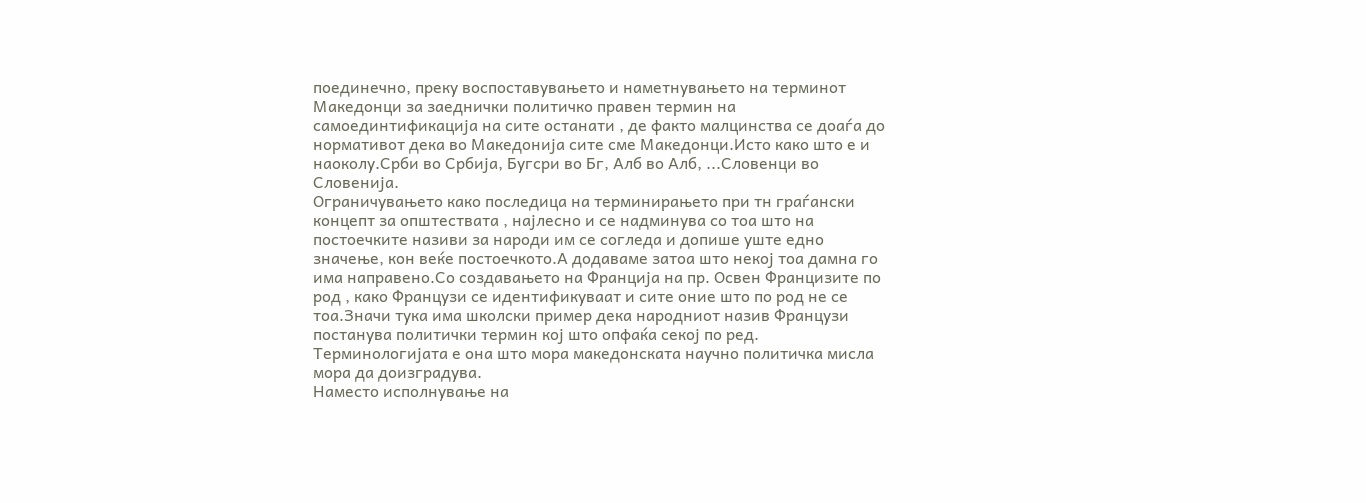поединечно, преку воспоставувањето и наметнувањето на терминот Македонци за заеднички политичко правен термин на самоединтификација на сите останати , де факто малцинства се доаѓа до нормативот дека во Македонија сите сме Македонци.Исто како што е и наоколу.Срби во Србија, Бугсри во Бг, Алб во Алб, ...Словенци во Словенија.
Ограничувањето како последица на терминирањето при тн граѓански концепт за општествата , најлесно и се надминува со тоа што на постоечките називи за народи им се согледа и допише уште едно значење, кон веќе постоечкото.А додаваме затоа што некој тоа дамна го има направено.Со создавањето на Франција на пр. Освен Францизите по род , како Французи се идентификуваат и сите оние што по род не се тоа.Значи тука има школски пример дека народниот назив Французи постанува политички термин кој што опфаќа секој по ред.
Терминологијата е она што мора македонската научно политичка мисла мора да доизградува.
Наместо исполнување на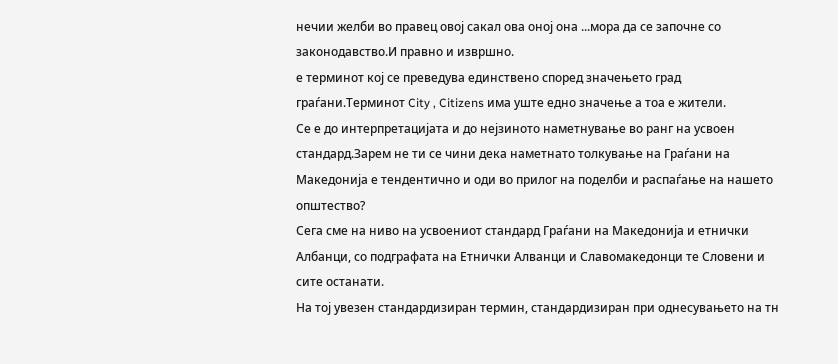нечии желби во правец овој сакал ова оној она ...мора да се започне со законодавство.И правно и извршно.
е терминот кој се преведува единствено според значењето град граѓани.Терминот City , Citizens има уште едно значење а тоа е жители.
Се е до интерпретацијата и до нејзиното наметнување во ранг на усвоен стандард.Зарем не ти се чини дека наметнато толкување на Граѓани на Македонија е тендентично и оди во прилог на поделби и распаѓање на нашето општество?
Сега сме на ниво на усвоениот стандард Граѓани на Македонија и етнички Албанци, со подграфата на Етнички Алванци и Славомакедонци те Словени и сите останати.
На тој увезен стандардизиран термин, стандардизиран при однесувањето на тн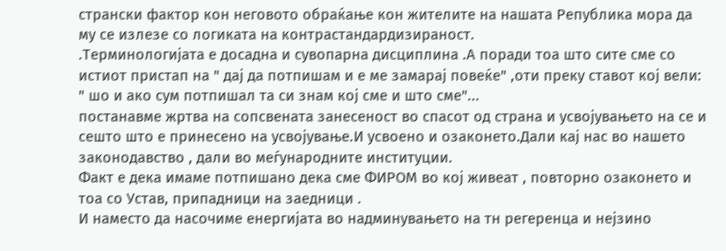странски фактор кон неговото обраќање кон жителите на нашата Република мора да му се излезе со логиката на контрастандардизираност.
.Терминологијата е досадна и сувопарна дисциплина .А поради тоа што сите сме со истиот пристап на " дај да потпишам и е ме замарај повеќе" ,оти преку ставот кој вели:
" шо и ако сум потпишал та си знам кој сме и што сме"...
постанавме жртва на сопсвената занесеност во спасот од страна и усвојувањето на се и сешто што е принесено на усвојување.И усвоено и озаконето.Дали кај нас во нашето законодавство , дали во меѓународните институции.
Факт е дека имаме потпишано дека сме ФИРОМ во кој живеат , повторно озаконето и тоа со Устав, припадници на заедници .
И наместо да насочиме енергијата во надминувањето на тн регеренца и нејзино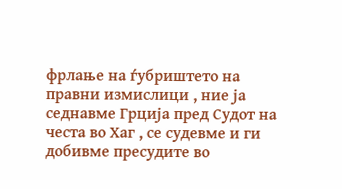фрлање на ѓубриштето на правни измислици , ние ја седнавме Грција пред Судот на честа во Хаг , се судевме и ги добивме пресудите во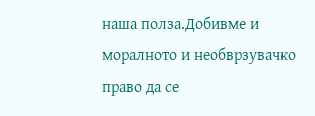наша полза.Добивме и моралното и необврзувачко право да се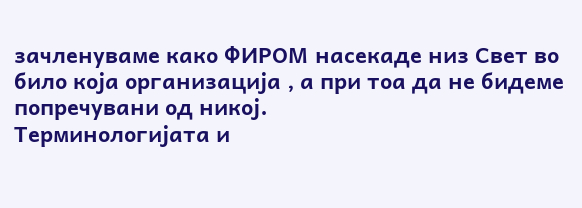зачленуваме како ФИРОМ насекаде низ Свет во било која организација , а при тоа да не бидеме попречувани од никој.
Терминологијата и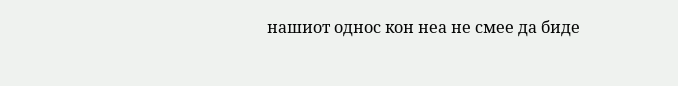нашиот однос кон неа не смее да биде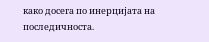како досега по инерцијата на последичноста.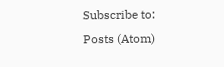Subscribe to:
Posts (Atom)